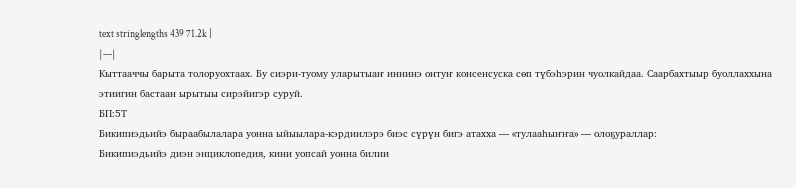text stringlengths 439 71.2k |
|---|
Кыттааччы барыта толоруохтаах. Бу сиэри-туому уларытыаҥ иннинэ онтуҥ консенсуска сөп түбэһэрин чуолкайдаа. Саарбахтыыр буоллаххына этиигин бастаан ырытыы сирэйигэр суруй.
БП:5Т
Бикипиэдьийэ быраабылалара уонна ыйыылара-кэрдиилэрэ биэс сүрүн бигэ атахха — «тулааһыҥҥа» — олоҕураллар:
Бикипиэдьийэ диэн энциклопедия, кини уопсай уонна билии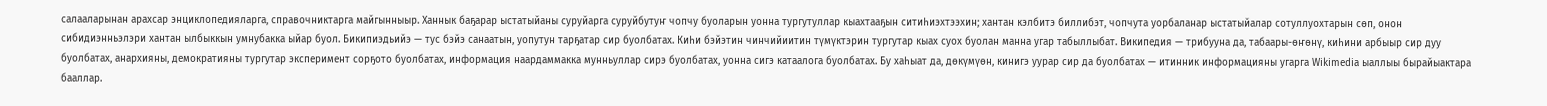салааларынан арахсар энциклопедияларга, справочниктарга майгынныыр. Ханнык баҕарар ыстатыйаны суруйарга суруйбутуҥ чопчу буоларын уонна тургутуллар кыахтааҕын ситиһиэхтээхин; хантан кэлбитэ биллибэт, чопчута уорбаланар ыстатыйалар сотуллуохтарын сөп, онон сибидиэнньэлэри хантан ылбыккын умнубакка ыйар буол. Бикипиэдьийэ — тус бэйэ санаатын, уопутун тарҕатар сир буолбатах. Киһи бэйэтин чинчийиитин түмүктэрин тургутар кыах суох буолан манна угар табыллыбат. Википедия — трибууна да, табаары-өҥөнү, киһини арбыыр сир дуу буолбатах, анархияны, демократияны тургутар эксперимент сорҕото буолбатах, информация наардаммакка мунньуллар сирэ буолбатах, уонна сигэ катаалога буолбатах. Бу хаһыат да, дөкүмүөн, кинигэ уурар сир да буолбатах — итинник информацияны угарга Wikimedia ыаллыы бырайыактара бааллар.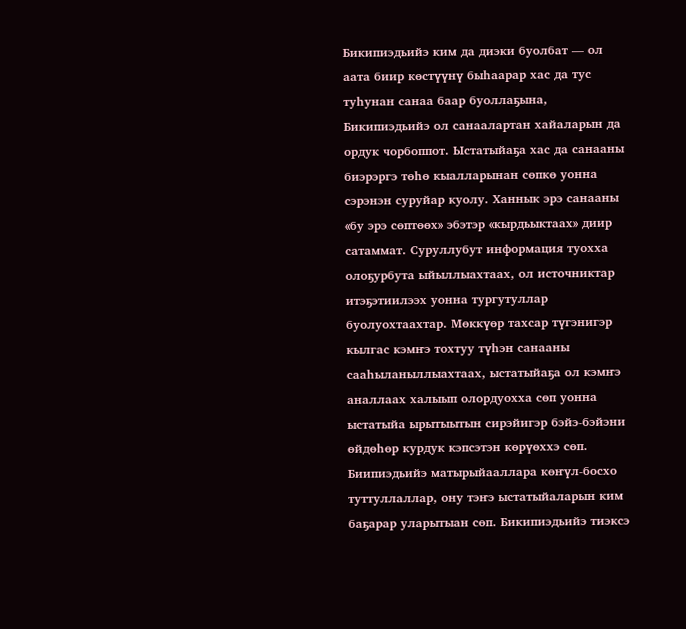Бикипиэдьийэ ким да диэки буолбат — ол аата биир көстүүнү быһаарар хас да тус туһунан санаа баар буоллаҕына, Бикипиэдьийэ ол санаалартан хайаларын да ордук чорбоппот. Ыстатыйаҕа хас да санааны биэрэргэ төһө кыалларынан сөпкө уонна сэрэнэн суруйар куолу. Ханнык эрэ санааны «бу эрэ сөптөөх» эбэтэр «кырдьыктаах» диир сатаммат. Суруллубут информация туохха олоҕурбута ыйыллыахтаах, ол источниктар итэҕэтиилээх уонна тургутуллар буолуохтаахтар. Мөккүөр тахсар түгэнигэр кылгас кэмҥэ тохтуу түһэн санааны сааһыланыллыахтаах, ыстатыйаҕа ол кэмҥэ аналлаах халыып олордуохха сөп уонна ыстатыйа ырытыытын сирэйигэр бэйэ-бэйэни өйдөһөр курдук кэпсэтэн көрүөххэ сөп.
Биипиэдьийэ матырыйааллара көҥүл-босхо туттуллаллар, ону тэҥэ ыстатыйаларын ким баҕарар уларытыан сөп. Бикипиэдьийэ тиэксэ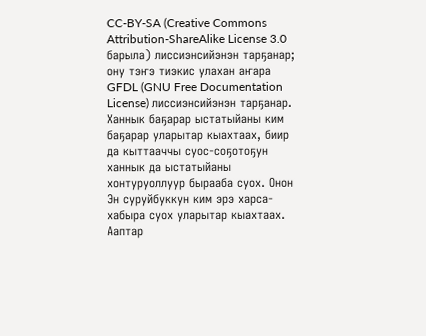CC-BY-SA (Creative Commons Attribution-ShareAlike License 3.0 барыла) лиссиэнсийэнэн тарҕанар; ону тэҥэ тиэкис улахан аҥара GFDL (GNU Free Documentation License) лиссиэнсийэнэн тарҕанар. Ханнык баҕарар ыстатыйаны ким баҕарар уларытар кыахтаах, биир да кыттааччы суос-соҕотоҕун ханнык да ыстатыйаны хонтуруоллуур бырааба суох. Онон Эн суруйбуккун ким эрэ харса-хабыра суох уларытар кыахтаах. Ааптар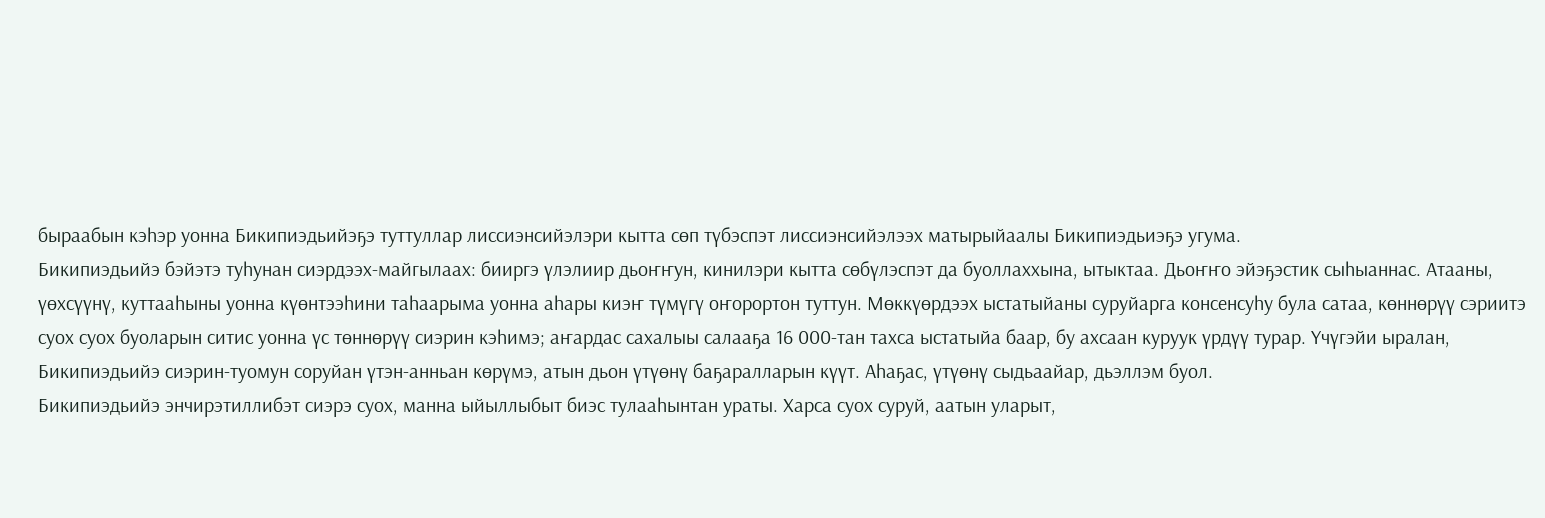быраабын кэһэр уонна Бикипиэдьийэҕэ туттуллар лиссиэнсийэлэри кытта сөп түбэспэт лиссиэнсийэлээх матырыйаалы Бикипиэдьиэҕэ угума.
Бикипиэдьийэ бэйэтэ туһунан сиэрдээх-майгылаах: бииргэ үлэлиир дьоҥҥун, кинилэри кытта сөбүлэспэт да буоллаххына, ытыктаа. Дьоҥҥо эйэҕэстик сыһыаннас. Атааны, үөхсүүнү, куттааһыны уонна күөнтээһини таһаарыма уонна аһары киэҥ түмүгү оҥорортон туттун. Мөккүөрдээх ыстатыйаны суруйарга консенсуһу була сатаа, көннөрүү сэриитэ суох суох буоларын ситис уонна үс төннөрүү сиэрин кэһимэ; аҥардас сахалыы салааҕа 16 000-тан тахса ыстатыйа баар, бу ахсаан куруук үрдүү турар. Үчүгэйи ыралан, Бикипиэдьийэ сиэрин-туомун соруйан үтэн-анньан көрүмэ, атын дьон үтүөнү баҕаралларын күүт. Аһаҕас, үтүөнү сыдьаайар, дьэллэм буол.
Бикипиэдьийэ энчирэтиллибэт сиэрэ суох, манна ыйыллыбыт биэс тулааһынтан ураты. Харса суох суруй, аатын уларыт,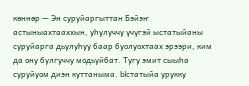көннөр — Эн суруйаргыттан Бэйэҥ астыныахтааххын, уһулуччу үчүгэй ыстатыйаны суруйарга дьулуһуу баар буолуохтаах эрээри, ким да ону булгуччу модьуйбат. Тугу эмит сыыһа суруйуом диэн куттаныма. Ыстатыйа урукку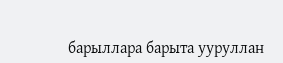барыллара барыта ууруллан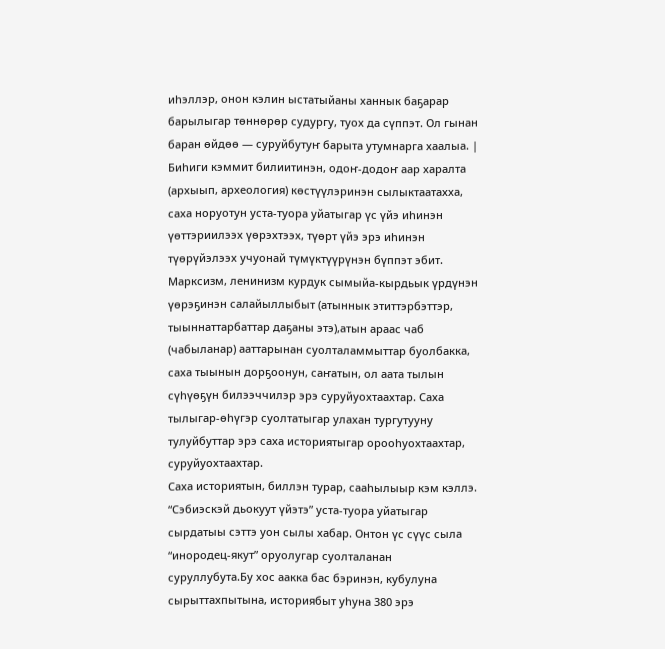иһэллэр, онон кэлин ыстатыйаны ханнык баҕарар барылыгар төннөрөр судургу, туох да сүппэт. Ол гынан баран өйдөө — суруйбутуҥ барыта утумнарга хаалыа. |
Биһиги кэммит билиитинэн, одоҥ-додоҥ аар харалта (архыып, археология) көстүүлэринэн сылыктаатахха, саха норуотун уста-туора уйатыгар үс үйэ иһинэн үөттэриилээх үөрэхтээх, түөрт үйэ эрэ иһинэн түөрүйэлээх учуонай түмүктүүрүнэн бүппэт эбит.
Марксизм, ленинизм курдук сымыйа-кырдьык үрдүнэн үөрэҕинэн салайыллыбыт (атыннык этиттэрбэттэр, тыыннаттарбаттар даҕаны этэ),атын араас чаб (чабыланар) ааттарынан суолталаммыттар буолбакка, саха тыынын дорҕоонун, саҥатын, ол аата тылын сүһүөҕүн билээччилэр эрэ суруйуохтаахтар. Саха тылыгар-өһүгэр суолтатыгар улахан тургутууну тулуйбуттар эрэ саха историятыгар орооһуохтаахтар, суруйуохтаахтар.
Саха историятын, биллэн турар, сааһылыыр кэм кэллэ. “Сэбиэскэй дьокуут үйэтэ” уста-туора уйатыгар сырдатыы сэттэ уон сылы хабар. Онтон үс сүүс сыла “инородец-якут” оруолугар суолталанан суруллубута.Бу хос аакка бас бэринэн, кубулуна сырыттахпытына, историябыт уһуна 380 эрэ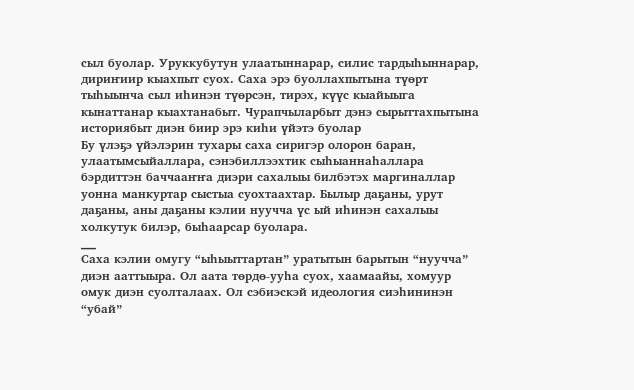сыл буолар. Уруккубутун улаатыннарар, силис тардыһыннарар, дириҥиир кыахпыт суох. Саха эрэ буоллахпытына түөрт тыһыынча сыл иһинэн түөрсэн, тирэх, күүс кыайыыга кынаттанар кыахтанабыт. Чурапчыларбыт дэнэ сырыттахпытына историябыт диэн биир эрэ киһи үйэтэ буолар
Бу үлэҕэ үйэлэрин тухары саха сиригэр олорон баран, улаатымсыйаллара, сэнэбиллээхтик сыһыаннаһаллара бэрдиттэн баччааҥҥа диэри сахалыы билбэтэх маргиналлар уонна манкуртар сыстыа суохтаахтар. Былыр даҕаны, урут даҕаны, аны даҕаны кэлии нуучча үс ый иһинэн сахалыы холкутук билэр, быһаарсар буолара.
___
Саха кэлии омугу “ыһыыттартан” уратытын барытын “нуучча” диэн ааттыыра. Ол аата төрдө-ууһа суох, хаамаайы, хомуур омук диэн суолталаах. Ол сэбиэскэй идеология сиэһининэн “убай”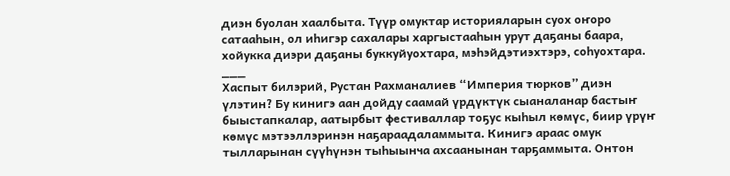диэн буолан хаалбыта. Түүр омуктар историяларын суох оҥоро сатааһын, ол иһигэр сахалары харгыстааһын урут даҕаны баара, хойукка диэри даҕаны буккуйуохтара, мэһэйдэтиэхтэрэ, соһуохтара.
___
Хаспыт билэрий, Рустан Рахманалиев “Империя тюрков” диэн үлэтин? Бу кинигэ аан дойду саамай үрдүктүк сыаналанар бастыҥ быыстапкалар, аатырбыт фестиваллар тоҕус кыһыл көмүс, биир үрүҥ көмүс мэтээллэринэн наҕараадаламмыта. Кинигэ араас омук тылларынан сүүһүнэн тыһыынча ахсаанынан тарҕаммыта. Онтон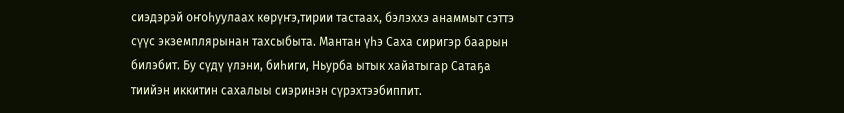сиэдэрэй оҥоһуулаах көрүҥэ,тирии тастаах, бэлэххэ анаммыт сэттэ сүүс экземплярынан тахсыбыта. Мантан үһэ Саха сиригэр баарын билэбит. Бу сүдү үлэни, биһиги, Ньурба ытык хайатыгар Сатаҕа тиийэн иккитин сахалыы сиэринэн сүрэхтээбиппит.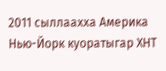2011 сыллаахха Америка Нью-Йорк куоратыгар ХНТ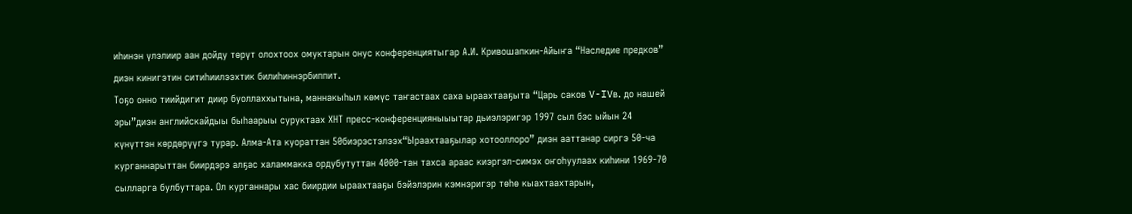иһинэн үлэлиир аан дойду төрүт олохтоох омуктарын онус конференциятыгар А.И. Кривошапкин-Айыҥа “Наследие предков” диэн кинигэтин ситиһиилээхтик билиһиннэрбиппит.
Тоҕо онно тиийдигит диир буоллаххытына, маннакыһыл көмүс таҥастаах саха ыраахтааҕыта “Царь саков V-IVв. до нашей эры”диэн английскайдыы быһаарыы суруктаах ХНТ пресс-конференцияныыытар дьиэлэригэр 1997 сыл бэс ыйын 24 күнүттэн көрдөрүүгэ турар. Алма-Ата куораттан 50биэрэстэлээх“Ыраахтааҕылар хотооллоро” диэн ааттанар сиргэ 50-ча курганнарыттан биирдэрэ алҕас халаммакка ордубутуттан 4000-тан тахса араас киэргэл-симэх оҥоһуулаах киһини 1969-70 сылларга булбуттара. Ол курганнары хас биирдии ыраахтааҕы бэйэлэрин кэмнэригэр төһө кыахтаахтарын,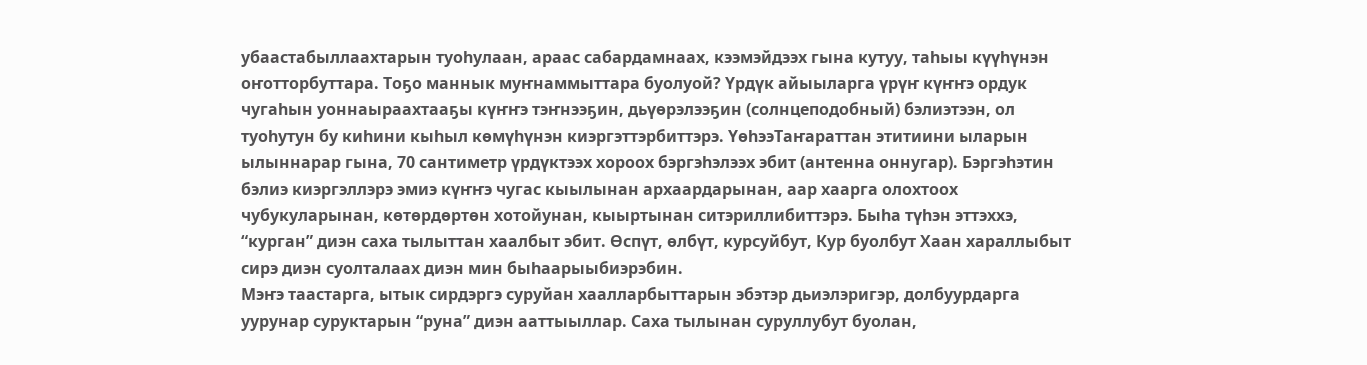убаастабыллаахтарын туоһулаан, араас сабардамнаах, кээмэйдээх гына кутуу, таһыы күүһүнэн оҥотторбуттара. Тоҕо маннык муҥнаммыттара буолуой? Үрдүк айыыларга үрүҥ күҥҥэ ордук чугаһын уоннаыраахтааҕы күҥҥэ тэҥнээҕин, дьүөрэлээҕин (солнцеподобный) бэлиэтээн, ол туоһутун бу киһини кыһыл көмүһүнэн киэргэттэрбиттэрэ. ҮөһээТаҥараттан этитиини ыларын ылыннарар гына, 70 сантиметр үрдүктээх хороох бэргэһэлээх эбит (антенна оннугар). Бэргэһэтин бэлиэ киэргэллэрэ эмиэ күҥҥэ чугас кыылынан архаардарынан, аар хаарга олохтоох чубукуларынан, көтөрдөртөн хотойунан, кыыртынан ситэриллибиттэрэ. Быһа түһэн эттэххэ, “курган” диэн саха тылыттан хаалбыт эбит. Өспүт, өлбүт, курсуйбут, Кур буолбут Хаан хараллыбыт сирэ диэн суолталаах диэн мин быһаарыыбиэрэбин.
Мэҥэ таастарга, ытык сирдэргэ суруйан хаалларбыттарын эбэтэр дьиэлэригэр, долбуурдарга уурунар суруктарын “руна” диэн ааттыыллар. Саха тылынан суруллубут буолан,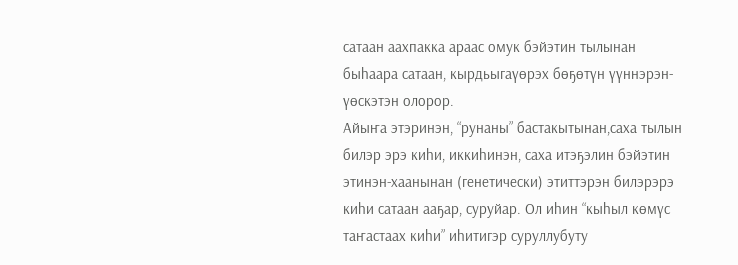сатаан аахпакка араас омук бэйэтин тылынан быһаара сатаан, кырдьыгаүөрэх бөҕөтүн үүннэрэн-үөскэтэн олорор.
Айыҥа этэринэн, “рунаны” бастакытынан,саха тылын билэр эрэ киһи, иккиһинэн, саха итэҕэлин бэйэтин этинэн-хаанынан (генетически) этиттэрэн билэрэрэ киһи сатаан ааҕар, суруйар. Ол иһин “кыһыл көмүс таҥастаах киһи” иһитигэр суруллубуту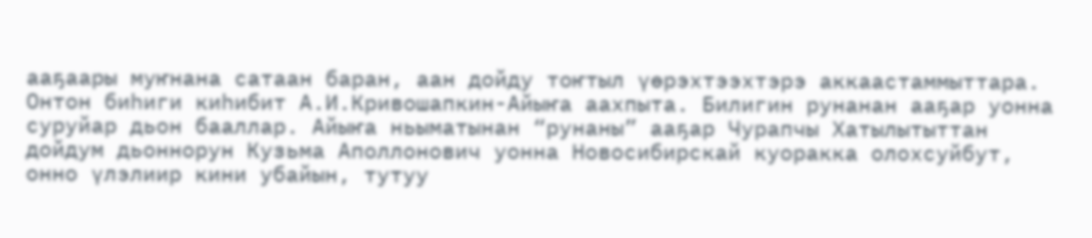ааҕаары муҥнана сатаан баран, аан дойду тоҥтыл үөрэхтээхтэрэ аккаастаммыттара. Онтон биһиги киһибит А.И.Кривошапкин-Айыҥа аахпыта. Билигин рунанан ааҕар уонна суруйар дьон бааллар. Айыҥа ньыматынан “рунаны” ааҕар Чурапчы Хатылытыттан дойдум дьоннорун Кузьма Аполлонович уонна Новосибирскай куоракка олохсуйбут, онно үлэлиир кини убайын, тутуу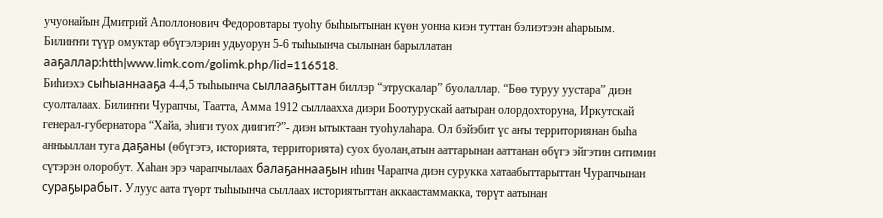учуонайын Дмитрий Аполлонович Федоровтары туоһу быһыытынан күөн уонна киэн туттан бэлиэтээн аһарыым.
Билиҥҥи түүр омуктар өбүгэлэрин удьуорун 5-6 тыһыынча сылынан барыллатан ааҕаллар:htth|www.limk.com/golimk.php/lid=116518.
Биһиэхэ сыһыаннааҕа 4-4,5 тыһыынча сыллааҕыттан биллэр “этрускалар” буолаллар. “Бөө туруу уустара” диэн суолталаах. Билиҥҥи Чурапчы, Таатта, Амма 1912 сыллаахха диэри Боотурускай аатыран олордохторуна, Иркутскай генерал-губернатора “Хайа, эһиги туох диигит?”- диэн ытыктаан туоһулаһара. Ол бэйэбит үс аҥы территориянан быһа анньыллан туга даҕаны (өбүгэтэ, историята, территорията) суох буолан,атын ааттарынан ааттанан өбүгэ эйгэтин ситимин сүтэрэн олоробут. Хаһан эрэ чарапчылаах балаҕаннааҕын иһин Чарапча диэн сурукка хатаабыттарыттан Чурапчынан сураҕырабыт. Улуус аата түөрт тыһыынча сыллаах историятыттан аккаастаммакка, төрүт аатынан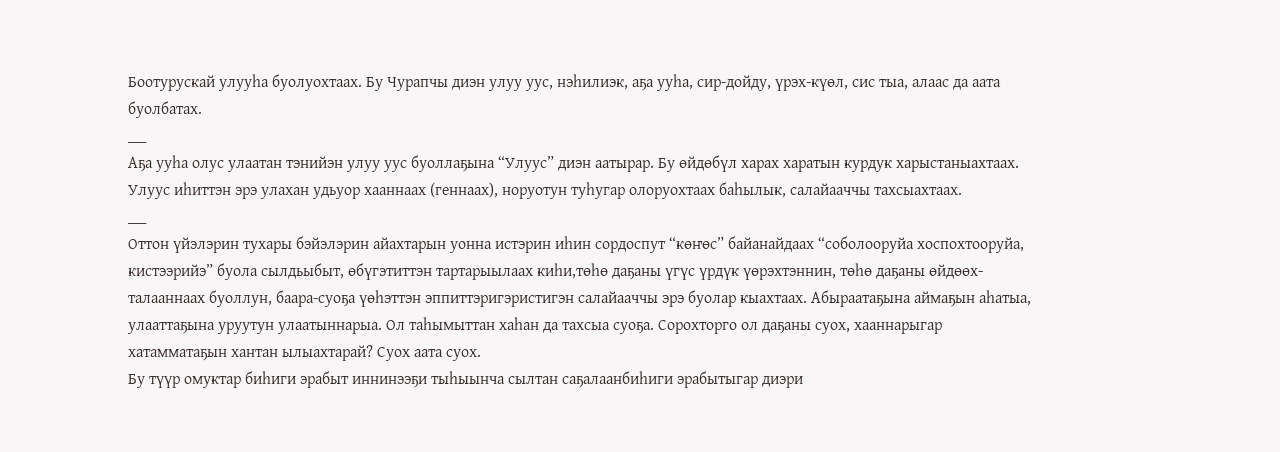Боотурускай улууһа буолуохтаах. Бу Чурапчы диэн улуу уус, нэһилиэк, аҕа ууһа, сир-дойду, үрэх-күөл, сис тыа, алаас да аата буолбатах.
___
Аҕа ууһа олус улаатан тэнийэн улуу уус буоллаҕына “Улуус” диэн аатырар. Бу өйдөбүл харах харатын курдук харыстаныахтаах. Улуус иһиттэн эрэ улахан удьуор хааннаах (геннаах), норуотун туһугар олоруохтаах баһылык, салайааччы тахсыахтаах.
___
Оттон үйэлэрин тухары бэйэлэрин айахтарын уонна истэрин иһин сордоспут “көҥөс” байанайдаах “соболооруйа хоспохтооруйа, кистээрийэ” буола сылдьыбыт, өбүгэтиттэн тартарыылаах киһи,төһө даҕаны үгүс үрдүк үөрэхтэннин, төһө даҕаны өйдөөх-талааннаах буоллун, баара-суоҕа үөһэттэн эппиттэригэристигэн салайааччы эрэ буолар кыахтаах. Абыраатаҕына аймаҕын аһатыа, улааттаҕына уруутун улаатыннарыа. Ол таһымыттан хаһан да тахсыа суоҕа. Сорохторго ол даҕаны суох, хааннарыгар хатамматаҕын хантан ылыахтарай? Суох аата суох.
Бу түүр омуктар биһиги эрабыт иннинээҕи тыһыынча сылтан саҕалаанбиһиги эрабытыгар диэри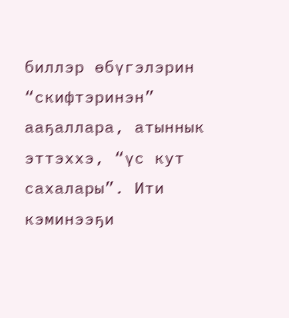биллэр өбүгэлэрин “скифтэринэн” ааҕаллара, атыннык эттэххэ, “үс кут сахалары”. Ити кэминээҕи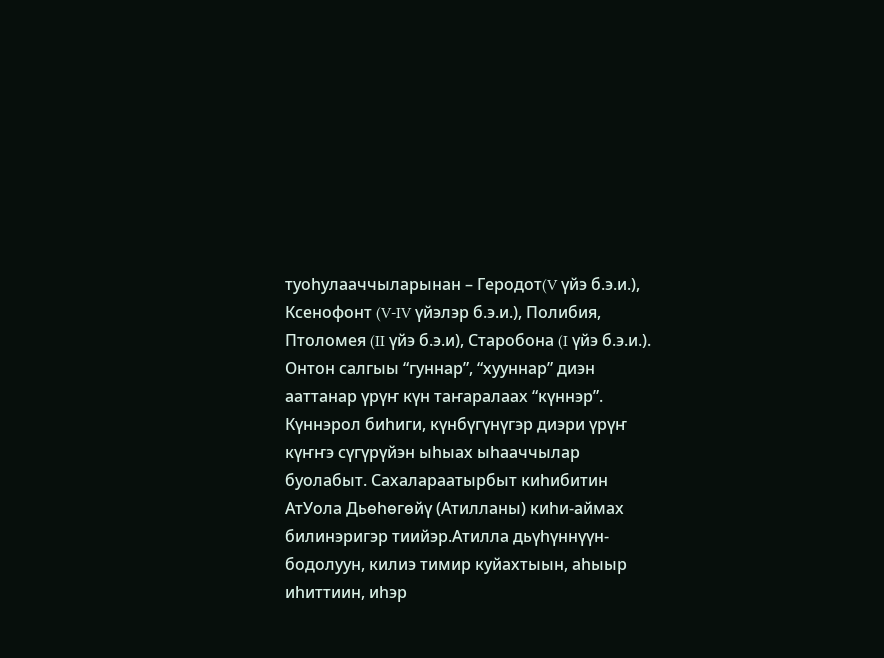туоһулааччыларынан – Геродот(V үйэ б.э.и.), Ксенофонт (V-IV үйэлэр б.э.и.), Полибия, Птоломея (II үйэ б.э.и), Старобона (I үйэ б.э.и.). Онтон салгыы “гуннар”, “хууннар” диэн ааттанар үрүҥ күн таҥаралаах “күннэр”. Күннэрол биһиги, күнбүгүнүгэр диэри үрүҥ күҥҥэ сүгүрүйэн ыһыах ыһааччылар буолабыт. Сахалараатырбыт киһибитин АтУола Дьөһөгөйү (Атилланы) киһи-аймах билинэригэр тиийэр.Атилла дьүһүннүүн-бодолуун, килиэ тимир куйахтыын, аһыыр иһиттиин, иһэр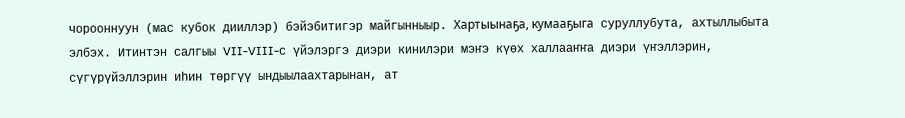чорооннуун (мас кубок дииллэр) бэйэбитигэр майгынныыр. Хартыынаҕа, кумааҕыга суруллубута, ахтыллыбыта элбэх. Итинтэн салгыы VII-VIII-с үйэлэргэ диэри кинилэри мэҥэ күөх халлааҥҥа диэри үҥэллэрин, сүгүрүйэллэрин иһин төргүү ындыылаахтарынан, ат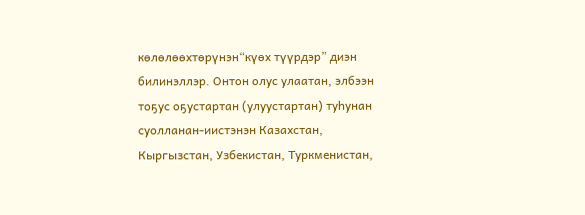көлөлөөхтөрүнэн“күөх түүрдэр” диэн билинэллэр. Онтон олус улаатан, элбээн тоҕус оҕустартан (улуустартан) туһунан суолланан-иистэнэн Казахстан, Кыргызстан, Узбекистан, Туркменистан,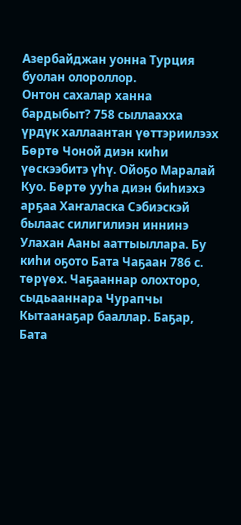Азербайджан уонна Турция буолан олороллор.
Онтон сахалар ханна бардыбыт? 758 сыллаахха үрдүк халлаантан үөттэриилээх Бөртө Чоной диэн киһи үөскээбитэ үһү. Ойоҕо Маралай Куо. Бөртө ууһа диэн биһиэхэ арҕаа Хаҥаласка Сэбиэскэй былаас силигилиэн иннинэ Улахан Ааны ааттыыллара. Бу киһи оҕото Бата Чаҕаан 786 c. төрүөх. Чаҕааннар олохторо, сыдьааннара Чурапчы Кытаанаҕар бааллар. Баҕар, Бата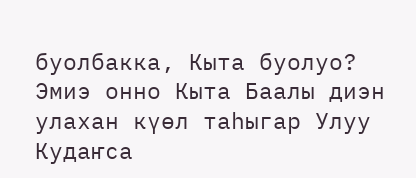буолбакка, Кыта буолуо? Эмиэ онно Кыта Баалы диэн улахан күөл таһыгар Улуу Кудаҥса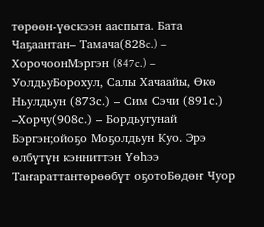төрөөн-үөскээн ааспыта. Бата Чаҕаантан– Тамача(828c.) – ХорочоонМэргэн (847c.) – УолдьуБорохул, Салы Хачаайы, Өкө Ньулдьун (873с.) – Сим Сэчи (891с.) –Хорчу(908с.) – Бордьугунай Бэргэн;ойоҕо Моҕолдьун Куо. Эрэ өлбүтүн кэнниттэн Үөһээ Таҥараттантөрөөбүт оҕотоБөдөҥ Чуор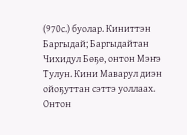(970с.) буолар. Киниттэн Баргыдай; Баргыдайтан Чихидул Бөҕө, онтон Мэҥэ Тулун. Кини Маварул диэн ойоҕуттан сэттэ уоллаах. Онтон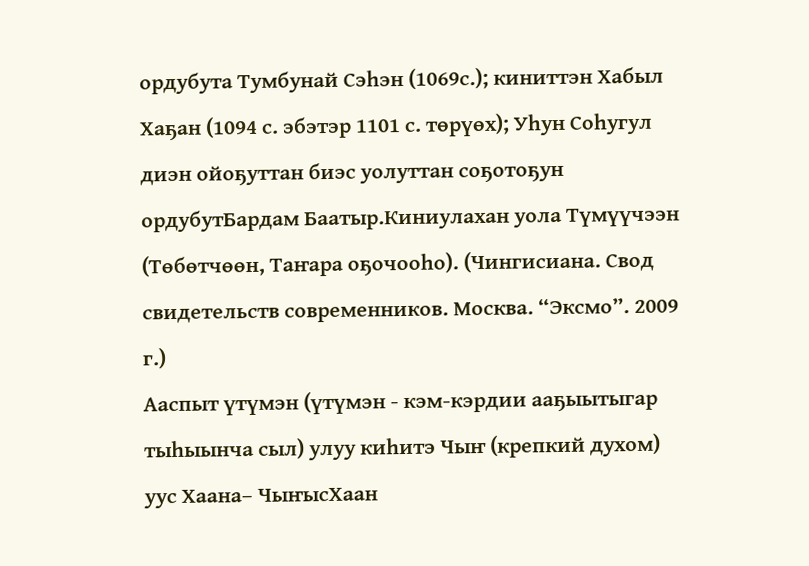ордубута Тумбунай Сэһэн (1069с.); киниттэн Хабыл Хаҕан (1094 с. эбэтэр 1101 с. төрүөх); Уһун Соһугул диэн ойоҕуттан биэс уолуттан соҕотоҕун ордубутБардам Баатыр.Киниулахан уола Түмүүчээн (Төбөтчөөн, Таҥара оҕочооһо). (Чингисиана. Свод свидетельств современников. Москва. “Эксмо”. 2009 г.)
Ааспыт үтүмэн (үтүмэн - кэм-кэрдии ааҕыытыгар тыһыынча сыл) улуу киһитэ Чыҥ (крепкий духом) уус Хаана– ЧыҥысХаан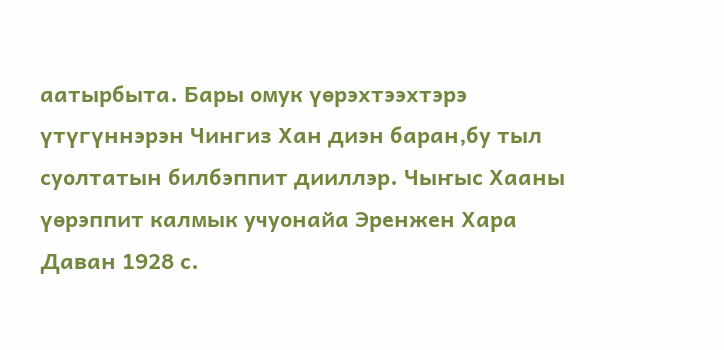аатырбыта. Бары омук үөрэхтээхтэрэ үтүгүннэрэн Чингиз Хан диэн баран,бу тыл суолтатын билбэппит дииллэр. Чыҥыс Хааны үөрэппит калмык учуонайа Эренжен Хара Даван 1928 с.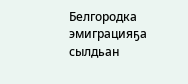Белгородка эмиграцияҕа сылдьан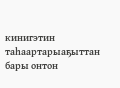кинигэтин таһаартарыаҕыттан бары онтон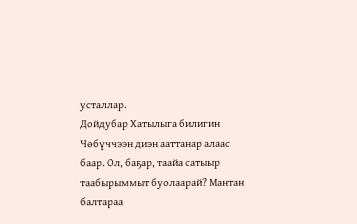усталлар.
Дойдубар Хатылыга билигин Чөбүччээн диэн ааттанар алаас баар. Ол, баҕар, таайа сатыыр таабырыммыт буолаарай? Мантан балтараа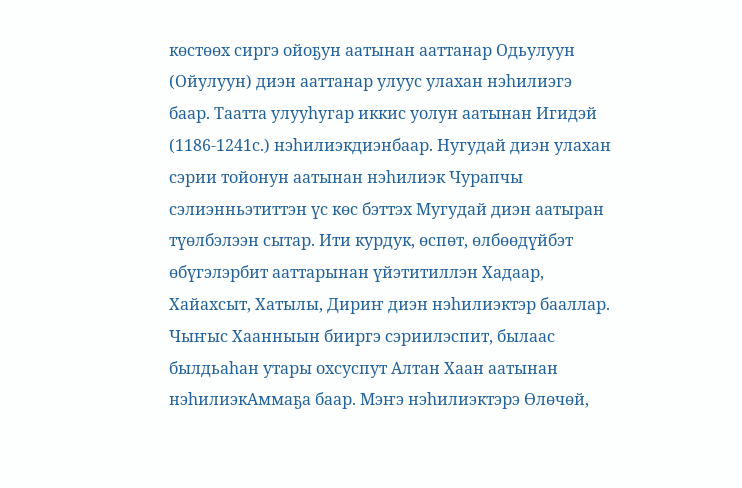көстөөх сиргэ ойоҕун аатынан ааттанар Одьулуун (Ойулуун) диэн ааттанар улуус улахан нэһилиэгэ баар. Таатта улууһугар иккис уолун аатынан Игидэй (1186-1241с.) нэһилиэкдиэнбаар. Нугудай диэн улахан сэрии тойонун аатынан нэһилиэк Чурапчы сэлиэнньэтиттэн үс көс бэттэх Мугудай диэн аатыран түөлбэлээн сытар. Ити курдук, өспөт, өлбөөдүйбэт өбүгэлэрбит ааттарынан үйэтитиллэн Хадаар, Хайахсыт, Хатылы, Дириҥ диэн нэһилиэктэр бааллар.
Чыҥыс Хаанныын бииргэ сэриилэспит, былаас былдьаһан утары охсуспут Алтан Хаан аатынан нэһилиэкАммаҕа баар. Мэҥэ нэһилиэктэрэ Өлөчөй,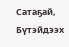Сатаҕай, Бүтэйдээх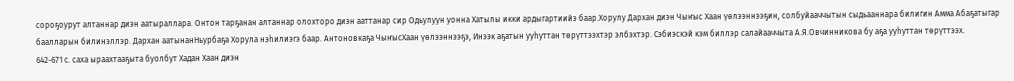сороҕоурут алтаннар диэн аатыраллара. Онтон тарҕанан алтаннар олохторо диэн ааттанар сир Одьулуун уонна Хатылы икки ардыгартиийэ баар.Хорулу Дархан диэн Чыҥыс Хаан үөлээннээҕин, солбуйааччытын сыдьааннара билигин Амма Абаҕатыгар баалларын билинэллэр. Дархан аатынанНьурбаҕа Хорула нэһилиэгэ баар. Антоновкаҕа ЧыҥысХаан үөлээннээҕэ, Инээк аҕатын ууһуттан төрүттээхтэр элбэхтэр. Сэбиэскэй кэм биллэр салайааччыта А.Я.Овчинникова бу аҕа ууһуттан төрүттээх.
642-671 с. саха ыраахтааҕыта буолбут Хадан Хаан диэн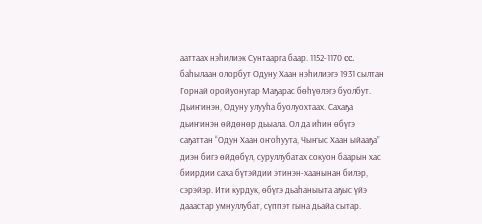ааттаах нэһилиэк Сунтаарга баар. 1152-1170 cc. баһылаан олорбут Одуну Хаан нэһилиэгэ 1931 сылтан Горнай оройуонугар Маҕарас бөһүөлэгэ буолбут. Дьиҥинэн, Одуну улууһа буолуохтаах. Сахаҕа дьиҥинэн өйдөнөр дьыала. Ол да иһин өбүгэ саҕаттан “Одун Хаан оҥоһуута, Чыҥыс Хаан ыйааҕа” диэн бигэ өйдөбүл, суруллубатах сокуон баарын хас биирдии саха бүтэйдии этинэн-хаанынан билэр, сэрэйэр. Ити курдук, өбүгэ дьаһаныыта аҕыс үйэ дааастар умнуллубат, сүппэт гына дьайа сытар.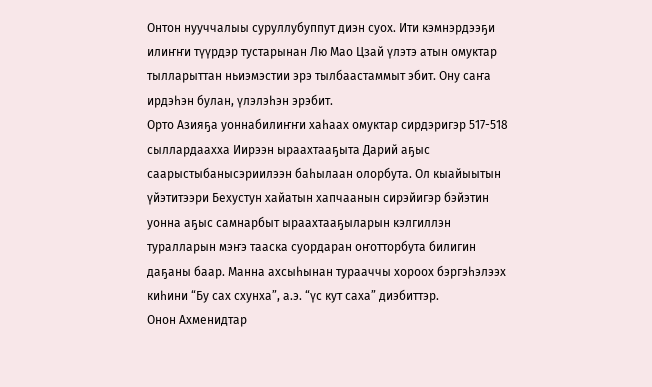Онтон нууччалыы суруллубуппут диэн суох. Ити кэмнэрдээҕи илиҥҥи түүрдэр тустарынан Лю Мао Цзай үлэтэ атын омуктар тылларыттан ньиэмэстии эрэ тылбаастаммыт эбит. Ону саҥа ирдэһэн булан, үлэлэһэн эрэбит.
Орто Азияҕа уоннабилиҥҥи хаһаах омуктар сирдэригэр 517-518 сыллардаахха Иирээн ыраахтааҕыта Дарий аҕыс саарыстыбанысэриилээн баһылаан олорбута. Ол кыайыытын үйэтитээри Бехустун хайатын хапчаанын сирэйигэр бэйэтин уонна аҕыс самнарбыт ыраахтааҕыларын кэлгиллэн туралларын мэҥэ тааска суордаран оҥотторбута билигин даҕаны баар. Манна ахсыһынан турааччы хороох бэргэһэлээх киһини “Бу сах схунха”, а.э. “үс кут саха” диэбиттэр.
Онон Ахменидтар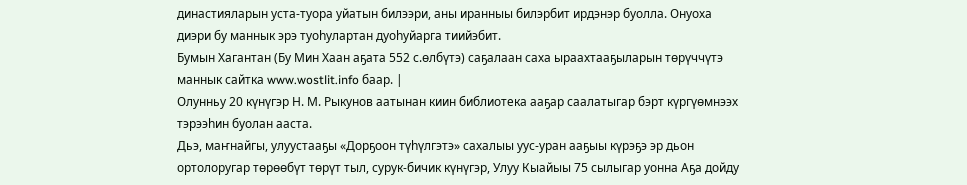династияларын уста-туора уйатын билээри, аны иранныы билэрбит ирдэнэр буолла. Онуоха диэри бу маннык эрэ туоһулартан дуоһуйарга тиийэбит.
Бумын Хагантан (Бу Мин Хаан аҕата 552 с.өлбүтэ) саҕалаан саха ыраахтааҕыларын төрүччүтэ маннык сайтка www.wostlit.info баар. |
Олунньу 20 күнүгэр Н. М. Рыкунов аатынан киин библиотека ааҕар саалатыгар бэрт күргүөмнээх тэрээһин буолан ааста.
Дьэ, маҥнайгы, улуустааҕы «Дорҕоон түһүлгэтэ» сахалыы уус-уран ааҕыы күрэҕэ эр дьон ортолоругар төрөөбүт төрүт тыл, сурук-бичик күнүгэр, Улуу Кыайыы 75 сылыгар уонна Аҕа дойду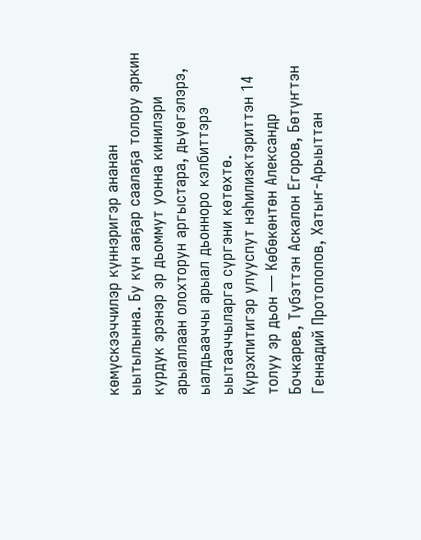көмүскээччилэр күннэригэр ананан ыытылынна. Бу күн ааҕар саалаҕа толору эркин курдук эрэнэр эр дьоммут уонна кинилэри арыаллаан олохторун аргыстара, дьүөгэлэрэ, ыалдьааччы арыал дьонноро кэлбиттэрэ ыытааччыларга сүргэни көтөхтө.
Күрэхпитигэр улууспут нэһилиэктэриттэн 14 толуу эр дьон — Көбөкөнтөн Александр Бочкарев, Түбэттэн Аскалон Егоров, Бөтүҥтэн Геннадий Протопопов, Хатыҥ-Арыыттан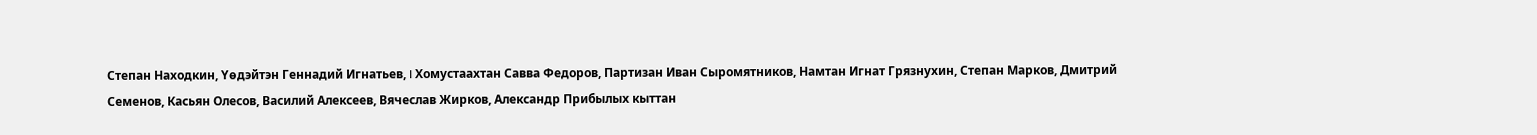Степан Находкин, Үөдэйтэн Геннадий Игнатьев, I Хомустаахтан Савва Федоров, Партизан Иван Сыромятников, Намтан Игнат Грязнухин, Степан Марков, Дмитрий Семенов, Касьян Олесов, Василий Алексеев, Вячеслав Жирков, Александр Прибылых кыттан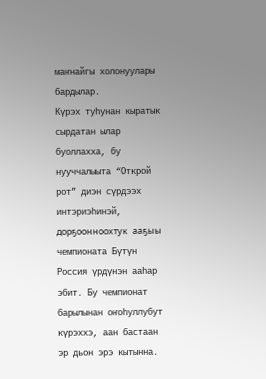маҥнайгы холонуулары бардылар.
Күрэх туһунан кыратык сырдатан ылар буоллахха, бу нууччалыыта “Открой рот” диэн сүрдээх интэриэһинэй, дорҕоонноохтук ааҕыы чемпионата Бүтүн Россия үрдүнэн ааһар эбит. Бу чемпионат барылынан оҥоһуллубут күрэххэ, аан бастаан эр дьон эрэ кытынна.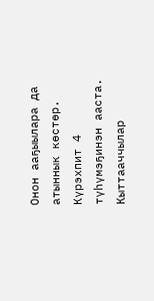Онон ааҕыылара да атыннык көстөр. Күрэхпит 4 түһүмэҕинэн ааста.
Кыттааччылар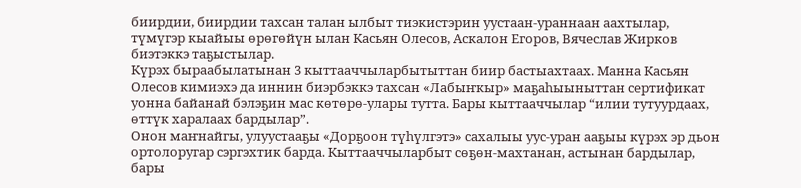биирдии, биирдии тахсан талан ылбыт тиэкистэрин уустаан-ураннаан аахтылар, түмүгэр кыайыы өрөгөйүн ылан Касьян Олесов, Аскалон Егоров, Вячеслав Жирков биэтэккэ таҕыстылар.
Күрэх быраабылатынан 3 кыттааччыларбытыттан биир бастыахтаах. Манна Касьян Олесов кимиэхэ да иннин биэрбэккэ тахсан «Лабыҥкыр» маҕаһыыныттан сертификат уонна байанай бэлэҕин мас көтөрө-улары тутта. Бары кыттааччылар “илии тутуурдаах, өттүк харалаах бардылар”.
Онон маҥнайгы, улуустааҕы «Дорҕоон түһүлгэтэ» сахалыы уус-уран ааҕыы күрэх эр дьон ортолоругар сэргэхтик барда. Кыттааччыларбыт сөҕөн-махтанан, астынан бардылар, бары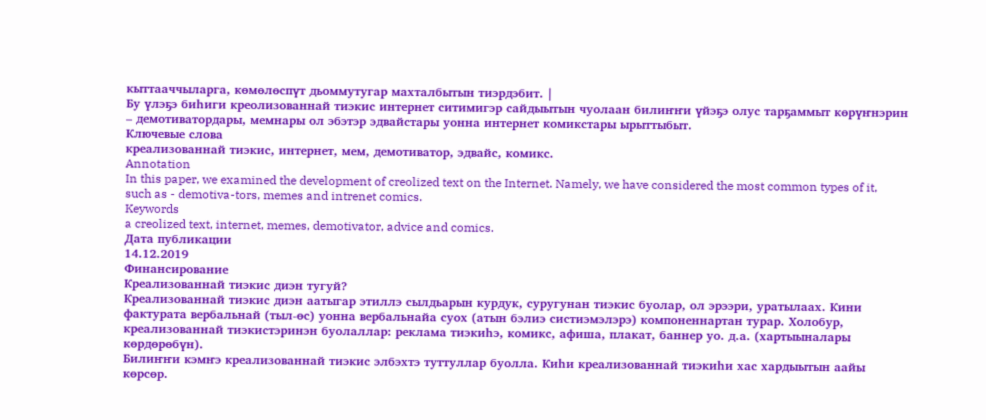кыттааччыларга, көмөлөспүт дьоммутугар махталбытын тиэрдэбит. |
Бу үлэҕэ биһиги креолизованнай тиэкис интернет ситимигэр сайдыытын чуолаан билиҥҥи үйэҕэ олус тарҕаммыт көрүҥнэрин – демотиватордары, мемнары ол эбэтэр эдвайстары уонна интернет комикстары ырыттыбыт.
Ключевые слова
креализованнай тиэкис, интернет, мем, демотиватор, эдвайс, комикс.
Annotation
In this paper, we examined the development of creolized text on the Internet. Namely, we have considered the most common types of it, such as - demotiva-tors, memes and intrenet comics.
Keywords
a creolized text, internet, memes, demotivator, advice and comics.
Дата публикации
14.12.2019
Финансирование
Креализованнай тиэкис диэн тугуй?
Креализованнай тиэкис диэн аатыгар этиллэ сылдьарын курдук, суругунан тиэкис буолар, ол эрээри, уратылаах. Кини фактурата вербальнай (тыл-өс) уонна вербальнайа суох (атын бэлиэ систиэмэлэрэ) компоненнартан турар. Холобур, креализованнай тиэкистэринэн буолаллар: реклама тиэкиһэ, комикс, афиша, плакат, баннер уо. д.а. (хартыыналары көрдөрөбүн).
Билиҥҥи кэмҥэ креализованнай тиэкис элбэхтэ туттуллар буолла. Киһи креализованнай тиэкиһи хас хардыытын аайы көрсөр.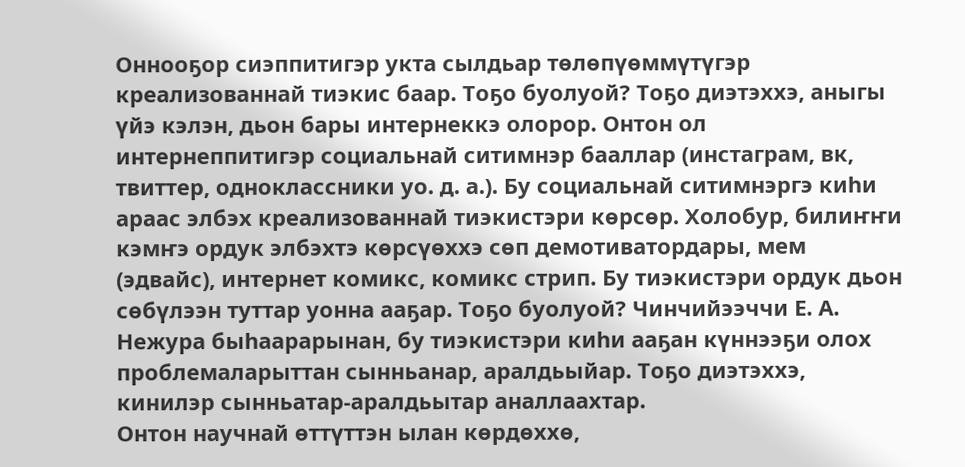Оннооҕор сиэппитигэр укта сылдьар төлөпүөммүтүгэр креализованнай тиэкис баар. Тоҕо буолуой? Тоҕо диэтэххэ, аныгы үйэ кэлэн, дьон бары интернеккэ олорор. Онтон ол интернеппитигэр социальнай ситимнэр бааллар (инстаграм, вк, твиттер, одноклассники уо. д. а.). Бу социальнай ситимнэргэ киһи араас элбэх креализованнай тиэкистэри көрсөр. Холобур, билиҥҥи кэмҥэ ордук элбэхтэ көрсүөххэ сөп демотиватордары, мем (эдвайс), интернет комикс, комикс стрип. Бу тиэкистэри ордук дьон сөбүлээн туттар уонна ааҕар. Тоҕо буолуой? Чинчийээччи Е. А. Нежура быһаарарынан, бу тиэкистэри киһи ааҕан күннээҕи олох проблемаларыттан сынньанар, аралдьыйар. Тоҕо диэтэххэ, кинилэр сынньатар-аралдьытар аналлаахтар.
Онтон научнай өттүттэн ылан көрдөххө,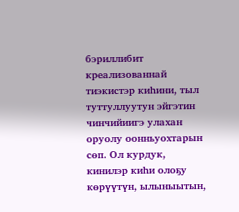бэриллибит креализованнай тиэкистэр киһини, тыл туттуллуутун эйгэтин чинчийиигэ улахан оруолу оонньуохтарын сөп. Ол курдук, кинилэр киһи олоҕу көрүүтүн, ылыныытын,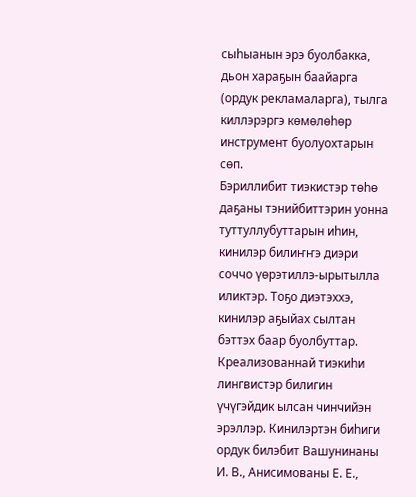сыһыанын эрэ буолбакка, дьон хараҕын баайарга (ордук рекламаларга), тылга киллэрэргэ көмөлөһөр инструмент буолуохтарын сөп.
Бэриллибит тиэкистэр төһө даҕаны тэнийбиттэрин уонна туттуллубуттарын иһин, кинилэр билиҥҥэ диэри соччо үөрэтиллэ-ырытылла иликтэр. Тоҕо диэтэххэ, кинилэр аҕыйах сылтан бэттэх баар буолбуттар.
Креализованнай тиэкиһи лингвистэр билигин үчүгэйдик ылсан чинчийэн эрэллэр. Кинилэртэн биһиги ордук билэбит Вашунинаны И. В., Анисимованы Е. Е.,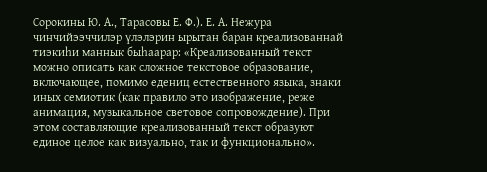Сорокины Ю. А., Тарасовы Е. Ф.). Е. А. Нежура чинчийээччилэр үлэлэрин ырытан баран креализованнай тиэкиһи маннык быһаарар: «Креализованный текст можно описать как сложное текстовое образование, включающее, помимо едениц естественного языка, знаки иных семиотик (как правило это изображение, реже анимация, музыкальное световое сопровождение). При этом составляющие креализованный текст образуют единое целое как визуально, так и функционально».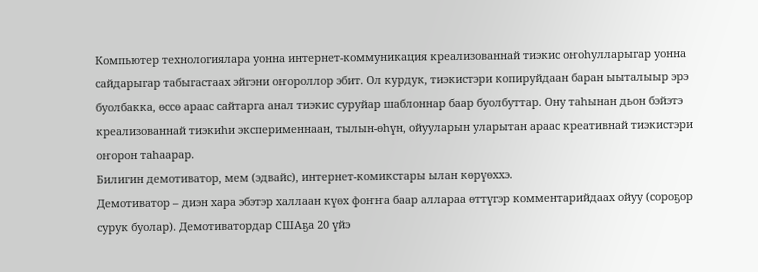Компьютер технологиялара уонна интернет-коммуникация креализованнай тиэкис оҥоһулларыгар уонна сайдарыгар табыгастаах эйгэни оҥороллор эбит. Ол курдук, тиэкистэри копируйдаан баран ыыталыыр эрэ буолбакка, өссө араас сайтарга анал тиэкис суруйар шаблоннар баар буолбуттар. Ону таһынан дьон бэйэтэ креализованнай тиэкиһи эксперименнаан, тылын-өһүн, ойууларын уларытан араас креативнай тиэкистэри оҥорон таһаарар.
Билигин демотиватор, мем (эдвайс), интернет-комикстары ылан көрүөххэ.
Демотиватор – диэн хара эбэтэр халлаан күөх фоҥҥа баар аллараа өттүгэр комментарийдаах ойуу (сороҕор сурук буолар). Демотиватордар СШАҕа 20 үйэ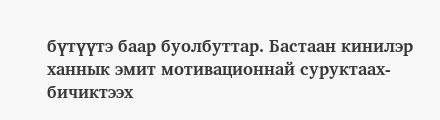бүтүүтэ баар буолбуттар. Бастаан кинилэр ханнык эмит мотивационнай суруктаах-бичиктээх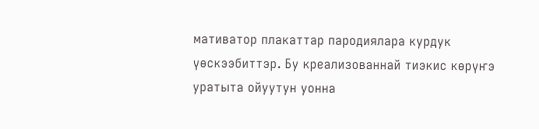мативатор плакаттар пародиялара курдук үөскээбиттэр. Бу креализованнай тиэкис көрүҥэ уратыта ойуутун уонна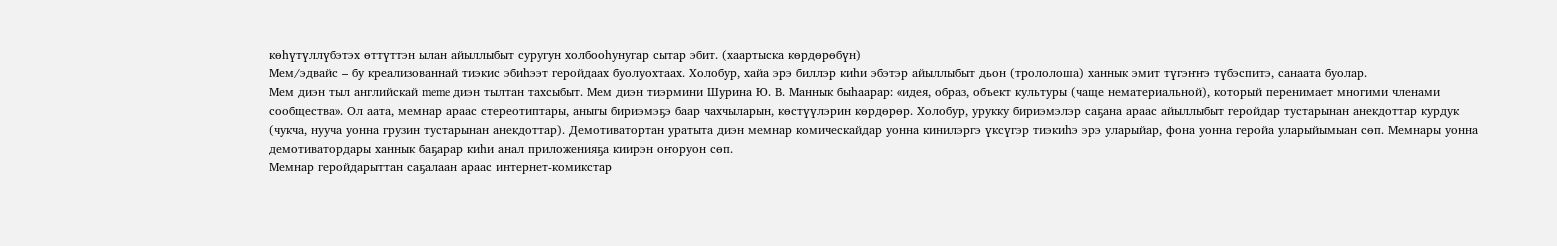көһүтүллүбэтэх өттүттэн ылан айыллыбыт суругун холбооһунугар сытар эбит. (хаартыска көрдөрөбүн)
Мем/эдвайс – бу креализованнай тиэкис эбиһээт геройдаах буолуохтаах. Холобур, хайа эрэ биллэр киһи эбэтэр айыллыбыт дьон (трололоша) ханнык эмит түгэҥҥэ түбэспитэ, санаата буолар.
Мем диэн тыл английскай meme диэн тылтан тахсыбыт. Мем диэн тиэрмини Шурина Ю. В. Маннык быһаарар: «идея, образ, объект культуры (чаще нематериальной), который перенимает многими членами сообщества». Ол аата, мемнар араас стереотиптары, аныгы бириэмэҕэ баар чахчыларын, көстүүлэрин көрдөрөр. Холобур, урукку бириэмэлэр саҕана араас айыллыбыт геройдар тустарынан анекдоттар курдук (чукча, нууча уонна грузин тустарынан анекдоттар). Демотиватортан уратыта диэн мемнар комическайдар уонна кинилэргэ үксүгэр тиэкиһэ эрэ уларыйар, фона уонна геройа уларыйымыан сөп. Мемнары уонна демотиватордары ханнык баҕарар киһи анал приложенияҕа киирэн оҥоруон сөп.
Мемнар геройдарыттан саҕалаан араас интернет-комикстар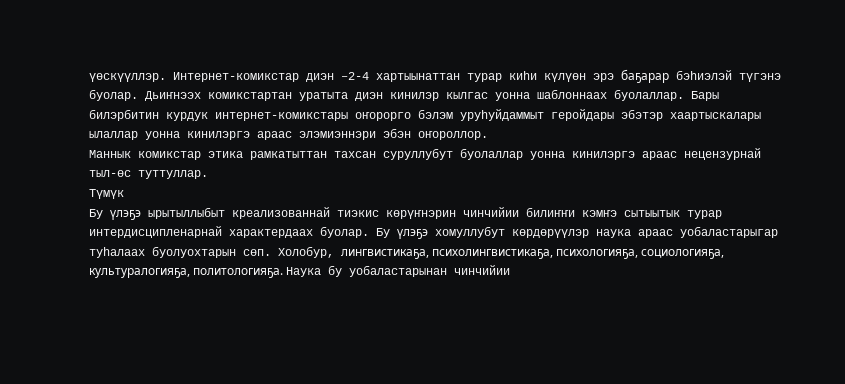үөскүүллэр. Интернет-комикстар диэн –2-4 хартыынаттан турар киһи күлүөн эрэ баҕарар бэһиэлэй түгэнэ буолар. Дьиҥнээх комикстартан уратыта диэн кинилэр кылгас уонна шаблоннаах буолаллар. Бары билэрбитин курдук интернет-комикстары оҥорорго бэлэм уруһуйдаммыт геройдары эбэтэр хаартыскалары ылаллар уонна кинилэргэ араас элэмиэннэри эбэн оҥороллор.
Маннык комикстар этика рамкатыттан тахсан суруллубут буолаллар уонна кинилэргэ араас нецензурнай тыл-өс туттуллар.
Түмүк
Бу үлэҕэ ырытыллыбыт креализованнай тиэкис көрүҥнэрин чинчийии билиҥҥи кэмҥэ сытыытык турар интердисципленарнай характердаах буолар. Бу үлэҕэ хомуллубут көрдөрүүлэр наука араас уобаластарыгар туһалаах буолуохтарын сөп. Холобур, лингвистикаҕа, психолингвистикаҕа, психологияҕа, социологияҕа, культуралогияҕа, политологияҕа. Наука бу уобаластарынан чинчийии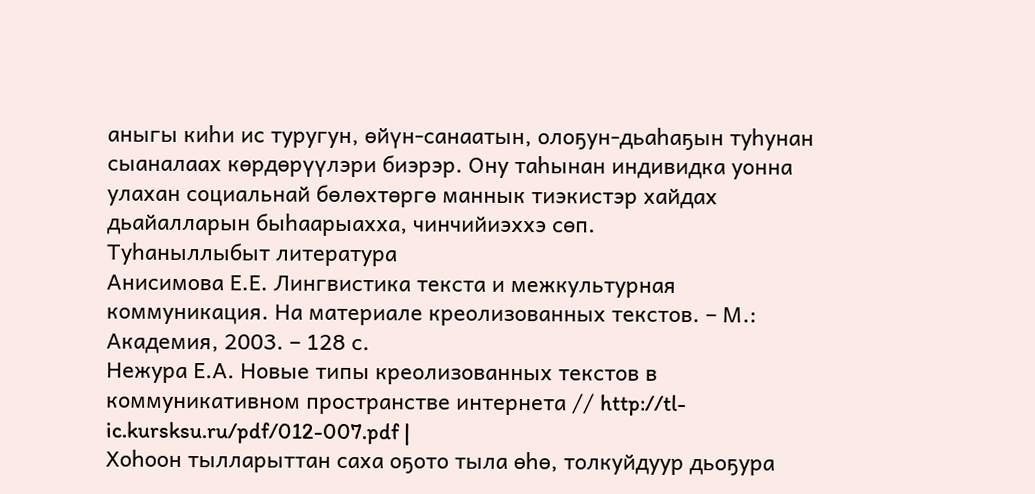аныгы киһи ис туругун, өйүн-санаатын, олоҕун-дьаһаҕын туһунан сыаналаах көрдөрүүлэри биэрэр. Ону таһынан индивидка уонна улахан социальнай бөлөхтөргө маннык тиэкистэр хайдах дьайалларын быһаарыахха, чинчийиэххэ сөп.
Туһаныллыбыт литература
Анисимова Е.Е. Лингвистика текста и межкультурная коммуникация. На материале креолизованных текстов. – М.: Академия, 2003. – 128 с.
Нежура Е.А. Новые типы креолизованных текстов в коммуникативном пространстве интернета // http://tl-ic.kursksu.ru/pdf/012-007.pdf |
Хоһоон тылларыттан саха оҕото тыла өһө, толкуйдуур дьоҕура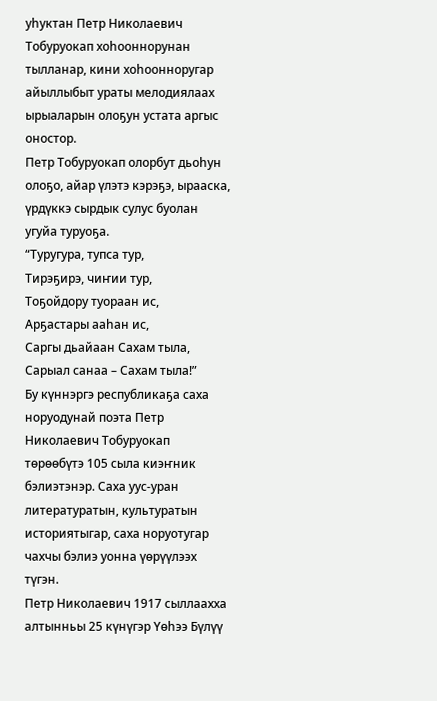уһуктан Петр Николаевич Тобуруокап хоһооннорунан тылланар, кини хоһоонноругар айыллыбыт ураты мелодиялаах ырыаларын олоҕун устата аргыс оностор.
Петр Тобуруокап олорбут дьоһун олоҕо, айар үлэтэ кэрэҕэ, ырааска, үрдүккэ сырдык сулус буолан угуйа туруоҕа.
“Туругура, тупса тур,
Тирэҕирэ, чиҥии тур,
Тоҕойдору туораан ис,
Арҕастары ааһан ис,
Саргы дьайаан Сахам тыла,
Сарыал санаа – Сахам тыла!”
Бу күннэргэ республикаҕа саха норуодунай поэта Петр Николаевич Тобуруокап төрөөбүтэ 105 сыла киэҥник бэлиэтэнэр. Саха уус-уран литературатын, культуратын историятыгар, саха норуотугар чахчы бэлиэ уонна үөрүүлээх түгэн.
Петр Николаевич 1917 сыллаахха алтынньы 25 күнүгэр Үөһээ Бүлүү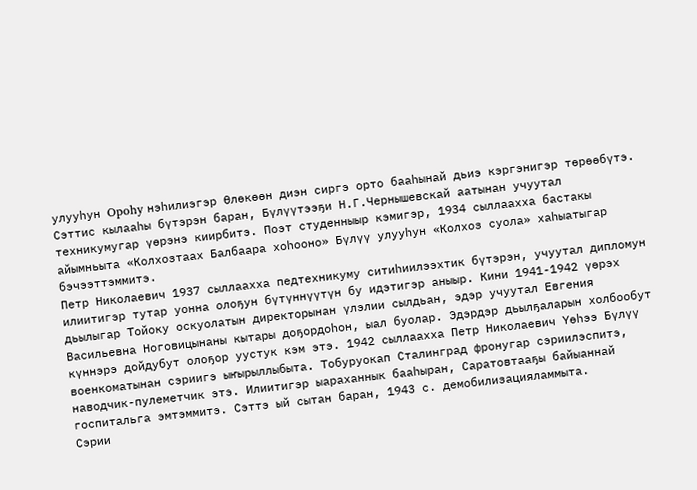улууһун Opohy нэһилиэгэр Өлөкөөн диэн сиргэ орто бааһынай дьиэ кэргэнигэр төрөөбүтэ. Сэттис кылааһы бүтэрэн баран, Бүлүүтээҕи Н.Г.Чернышевскай аатынан учуутал техникумугар үөрэнэ киирбитэ. Поэт студенныыр кэмигэр, 1934 сыллаахха бастакы айымньыта «Колхозтаах Балбаара хоһооно» Бүлүү улууһун «Колхоз суола» хаһыатыгар бэчээттэммитэ.
Петр Николаевич 1937 сыллаахха педтехникуму ситиһиилээхтик бүтэрэн, учуутал дипломун илиитигэр тутар уонна олоҕун бүтүннүүтүн бу идэтигэр аныыр. Кини 1941-1942 үөрэх дьылыгар Тойоку оскуолатын директорынан үлэлии сылдьан, эдэр учуутал Евгения Васильевна Ноговицынаны кытары доҕордоһон, ыал буолар. Эдэрдэр дьылҕаларын холбообут күннэрэ дойдубут олоҕор уустук кэм этэ. 1942 сыллаахха Петр Николаевич Үөһээ Бүлүү военкоматынан сэриигэ ыҥырыллыбыта. Тобуруокап Сталинград фронугар сэриилэспитэ, наводчик-пулеметчик этэ. Илиитигэр ыараханнык бааһыран, Саратовтааҕы байыаннай госпитальга эмтэммитэ. Сэттэ ый сытан баран, 1943 с. демобилизацияламмыта.
Сэрии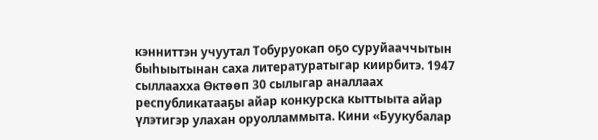кэнниттэн учуутал Тобуруокап оҕо суруйааччытын быһыытынан саха литературатыгар киирбитэ. 1947 сыллаахха Өктөөп 30 сылыгар аналлаах республикатааҕы айар конкурска кыттыыта айар үлэтигэр улахан оруолламмыта. Кини «Буукубалар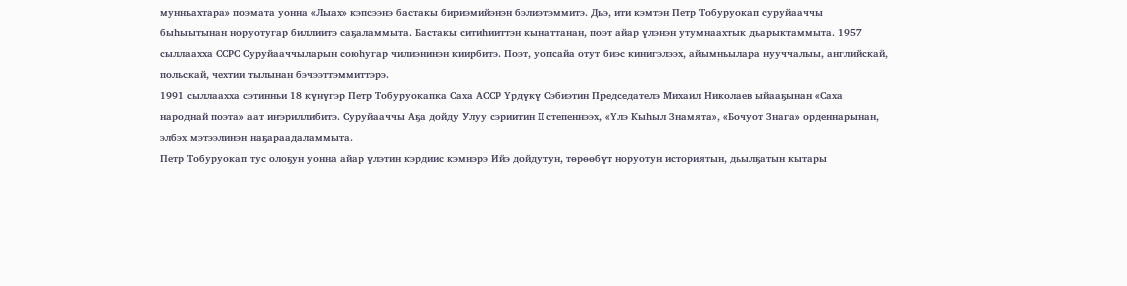мунньахтара» поэмата уонна «Лыах» кэпсээнэ бастакы бириэмийэнэн бэлиэтэммитэ. Дьэ, ити кэмтэн Петр Тобуруокап суруйааччы быһыытынан норуотугар биллиитэ саҕаламмыта. Бастакы ситиһииттэн кынаттанан, поэт айар үлэнэн утумнаахтык дьарыктаммыта. 1957 сыллаахха ССРС Суруйааччыларын союһугар чилиэнинэн киирбитэ. Поэт, уопсайа отут биэс кинигэлээх, айымньылара нууччалыы, английскай, польскай, чехтии тылынан бэчээттэммиттэрэ.
1991 сыллаахха сэтинньи 18 күнүгэр Петр Тобуруокапка Саха АССР Үрдүкү Сэбиэтин Председателэ Михаил Николаев ыйааҕынан «Саха народнай поэта» аат иҥэриллибитэ. Суруйааччы Аҕа дойду Улуу сэриитин II степеннээх, «Үлэ Кыһыл Знамята», «Бочуот Знага» орденнарынан, элбэх мэтээлинэн наҕараадаламмыта.
Петр Тобуруокап тус олоҕун уонна айар үлэтин кэрдиис кэмнэрэ Ийэ дойдутун, төрөөбүт норуотун историятын, дьылҕатын кытары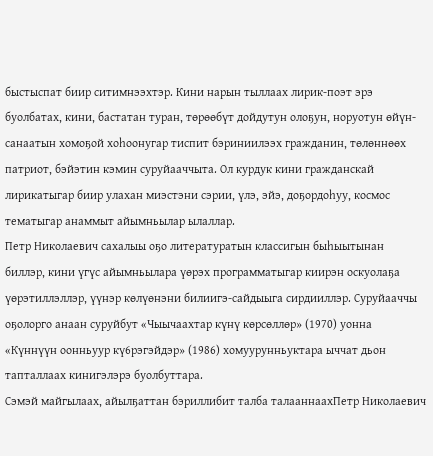быстыспат биир ситимнээхтэр. Кини нарын тыллаах лирик-поэт эрэ буолбатах, кини, бастатан туран, төрөөбүт дойдутун олоҕун, норуотун өйүн-санаатын хомоҕой хоһоонугар тиспит бэриниилээх гражданин, төлөннөөх патриот, бэйэтин кэмин суруйааччыта. Ол курдук кини гражданскай лирикатыгар биир улахан миэстэни сэрии, үлэ, эйэ, доҕордоһуу, космос тематыгар анаммыт айымньылар ылаллар.
Петр Николаевич сахалыы оҕо литературатын классигын быһыытынан биллэр, кини үгүс айымньылара үөрэх программатыгар киирэн оскуолаҕа үөрэтиллэллэр, үүнэр көлүөнэни билиигэ-сайдыыга сирдииллэр. Суруйааччы оҕолорго анаан суруйбут «Чыычаахтар күнү көрсөллөр» (1970) уонна «Күннүүн оонньуур кү6рэгэйдэр» (1986) хомуурунньуктара ыччат дьон тапталлаах кинигэлэрэ буолбуттара.
Сэмэй майгылаах, айылҕаттан бэриллибит талба талааннаахПетр Николаевич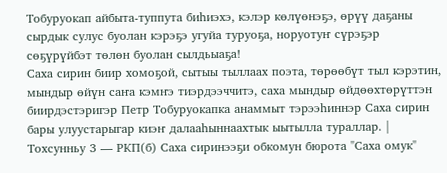Тобуруокап айбыта-туппута биһиэхэ, кэлэр көлүөнэҕэ, өрүү даҕаны сырдык сулус буолан кэрэҕэ угуйа туруоҕа, норуотуҥ сүрэҕэр сөҕүрүйбэт төлөн буолан сылдьыаҕа!
Саха сирин биир хомоҕой, сытыы тыллаах поэта, төрөөбүт тыл кэрэтин, мындыр өйүн саҥа кэмҥэ тиэрдээччитэ, саха мындыр өйдөөхтөрүттэн биирдэстэригэр Петр Тобуруокапка анаммыт тэрээһиннэр Саха сирин бары улуустарыгар киэҥ далааһыннаахтык ыытылла тураллар. |
Тохсунньу 3 — РКП(б) Саха сиринээҕи обкомун бюрота "Саха омук"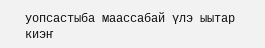уопсастыба маассабай үлэ ыытар киэҥ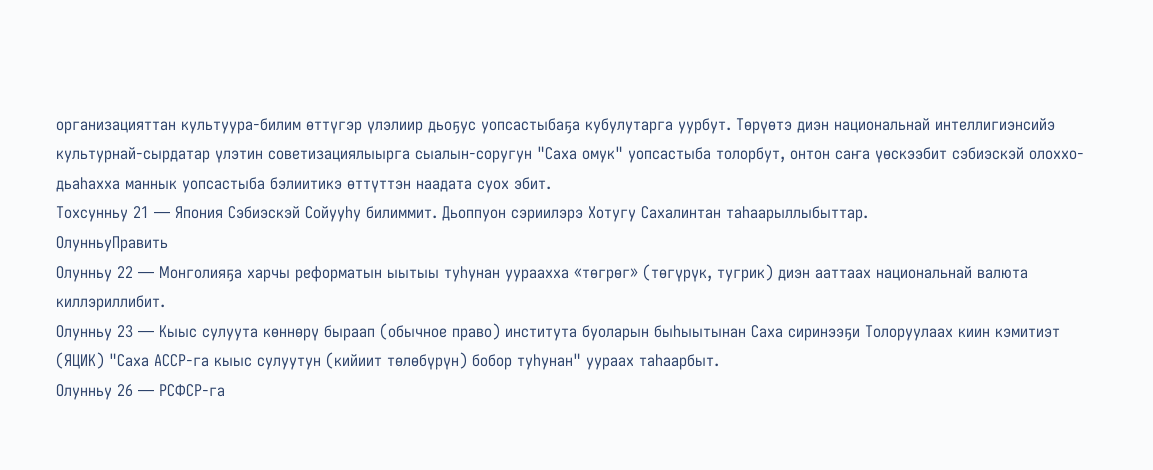организацияттан культуура-билим өттүгэр үлэлиир дьоҕус уопсастыбаҕа кубулутарга уурбут. Төрүөтэ диэн национальнай интеллигиэнсийэ культурнай-сырдатар үлэтин советизациялыырга сыалын-соругун "Саха омук" уопсастыба толорбут, онтон саҥа үөскээбит сэбиэскэй олоххо-дьаһахха маннык уопсастыба бэлиитикэ өттүттэн наадата суох эбит.
Тохсунньу 21 — Япония Сэбиэскэй Сойууһу билиммит. Дьоппуон сэриилэрэ Хотугу Сахалинтан таһаарыллыбыттар.
ОлунньуПравить
Олунньу 22 — Монголияҕа харчы реформатын ыытыы туһунан уураахха «төгрөг» (төгүрүк, тугрик) диэн ааттаах национальнай валюта киллэриллибит.
Олунньу 23 — Кыыс сулуута көннөрү быраап (обычное право) института буоларын быһыытынан Саха сиринээҕи Толоруулаах киин кэмитиэт (ЯЦИК) "Саха АССР-га кыыс сулуутун (кийиит төлөбүрүн) бобор туһунан" уураах таһаарбыт.
Олунньу 26 — РСФСР-га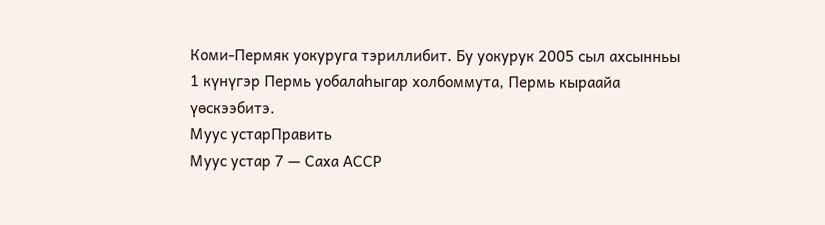Коми-Пермяк уокуруга тэриллибит. Бу уокурук 2005 сыл ахсынньы 1 күнүгэр Пермь уобалаһыгар холбоммута, Пермь кыраайа үөскээбитэ.
Муус устарПравить
Муус устар 7 — Саха АССР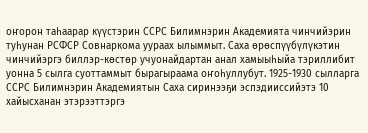оҥорон таһаарар күүстэрин ССРС Билимнэрин Академията чинчийэрин туһунан РСФСР Совнаркома уураах ылыммыт. Саха өрөспүүбүлүкэтин чинчийэргэ биллэр-көстөр учуонайдартан анал хамыыһыйа тэриллибит уонна 5 сылга суоттаммыт бырагыраама оҥоһуллубут. 1925-1930 сылларга ССРС Билимнэрин Академиятын Саха сиринээҕи эспэдииссийэтэ 10 хайысханан этэрээттэргэ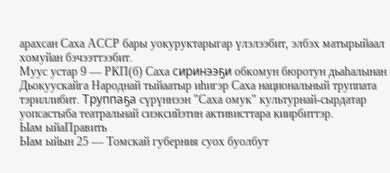арахсан Саха АССР бары уокуруктарыгар үлэлээбит, элбэх матырыйаал хомуйан бэчээттээбит.
Муус устар 9 — РКП(б) Саха сиринээҕи обкомун бюротун дьаһалынан Дьокуускайга Народнай тыйаатыр иһигэр Саха национальный труппата тэриллибит. Труппаҕа сүрүннээн "Саха омук" культурнай-сырдатар уопсастыба театральнай сиэксийэтин активисттара киирбиттэр.
Ыам ыйаПравить
Ыам ыйын 25 — Томскай губерния суох буолбут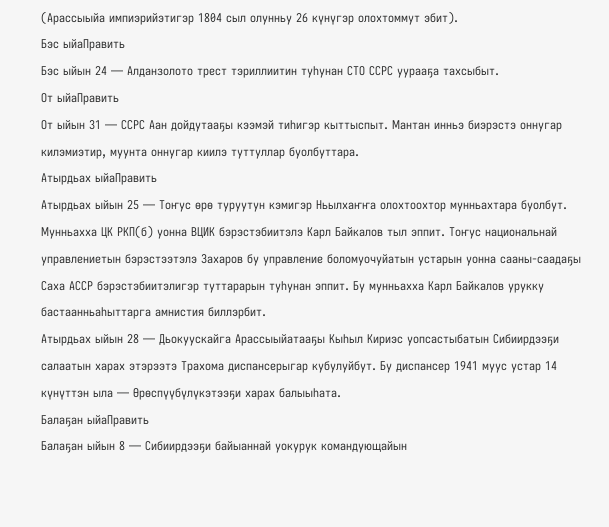(Арассыыйа импиэрийэтигэр 1804 сыл олунньу 26 күнүгэр олохтоммут эбит).
Бэс ыйаПравить
Бэс ыйын 24 — Алданзолото трест тэриллиитин туһунан СТО ССРС уурааҕа тахсыбыт.
От ыйаПравить
От ыйын 31 — ССРС Аан дойдутааҕы кээмэй тиһигэр кыттыспыт. Мантан инньэ биэрэстэ оннугар килэмиэтир, муунта оннугар киилэ туттуллар буолбуттара.
Атырдьах ыйаПравить
Атырдьах ыйын 25 — Тоҥус өрө туруутун кэмигэр Ньылхаҥҥа олохтоохтор мунньахтара буолбут. Мунньахха ЦК РКП(б) уонна ВЦИК бэрэстэбиитэлэ Карл Байкалов тыл эппит. Тоҥус национальнай управлениетын бэрэстээтэлэ Захаров бу управление боломуочуйатын устарын уонна сааны-саадаҕы Саха АССР бэрэстэбиитэлигэр туттарарын туһунан эппит. Бу мунньахха Карл Байкалов урукку бастаанньаһыттарга амнистия биллэрбит.
Атырдьах ыйын 28 — Дьокуускайга Арассыыйатааҕы Кыһыл Кириэс уопсастыбатын Сибиирдээҕи салаатын харах этэрээтэ Трахома диспансерыгар кубулуйбут. Бу диспансер 1941 муус устар 14 күнүттэн ыла — Өрөспүүбүлүкэтээҕи харах балыыһата.
Балаҕан ыйаПравить
Балаҕан ыйын 8 — Сибиирдээҕи байыаннай уокурук командующайын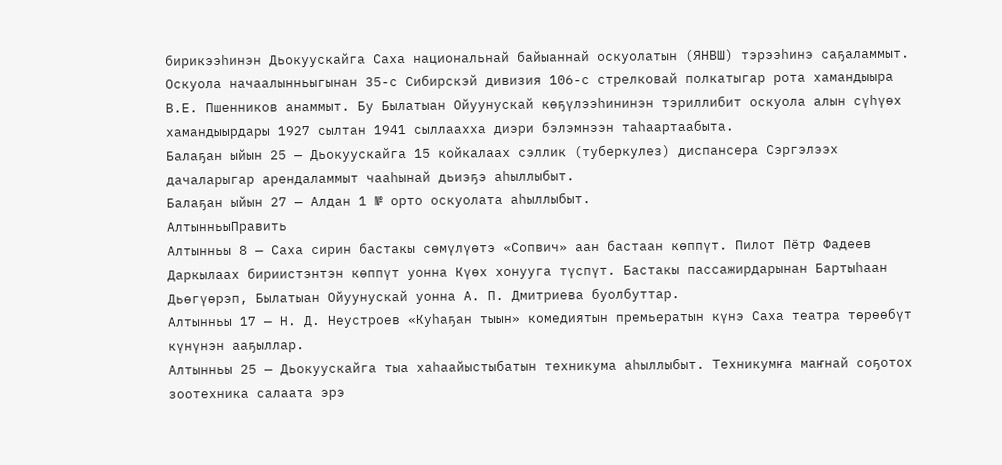бирикээһинэн Дьокуускайга Саха национальнай байыаннай оскуолатын (ЯНВШ) тэрээһинэ саҕаламмыт. Оскуола начаалынньыгынан 35-с Сибирскэй дивизия 106-с стрелковай полкатыгар рота хамандыыра В.Е. Пшенников анаммыт. Бу Былатыан Ойуунускай көҕүлээһининэн тэриллибит оскуола алын сүһүөх хамандыырдары 1927 сылтан 1941 сыллаахха диэри бэлэмнээн таһаартаабыта.
Балаҕан ыйын 25 — Дьокуускайга 15 койкалаах сэллик (туберкулез) диспансера Сэргэлээх дачаларыгар арендаламмыт чааһынай дьиэҕэ аһыллыбыт.
Балаҕан ыйын 27 — Алдан 1 № орто оскуолата аһыллыбыт.
АлтынньыПравить
Алтынньы 8 — Саха сирин бастакы сөмүлүөтэ «Сопвич» аан бастаан көппүт. Пилот Пётр Фадеев Даркылаах бириистэнтэн көппүт уонна Күөх хонууга түспүт. Бастакы пассажирдарынан Бартыһаан Дьөгүөрэп, Былатыан Ойуунускай уонна А. П. Дмитриева буолбуттар.
Алтынньы 17 — Н. Д. Неустроев «Куһаҕан тыын» комедиятын премьератын күнэ Саха театра төрөөбүт күнүнэн ааҕыллар.
Алтынньы 25 — Дьокуускайга тыа хаһаайыстыбатын техникума аһыллыбыт. Техникумҥа маҥнай соҕотох зоотехника салаата эрэ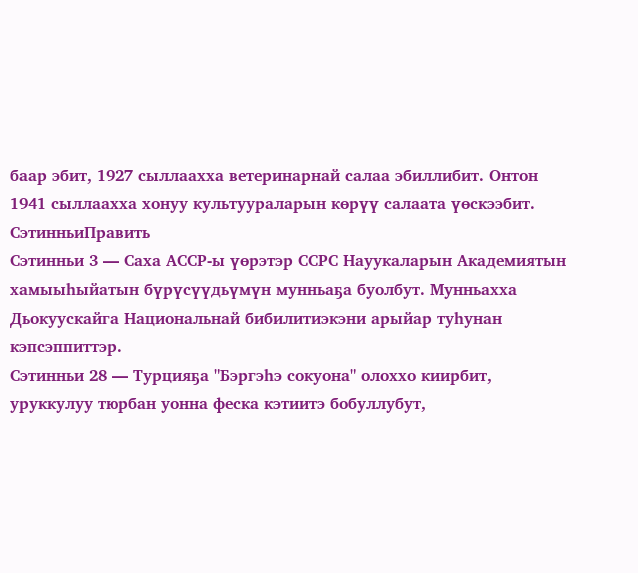баар эбит, 1927 сыллаахха ветеринарнай салаа эбиллибит. Онтон 1941 сыллаахха хонуу культуураларын көрүү салаата үөскээбит.
СэтинньиПравить
Сэтинньи 3 — Саха АССР-ы үөрэтэр ССРС Науукаларын Академиятын хамыыһыйатын бүрүсүүдьүмүн мунньаҕа буолбут. Мунньахха Дьокуускайга Национальнай бибилитиэкэни арыйар туһунан кэпсэппиттэр.
Сэтинньи 28 — Турцияҕа "Бэргэһэ сокуона" олоххо киирбит, уруккулуу тюрбан уонна феска кэтиитэ бобуллубут,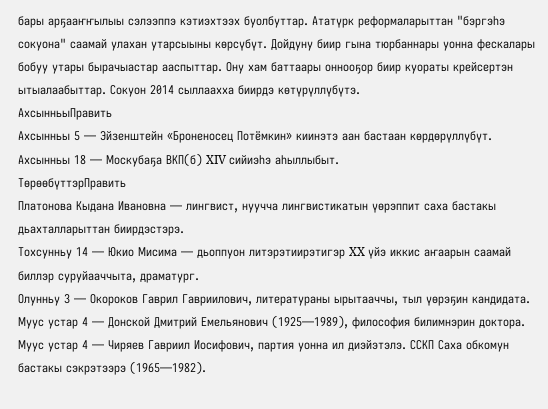бары арҕааҥҥылыы сэлээппэ кэтиэхтээх буолбуттар. Ататүрк реформаларыттан "бэргэһэ сокуона" саамай улахан утарсыыны көрсүбүт. Дойдуну биир гына тюрбаннары уонна фескалары бобуу утары бырачыастар ааспыттар. Ону хам баттаары оннооҕор биир куораты крейсертэн ытыалаабыттар. Сокуон 2014 сыллаахха биирдэ көтүрүллүбүтэ.
АхсынньыПравить
Ахсынньы 5 — Эйзенштейн «Броненосец Потёмкин» киинэтэ аан бастаан көрдөрүллүбүт.
Ахсынньы 18 — Москубаҕа ВКП(б) XIV сийиэһэ аһыллыбыт.
ТөрөөбүттэрПравить
Платонова Кыдана Ивановна — лингвист, нуучча лингвистикатын үөрэппит саха бастакы дьахталларыттан биирдэстэрэ.
Тохсунньу 14 — Юкио Мисима — дьоппуон литэрэтиирэтигэр XX үйэ иккис аҥаарын саамай биллэр суруйааччыта, драматург.
Олунньу 3 — Окороков Гаврил Гавриилович, литератураны ырытааччы, тыл үөрэҕин кандидата.
Муус устар 4 — Донской Дмитрий Емельянович (1925—1989), философия билимнэрин доктора.
Муус устар 4 — Чиряев Гавриил Иосифович, партия уонна ил диэйэтэлэ. ССКП Саха обкомун бастакы сэкрэтээрэ (1965—1982).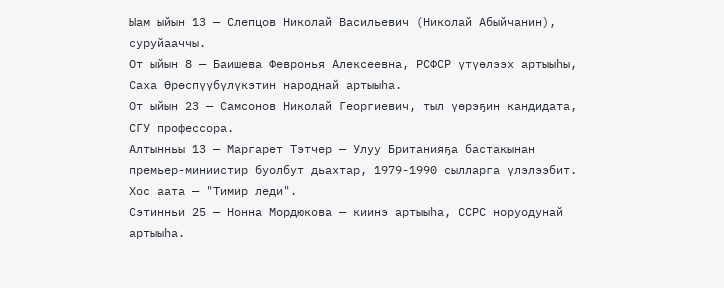Ыам ыйын 13 — Слепцов Николай Васильевич (Николай Абыйчанин), суруйааччы.
От ыйын 8 — Баишева Февронья Алексеевна, РСФСР үтүөлээх артыыһы, Саха Өрөспүүбүлүкэтин народнай артыыһа.
От ыйын 23 — Самсонов Николай Георгиевич, тыл үөрэҕин кандидата, СГУ профессора.
Алтынньы 13 — Маргарет Тэтчер — Улуу Британияҕа бастакынан премьер-миниистир буолбут дьахтар, 1979-1990 сылларга үлэлээбит. Хос аата — "Тимир леди".
Сэтинньи 25 — Нонна Мордюкова — киинэ артыыһа, ССРС норуодунай артыыһа.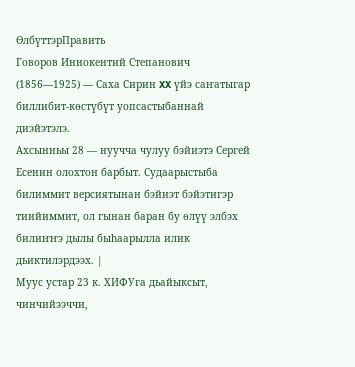ӨлбүттэрПравить
Говоров Иннокентий Степанович (1856—1925) — Саха Сирин XX үйэ саҥатыгар биллибит-көстүбүт уопсастыбаннай диэйэтэлэ.
Ахсынньы 28 — нуучча чулуу бэйиэтэ Сергей Есенин олохтон барбыт. Судаарыстыба билиммит версиятынан бэйиэт бэйэтигэр тиийиммит, ол гынан баран бу өлүү элбэх билиҥҥэ дылы быһаарылла илик дьиктилэрдээх. |
Муус устар 23 к. ХИФУга дьайыксыт, чинчийээччи,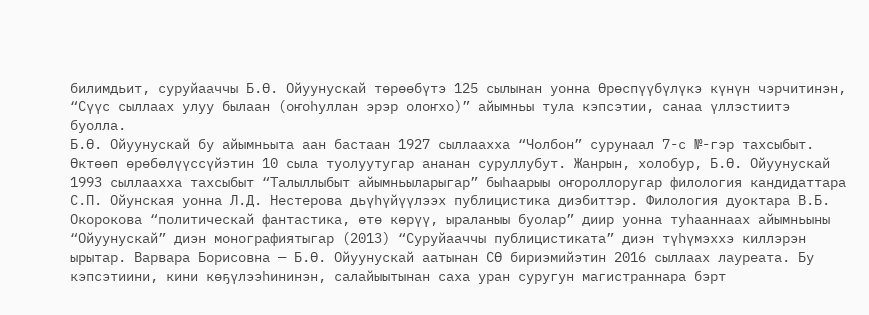билимдьит, суруйааччы Б.Ө. Ойуунускай төрөөбүтэ 125 сылынан уонна Өрөспүүбүлүкэ күнүн чэрчитинэн, “Сүүс сыллаах улуу былаан (оҥоһуллан эрэр олоҥхо)” айымньы тула кэпсэтии, санаа үллэстиитэ буолла.
Б.Ө. Ойуунускай бу айымньыта аан бастаан 1927 сыллаахха “Чолбон” сурунаал 7-с №-гэр тахсыбыт. Өктөөп өрөбөлүүссүйэтин 10 сыла туолуутугар ананан суруллубут. Жанрын, холобур, Б.Ө. Ойуунускай 1993 сыллаахха тахсыбыт “Талыллыбыт айымньыларыгар” быһаарыы оҥороллоругар филология кандидаттара С.П. Ойунская уонна Л.Д. Нестерова дьүһүйүүлээх публицистика диэбиттэр. Филология дуоктара В.Б. Окорокова “политическай фантастика, өтө көрүү, ыраланыы буолар” диир уонна туһааннаах айымньыны “Ойуунускай” диэн монографиятыгар (2013) “Суруйааччы публицистиката” диэн түһүмэххэ киллэрэн ырытар. Варвара Борисовна — Б.Ө. Ойуунускай аатынан СӨ бириэмийэтин 2016 сыллаах лауреата. Бу кэпсэтиини, кини көҕүлээһининэн, салайыытынан саха уран суругун магистраннара бэрт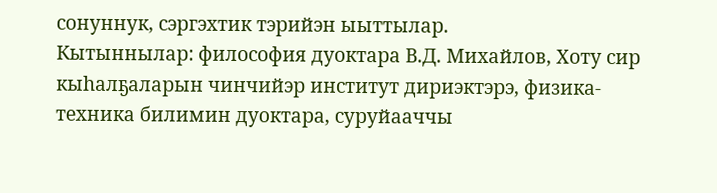сонуннук, сэргэхтик тэрийэн ыыттылар.
Кытыннылар: философия дуоктара В.Д. Михайлов, Хоту сир кыһалҕаларын чинчийэр институт дириэктэрэ, физика-техника билимин дуоктара, суруйааччы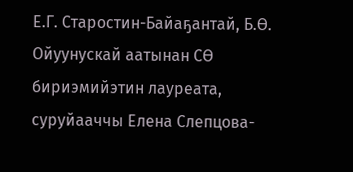Е.Г. Старостин-Байаҕантай, Б.Ө. Ойуунускай аатынан СӨ бириэмийэтин лауреата, суруйааччы Елена Слепцова-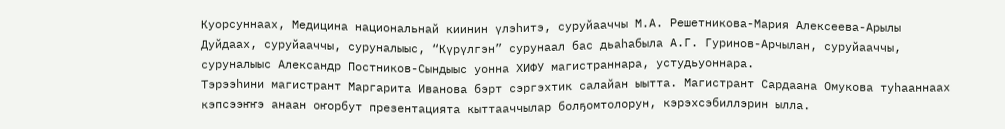Куорсуннаах, Медицина национальнай киинин үлэһитэ, суруйааччы М.А. Решетникова-Мария Алексеева-Арылы Дуйдаах, суруйааччы, суруналыыс, “Күрүлгэн” сурунаал бас дьаһабыла А.Г. Гуринов-Арчылан, суруйааччы, суруналыыс Александр Постников-Сындыыс уонна ХИФУ магистраннара, устудьуоннара.
Тэрээһини магистрант Маргарита Иванова бэрт сэргэхтик салайан ыытта. Магистрант Сардаана Омукова туһааннаах кэпсээҥҥэ анаан оҥорбут презентацията кыттааччылар болҕомтолорун, кэрэхсэбиллэрин ылла.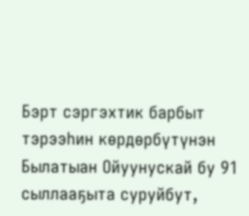Бэрт сэргэхтик барбыт тэрээһин көрдөрбүтүнэн Былатыан Ойуунускай бу 91 сыллааҕыта суруйбут,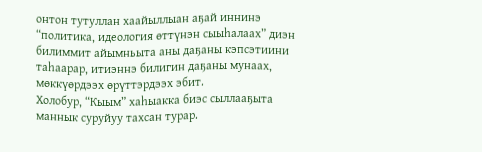онтон тутуллан хаайыллыан аҕай иннинэ “политика, идеология өттүнэн сыыһалаах” диэн билиммит айымньыта аны даҕаны кэпсэтиини таһаарар, итиэннэ билигин даҕаны мунаах, мөккүөрдээх өрүттэрдээх эбит.
Холобур, “Кыым” хаһыакка биэс сыллааҕыта маннык суруйуу тахсан турар.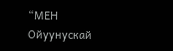“МЕН Ойуунускай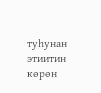туһунан этиитин
көрөн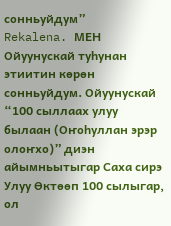сонньуйдум”
Rekalena. МЕН Ойуунускай туһунан этиитин көрөн сонньуйдум. Ойуунускай “100 сыллаах улуу былаан (Оҥоһуллан эрэр олоҥхо)” диэн айымньытыгар Саха сирэ Улуу Өктөөп 100 сылыгар, ол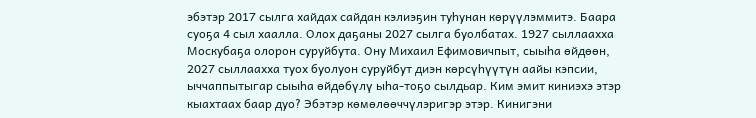эбэтэр 2017 сылга хайдах сайдан кэлиэҕин туһунан көрүүлэммитэ. Баара суоҕа 4 сыл хаалла. Олох даҕаны 2027 сылга буолбатах. 1927 сыллаахха Москубаҕа олорон суруйбута. Ону Михаил Ефимовичпыт, сыыһа өйдөөн, 2027 сыллаахха туох буолуон суруйбут диэн көрсүһүүтүн аайы кэпсии, ыччаппытыгар сыыһа өйдөбүлү ыһа-тоҕо сылдьар. Ким эмит киниэхэ этэр кыахтаах баар дуо? Эбэтэр көмөлөөччүлэригэр этэр. Кинигэни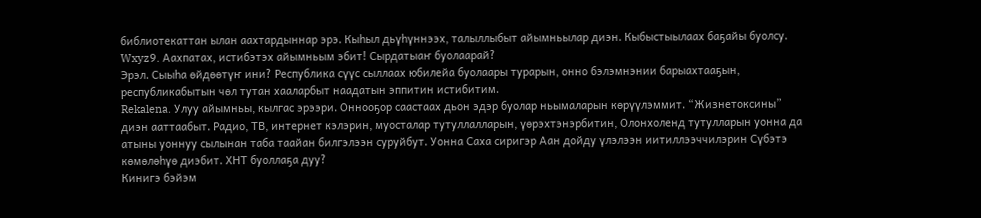библиотекаттан ылан аахтардыннар эрэ. Кыһыл дьүһүннээх, талыллыбыт айымньылар диэн. Кыбыстыылаах баҕайы буолсу.
Wxyz9. Аахпатах, истибэтэх айымньым эбит! Сырдатыаҥ буолаарай?
Эрэл. Сыыһа өйдөөтүҥ ини? Республика сүүс сыллаах юбилейа буолаары турарын, онно бэлэмнэнии барыахтааҕын, республикабытын чөл тутан хааларбыт наадатын эппитин истибитим.
Rekalena. Улуу айымньы, кылгас эрээри. Оннооҕор саастаах дьон эдэр буолар ньымаларын көрүүлэммит. “Жизнетоксины” диэн ааттаабыт. Радио, ТВ, интернет кэлэрин, муосталар тутуллалларын, үөрэхтэнэрбитин, Олонхоленд тутулларын уонна да атыны уоннуу сылынан таба таайан билгэлээн суруйбут. Уонна Саха сиригэр Аан дойду үлэлээн иитиллээччилэрин Сүбэтэ көмөлөһүө диэбит. ХНТ буоллаҕа дуу?
Кинигэ бэйэм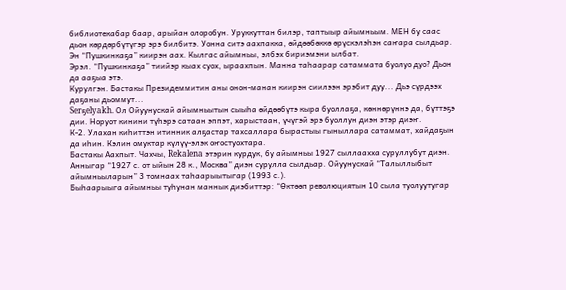библиотекабар баар, арыйан олоробун. Уруккуттан билэр, таптыыр айымньым. МЕН бу саас дьон көрдөрбүтүгэр эрэ билбитэ. Уонна ситэ аахпакка, өйдөөбөккө өрүскэлэһэн саҥара сылдьар. Эн “Пушкинкаҕа” киирэн аах. Кылгас айымньы, элбэх бириэмэни ылбат.
Эрэл. “Пушкинкаҕа” тиийэр кыах суох, ыраахпын. Манна таһаарар сатаммата буолуо дуо? Дьон да ааҕыа этэ.
Курулгэн. Бастакы Президеммитин аны онон-манан киирэн сиилээн эрэбит дуу... Дьэ сүрдээх даҕаны дьоммут...
Serҕelyakh. Ол Ойуунускай айымньытын сыыһа өйдөөбүтэ кыра буоллаҕа, көннөрүннэ да, бүттэҕэ дии. Норуот кинини түһэрэ сатаан эппэт, харыстаан, үчүгэй эрэ буоллун диэн этэр диэҥ.
К-2. Улахан киһиттэн итинник алҕастар тахсаллара бырастыы гыныллара сатаммат, хайдаҕын да иһин. Кэлин омуктар күлүү-элэк оҥостуохтара.
Бастакы Аахпыт. Чахчы, Rekalena этэрин курдук, бу айымньы 1927 сыллаахха суруллубут диэн. Анныгар “1927 с. от ыйын 28 к., Москва” диэн сурулла сылдьар. Ойуунускай “Талыллыбыт айымньыларын” 3 томнаах таһаарыытыгар (1993 с.).
Быһаарыыга айымньы туһунан маннык диэбиттэр: “Өктөөп революциятын 10 сыла туолуутугар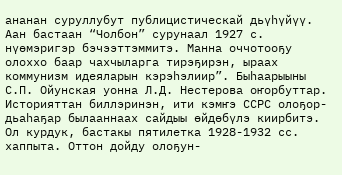ананан суруллубут публицистическай дьүһүйүү. Аан бастаан “Чолбон” сурунаал 1927 с. нүөмэригэр бэчээттэммитэ. Манна оччотооҕу олоххо баар чахчыларга тирэҕирэн, ыраах коммунизм идеяларын кэрэһэлиир”. Быһаарыыны С.П. Ойунская уонна Л.Д. Нестерова оҥорбуттар.
Историяттан биллэринэн, ити кэмҥэ ССРС олоҕор-дьаһаҕар былааннаах сайдыы өйдөбүлэ киирбитэ. Ол курдук, бастакы пятилетка 1928-1932 сс. хаппыта. Оттон дойду олоҕун-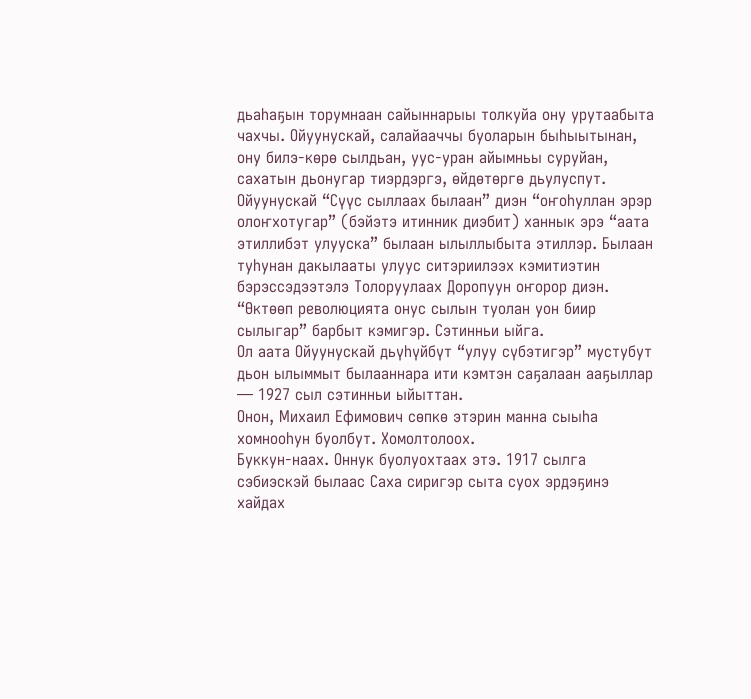дьаһаҕын торумнаан сайыннарыы толкуйа ону урутаабыта чахчы. Ойуунускай, салайааччы буоларын быһыытынан, ону билэ-көрө сылдьан, уус-уран айымньы суруйан, сахатын дьонугар тиэрдэргэ, өйдөтөргө дьулуспут.
Ойуунускай “Сүүс сыллаах былаан” диэн “оҥоһуллан эрэр олоҥхотугар” (бэйэтэ итинник диэбит) ханнык эрэ “аата этиллибэт улууска” былаан ылыллыбыта этиллэр. Былаан туһунан дакылааты улуус ситэриилээх кэмитиэтин бэрэссэдээтэлэ Толоруулаах Доропуун оҥорор диэн. “Өктөөп революцията онус сылын туолан уон биир сылыгар” барбыт кэмигэр. Сэтинньи ыйга.
Ол аата Ойуунускай дьүһүйбүт “улуу сүбэтигэр” мустубут дьон ылыммыт былааннара ити кэмтэн саҕалаан ааҕыллар — 1927 сыл сэтинньи ыйыттан.
Онон, Михаил Ефимович сөпкө этэрин манна сыыһа хомнооһун буолбут. Хомолтолоох.
Буккун-наах. Оннук буолуохтаах этэ. 1917 сылга сэбиэскэй былаас Саха сиригэр сыта суох эрдэҕинэ хайдах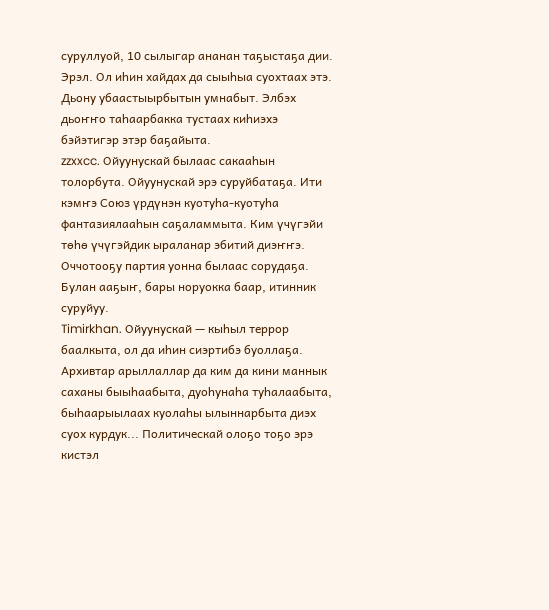суруллуой, 10 сылыгар ананан таҕыстаҕа дии.
Эрэл. Ол иһин хайдах да сыыһыа суохтаах этэ. Дьону убаастыырбытын умнабыт. Элбэх дьоҥҥо таһаарбакка тустаах киһиэхэ бэйэтигэр этэр баҕайыта.
zzxxcc. Ойуунускай былаас сакааһын толорбута. Ойуунускай эрэ суруйбатаҕа. Ити кэмҥэ Союз үрдүнэн куотуһа-куотуһа фантазиялааһын саҕаламмыта. Ким үчүгэйи төһө үчүгэйдик ыраланар эбитий диэҥҥэ. Оччотооҕу партия уонна былаас сорудаҕа. Булан ааҕыҥ, бары норуокка баар, итинник суруйуу.
Timirkhan. Ойуунускай — кыһыл террор баалкыта, ол да иһин сиэртибэ буоллаҕа. Архивтар арыллаллар да ким да кини маннык саханы быыһаабыта, дуоһунаһа туһалаабыта, быһаарыылаах куолаһы ылыннарбыта диэх суох курдук... Политическай олоҕо тоҕо эрэ кистэл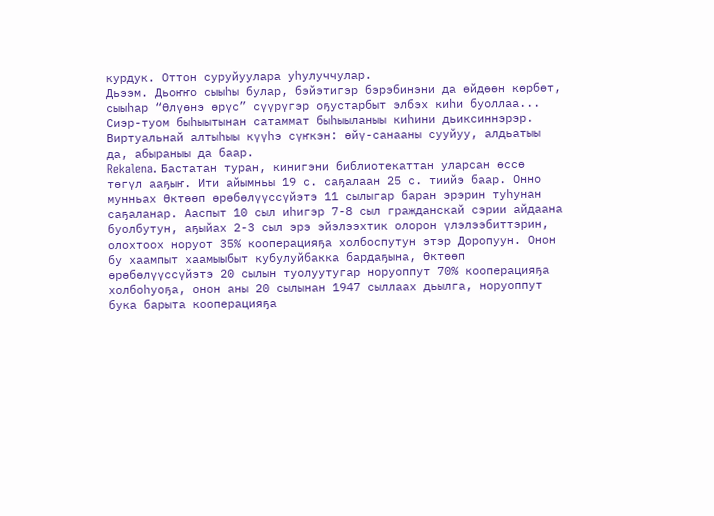курдук. Оттон суруйуулара уһулуччулар.
Дьээм. Дьоҥҥо сыыһы булар, бэйэтигэр бэрэбинэни да өйдөөн көрбөт, сыыһар “Өлүөнэ өрүс” сүүрүгэр оҕустарбыт элбэх киһи буоллаа... Сиэр-туом быһыытынан сатаммат быһыыланыы киһини дьиксиннэрэр. Виртуальнай алтыһыы күүһэ сүҥкэн: өйү-санааны сууйуу, алдьатыы да, абыраныы да баар.
Rekalena. Бастатан туран, кинигэни библиотекаттан уларсан өссө төгүл ааҕыҥ. Ити айымньы 19 с. саҕалаан 25 с. тиийэ баар. Онно мунньах Өктөөп өрөбөлүүссүйэтэ 11 сылыгар баран эрэрин туһунан саҕаланар. Ааспыт 10 сыл иһигэр 7-8 сыл гражданскай сэрии айдаана буолбутун, аҕыйах 2-3 сыл эрэ эйэлээхтик олорон үлэлээбиттэрин, олохтоох норуот 35% кооперацияҕа холбоспутун этэр Доропуун. Онон бу хаампыт хаамыыбыт кубулуйбакка бардаҕына, Өктөөп өрөбөлүүссүйэтэ 20 сылын туолуутугар норуоппут 70% кооперацияҕа холбоһуоҕа, онон аны 20 сылынан 1947 сыллаах дьылга, норуоппут бука барыта кооперацияҕа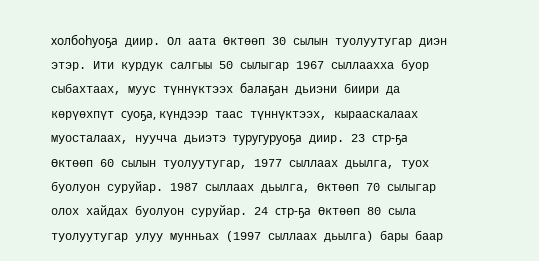холбоһуоҕа диир. Ол аата Өктөөп 30 сылын туолуутугар диэн этэр. Ити курдук салгыы 50 сылыгар 1967 сыллаахха буор сыбахтаах, муус түннүктээх балаҕан дьиэни биири да көрүөхпүт суоҕа, күндээр таас түннүктээх, кырааскалаах муосталаах, нуучча дьиэтэ туругуруоҕа диир. 23 стр-ҕа Өктөөп 60 сылын туолуутугар, 1977 сыллаах дьылга, туох буолуон суруйар. 1987 сыллаах дьылга, Өктөөп 70 сылыгар олох хайдах буолуон суруйар. 24 стр-ҕа Өктөөп 80 сыла туолуутугар улуу мунньах (1997 сыллаах дьылга) бары баар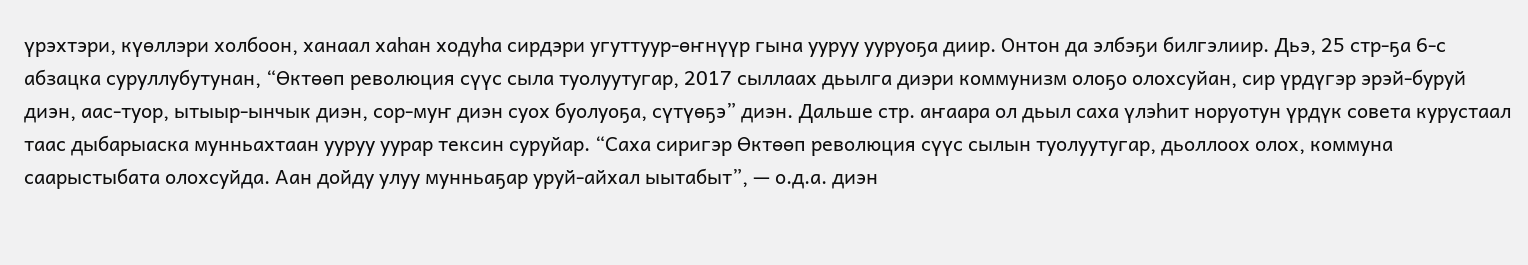үрэхтэри, күөллэри холбоон, ханаал хаһан ходуһа сирдэри угуттуур-өҥнүүр гына ууруу ууруоҕа диир. Онтон да элбэҕи билгэлиир. Дьэ, 25 стр-ҕа 6-с абзацка суруллубутунан, “Өктөөп революция сүүс сыла туолуутугар, 2017 сыллаах дьылга диэри коммунизм олоҕо олохсуйан, сир үрдүгэр эрэй-буруй диэн, аас-туор, ытыыр-ынчык диэн, сор-муҥ диэн суох буолуоҕа, сүтүөҕэ” диэн. Дальше стр. аҥаара ол дьыл саха үлэһит норуотун үрдүк совета курустаал таас дыбарыаска мунньахтаан ууруу уурар тексин суруйар. “Саха сиригэр Өктөөп революция сүүс сылын туолуутугар, дьоллоох олох, коммуна саарыстыбата олохсуйда. Аан дойду улуу мунньаҕар уруй-айхал ыытабыт”, — о.д.а. диэн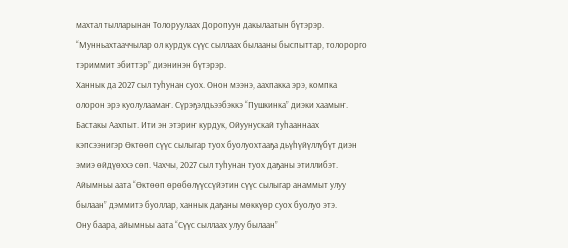махтал тылларынан Толоруулаах Доропуун дакылаатын бүтэрэр. “Мунньахтааччылар ол курдук сүүс сыллаах былааны быспыттар, толорорго тэриммит эбиттэр” диэнинэн бүтэрэр.
Ханнык да 2027 сыл туһунан суох. Онон мээнэ, аахпакка эрэ, компка олорон эрэ куолулаамаҥ. Сүрэҕэлдьээбэккэ “Пушкинка” диэки хаамыҥ.
Бастакы Аахпыт. Ити эн этэриҥ курдук, Ойуунускай туһааннаах кэпсээнигэр Өктөөп сүүс сылыгар туох буолуохтааҕа дьүһүйүллүбүт диэн эмиэ өйдүөххэ сөп. Чахчы, 2027 сыл туһунан туох даҕаны этиллибэт. Айымньы аата “Өктөөп өрөбөлүүссүйэтин сүүс сылыгар анаммыт улуу былаан” дэммитэ буоллар, ханнык даҕаны мөккүөр суох буолуо этэ.
Ону баара, айымньы аата “Сүүс сыллаах улуу былаан”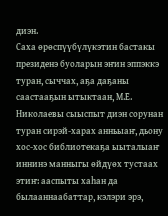диэн.
Саха өрөспүүбүлүкэтин бастакы президенэ буоларын эҥин эппэккэ туран, сыччах, аҕа даҕаны саастааҕын ытыктаан, М.Е. Николаевы сыыспыт диэн сорунан туран сирэй-харах анньыаҥ, дьону хос-хос библиотекаҕа ыыталыаҥ иннинэ манныгы өйдүөх тустаах этиҥ: ааспыты хаһан да былааннаабаттар, кэлэри эрэ,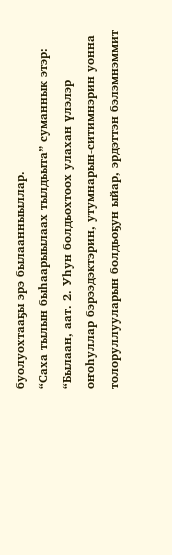буолуохтааҕы эрэ былаанныыллар.
“Саха тылын быһаарыылаах тылдьыта” суманнык этэр:
“Былаан, аат. 2. Уһун болдьохтоох улахан үлэлэр оҥоһуллар бэрээдэктэрин, утумнарын-ситимнэрин уонна толоруллууларын болдьоҕун ыйар, эрдэттэн бэлэмнэммит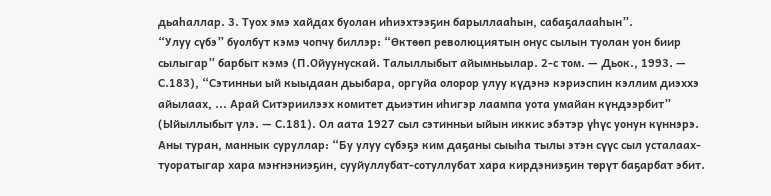дьаһаллар. 3. Туох эмэ хайдах буолан иһиэхтээҕин барыллааһын, сабаҕалааһын”.
“Улуу сүбэ” буолбут кэмэ чопчу биллэр: “Өктөөп революциятын онус сылын туолан уон биир сылыгар” барбыт кэмэ (П.Ойуунускай. Талыллыбыт айымньылар. 2-с том. — Дьок., 1993. — С.183), “Сэтинньи ый кыыдаан дьыбара, оргуйа олорор улуу күдэнэ кэриэспин кэллим диэххэ айылаах, ... Арай Ситэриилээх комитет дьиэтин иһигэр лаампа уота умайан күндээрбит” (Ыйыллыбыт үлэ. — С.181). Ол аата 1927 сыл сэтинньи ыйын иккис эбэтэр үһүс уонун күннэрэ.
Аны туран, маннык суруллар: “Бу улуу сүбэҕэ ким даҕаны сыыһа тылы этэн сүүс сыл усталаах-туоратыгар хара мэҥнэниэҕин, сууйуллубат-сотуллубат хара кирдэниэҕин төрүт баҕарбат эбит.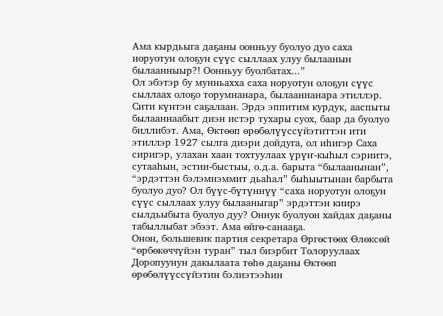Ама кырдьыга даҕаны оонньуу буолуо дуо саха норуотун олоҕун сүүс сыллаах улуу былаанын былаанныыр?! Оонньуу буолбатах...”
Ол эбэтэр бу мунньахха саха норуотун олоҕун сүүс сыллаах олоҕо торумнанара, былааннанара этиллэр. Сити күнтэн саҕалаан. Эрдэ эппитим курдук, ааспыты былааннаабыт диэн истэр тухары суох, баар да буолуо биллибэт. Ама, Өктөөп өрөбөлүүссүйэтиттэн ити этиллэр 1927 сылга диэри дойдуга, ол иһигэр Саха сиригэр, улахан хаан тохтуулаах үрүҥ-кыһыл сэриитэ, сутааһын, эстии-быстыы, о.д.а. барыта “былаанынан”, “эрдэттэн бэлэмнэммит дьаһал” быһыытынан барбыта буолуо дуо? Ол бүүс-бүтүннүү “саха норуотун олоҕун сүүс сыллаах улуу былааныгар” эрдэттэн киирэ сылдьыбыта буолуо дуу? Оннук буолуон хайдах даҕаны табыллыбат эбээт. Ама өйгө-санааҕа.
Онон, большевик партия секретара Өргөстөөх Өлөксөй “өрбөкөччүйэн туран” тыл биэрбит Толоруулаах Доропуунун дакылаата төһө даҕаны Өктөөп өрөбөлүүссүйэтин бэлиэтээһин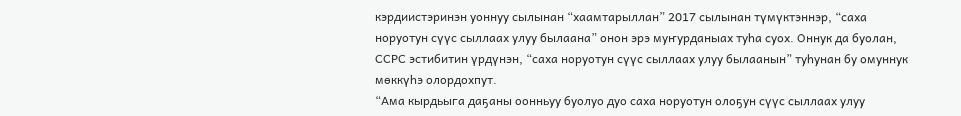кэрдиистэринэн уоннуу сылынан “хаамтарыллан” 2017 сылынан түмүктэннэр, “саха норуотун сүүс сыллаах улуу былаана” онон эрэ муҥурданыах туһа суох. Оннук да буолан, ССРС эстибитин үрдүнэн, “саха норуотун сүүс сыллаах улуу былаанын” туһунан бу омуннук мөккүһэ олордохпут.
“Ама кырдьыга даҕаны оонньуу буолуо дуо саха норуотун олоҕун сүүс сыллаах улуу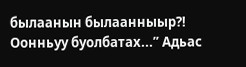былаанын былаанныыр?! Оонньуу буолбатах...” Адьас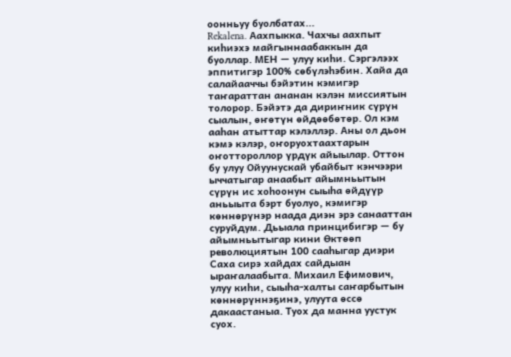оонньуу буолбатах...
Rekalena. Аахпыкка. Чахчы аахпыт киһиэхэ майгыннаабаккын да буоллар. МЕН — улуу киһи. Сэргэлээх эппитигэр 100% сөбүлэһэбин. Хайа да салайааччы бэйэтин кэмигэр таҥараттан ананан кэлэн миссиятын толорор. Бэйэтэ да дириҥник сүрүн сыалын, өҥөтүн өйдөөбөтөр. Ол кэм ааһан атыттар кэлэллэр. Аны ол дьон кэмэ кэлэр, оҥоруохтаахтарын оҥоттороллор үрдүк айыылар. Оттон бу улуу Ойуунускай убайбыт кэнчээри ыччатыгар анаабыт айымньытын сүрүн ис хоһоонун сыыһа өйдүүр аньыыта бэрт буолуо, кэмигэр көннөрүнэр наада диэн эрэ санааттан суруйдум. Дьыала принцибигэр — бу айымньытыгар кини Өктөөп революциятын 100 сааһыгар диэри Саха сирэ хайдах сайдыан ыраҥалаабыта. Михаил Ефимович, улуу киһи, сыыһа-халты саҥарбытын көннөрүннэҕинэ, улуута өссө дакаастаныа. Туох да манна уустук суох.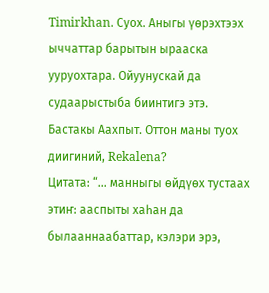Timirkhan. Суох. Аныгы үөрэхтээх ыччаттар барытын ырааска ууруохтара. Ойуунускай да судаарыстыба биинтигэ этэ.
Бастакы Аахпыт. Оттон маны туох диигиний, Rekalena?
Цитата: “... манныгы өйдүөх тустаах этиҥ: ааспыты хаһан да былааннаабаттар, кэлэри эрэ,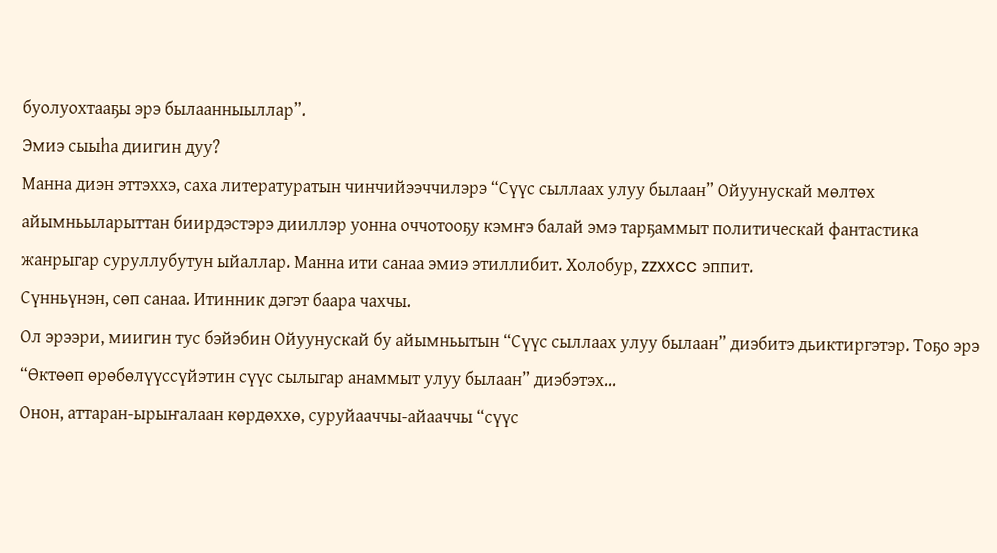буолуохтааҕы эрэ былаанныыллар”.
Эмиэ сыыһа диигин дуу?
Манна диэн эттэххэ, саха литературатын чинчийээччилэрэ “Сүүс сыллаах улуу былаан” Ойуунускай мөлтөх айымньыларыттан биирдэстэрэ дииллэр уонна оччотооҕу кэмҥэ балай эмэ тарҕаммыт политическай фантастика жанрыгар суруллубутун ыйаллар. Манна ити санаа эмиэ этиллибит. Холобур, zzxxcc эппит.
Сүнньүнэн, сөп санаа. Итинник дэгэт баара чахчы.
Ол эрээри, миигин тус бэйэбин Ойуунускай бу айымньытын “Сүүс сыллаах улуу былаан” диэбитэ дьиктиргэтэр. Тоҕо эрэ “Өктөөп өрөбөлүүссүйэтин сүүс сылыгар анаммыт улуу былаан” диэбэтэх...
Онон, аттаран-ырыҥалаан көрдөххө, суруйааччы-айааччы “сүүс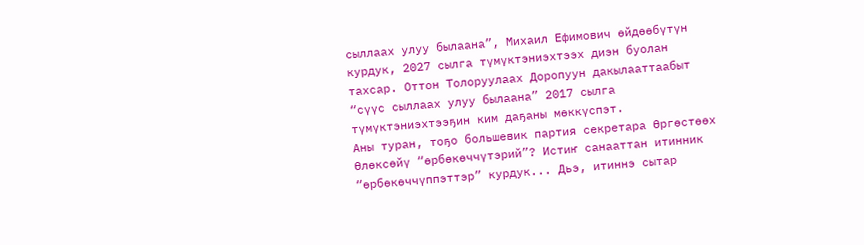сыллаах улуу былаана”, Михаил Ефимович өйдөөбүтүн курдук, 2027 сылга түмүктэниэхтээх диэн буолан тахсар. Оттон Толоруулаах Доропуун дакылааттаабыт “сүүс сыллаах улуу былаана” 2017 сылга түмүктэниэхтээҕин ким даҕаны мөккүспэт.
Аны туран, тоҕо большевик партия секретара Өргөстөөх Өлөксөйү “өрбөкөччүтэрий”? Истиҥ санааттан итинник “өрбөкөччүппэттэр” курдук... Дьэ, итиннэ сытар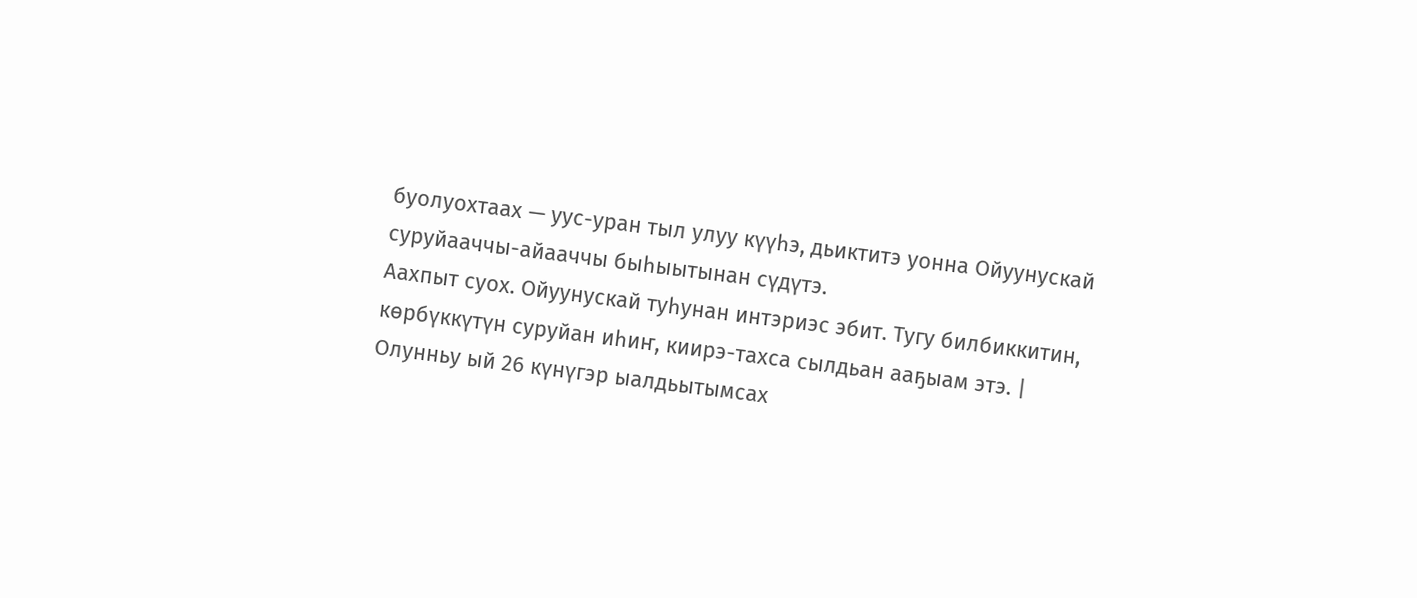буолуохтаах — уус-уран тыл улуу күүһэ, дьиктитэ уонна Ойуунускай суруйааччы-айааччы быһыытынан сүдүтэ.
Аахпыт суох. Ойуунускай туһунан интэриэс эбит. Тугу билбиккитин, көрбүккүтүн суруйан иһиҥ, киирэ-тахса сылдьан ааҕыам этэ. |
Олунньу ый 26 күнүгэр ыалдьытымсах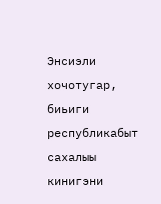Энсиэли хочотугар, биьиги республикабыт сахалыы кинигэни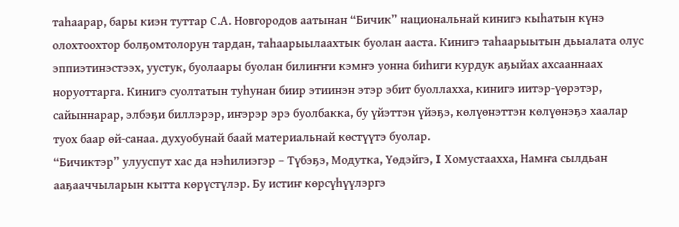таһаарар, бары киэн туттар С.А. Новгородов аатынан “Бичик” национальнай кинигэ кыһатын күнэ олохтоохтор болҕомтолорун тардан, таһаарыылаахтык буолан ааста. Кинигэ таһаарыытын дьыалата олус эппиэтинэстээх, уустук, буолаары буолан билиҥҥи кэмҥэ уонна биһиги курдук аҕыйах ахсааннаах норуоттарга. Кинигэ суолтатын туһунан биир этиинэн этэр эбит буоллахха, кинигэ иитэр-үөрэтэр, сайыннарар, элбэҕи биллэрэр, иҥэрэр эрэ буолбакка, бу үйэттэн үйэҕэ, көлүөнэттэн көлүөнэҕэ хаалар туох баар өй-санаа. духуобунай баай материальнай көстүүтэ буолар.
“Бичиктэр” улууспут хас да нэһилиэгэр – Түбэҕэ, Модутка, Үөдэйгэ, I Хомустаахха, Намҥа сылдьан ааҕааччыларын кытта көрүстүлэр. Бу истиҥ көрсүһүүлэргэ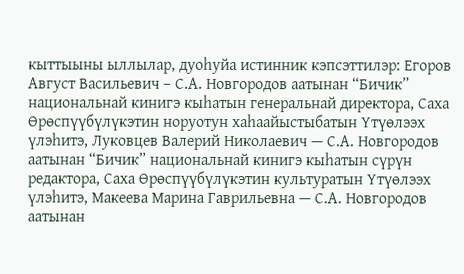кыттыыны ыллылар, дуоһуйа истинник кэпсэттилэр: Егоров Август Васильевич – С.А. Новгородов аатынан “Бичик” национальнай кинигэ кыһатын генеральнай директора, Саха Өрөспүүбүлүкэтин норуотун хаһаайыстыбатын Үтүөлээх үлэһитэ, Луковцев Валерий Николаевич — С.А. Новгородов аатынан “Бичик” национальнай кинигэ кыһатын сүрүн редактора, Саха Өрөспүүбүлүкэтин культуратын Үтүөлээх үлэһитэ, Макеева Марина Гаврильевна — С.А. Новгородов аатынан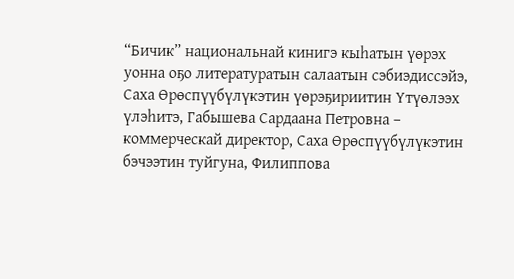“Бичик” национальнай кинигэ кыһатын үөрэх уонна оҕо литературатын салаатын сэбиэдиссэйэ, Саха Өрөспүүбүлүкэтин үөрэҕириитин Үтүөлээх үлэһитэ, Габышева Сардаана Петровна – коммерческай директор, Саха Өрөспүүбүлүкэтин бэчээтин туйгуна, Филиппова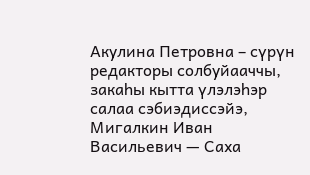Акулина Петровна – сүрүн редакторы солбуйааччы, закаһы кытта үлэлэһэр салаа сэбиэдиссэйэ, Мигалкин Иван Васильевич — Саха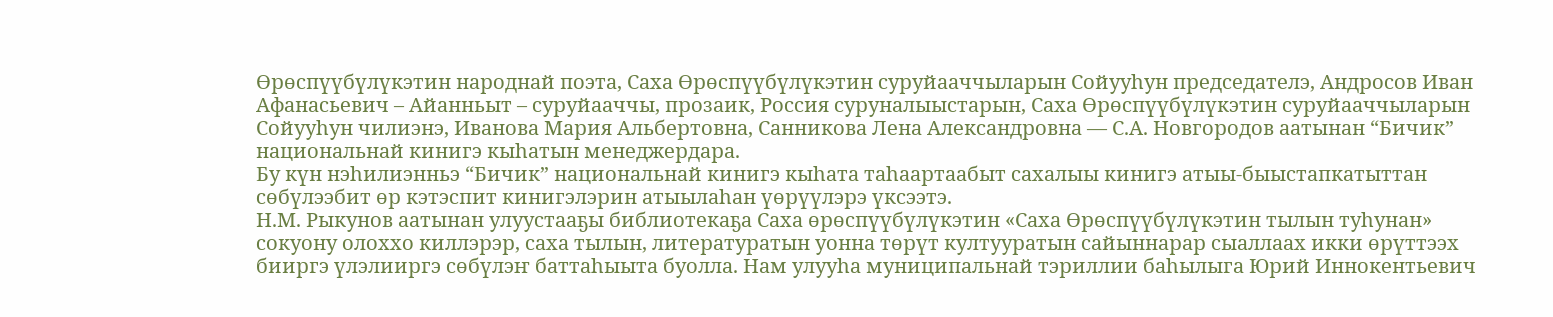Өрөспүүбүлүкэтин народнай поэта, Саха Өрөспүүбүлүкэтин суруйааччыларын Сойууһун председателэ, Андросов Иван Афанасьевич – Айанньыт – суруйааччы, прозаик, Россия суруналыыстарын, Саха Өрөспүүбүлүкэтин суруйааччыларын Сойууһун чилиэнэ, Иванова Мария Альбертовна, Санникова Лена Александровна — С.А. Новгородов аатынан “Бичик” национальнай кинигэ кыһатын менеджердара.
Бу күн нэһилиэнньэ “Бичик” национальнай кинигэ кыһата таһаартаабыт сахалыы кинигэ атыы-быыстапкатыттан сөбүлээбит өр кэтэспит кинигэлэрин атыылаһан үөрүүлэрэ үксээтэ.
Н.М. Рыкунов аатынан улуустааҕы библиотекаҕа Саха өрөспүүбүлүкэтин «Саха Өрөспүүбүлүкэтин тылын туһунан» сокуону олоххо киллэрэр, саха тылын, литературатын уонна төрүт култууратын сайыннарар сыаллаах икки өрүттээх бииргэ үлэлииргэ сөбүлэҥ баттаһыыта буолла. Нам улууһа муниципальнай тэриллии баһылыга Юрий Иннокентьевич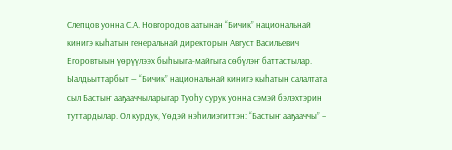Слепцов уонна С.А. Новгородов аатынан “Бичик” национальнай кинигэ кыһатын генеральнай директорын Август Васильевич Егоровтыын үөрүүлээх быһыыга-майгыга сөбүлэҥ баттастылар.
Ыалдьыттарбыт — “Бичик” национальнай кинигэ кыһатын салалтата сыл Бастыҥ ааҕааччыларыгар Туоһу сурук уонна сэмэй бэлэхтэрин туттардылар. Ол курдук, Үөдэй нэһилиэгиттэн: “Бастыҥ ааҕааччы” –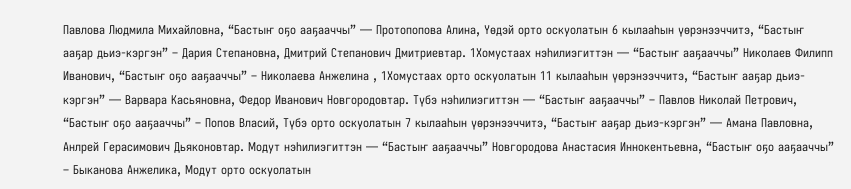Павлова Людмила Михайловна, “Бастыҥ оҕо ааҕааччы” — Протопопова Алина, Үөдэй орто оскуолатын 6 кылааһын үөрэнээччитэ, “Бастыҥ ааҕар дьиэ-кэргэн” – Дария Степановна, Дмитрий Степанович Дмитриевтар. 1Хомустаах нэһилиэгиттэн — “Бастыҥ ааҕааччы” Николаев Филипп Иванович, “Бастыҥ оҕо ааҕааччы” – Николаева Анжелина , 1Хомустаах орто оскуолатын 11 кылааһын үөрэнээччитэ, “Бастыҥ ааҕар дьиэ-кэргэн” — Варвара Касьяновна, Федор Иванович Новгородовтар. Түбэ нэһилиэгиттэн — “Бастыҥ ааҕааччы” – Павлов Николай Петрович, “Бастыҥ оҕо ааҕааччы” – Попов Власий, Түбэ орто оскуолатын 7 кылааһын үөрэнээччитэ, “Бастыҥ ааҕар дьиэ-кэргэн” — Амана Павловна, Анлрей Герасимович Дьяконовтар. Модут нэһилиэгиттэн — “Бастыҥ ааҕааччы” Новгородова Анастасия Иннокентьевна, “Бастыҥ оҕо ааҕааччы” – Быканова Анжелика, Модут орто оскуолатын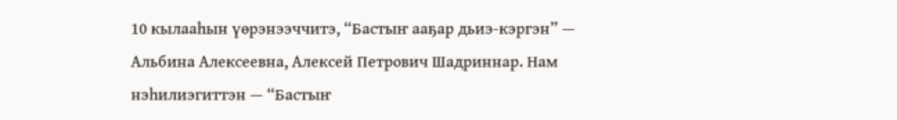10 кылааһын үөрэнээччитэ, “Бастыҥ ааҕар дьиэ-кэргэн” — Альбина Алексеевна, Алексей Петрович Шадриннар. Нам нэһилиэгиттэн — “Бастыҥ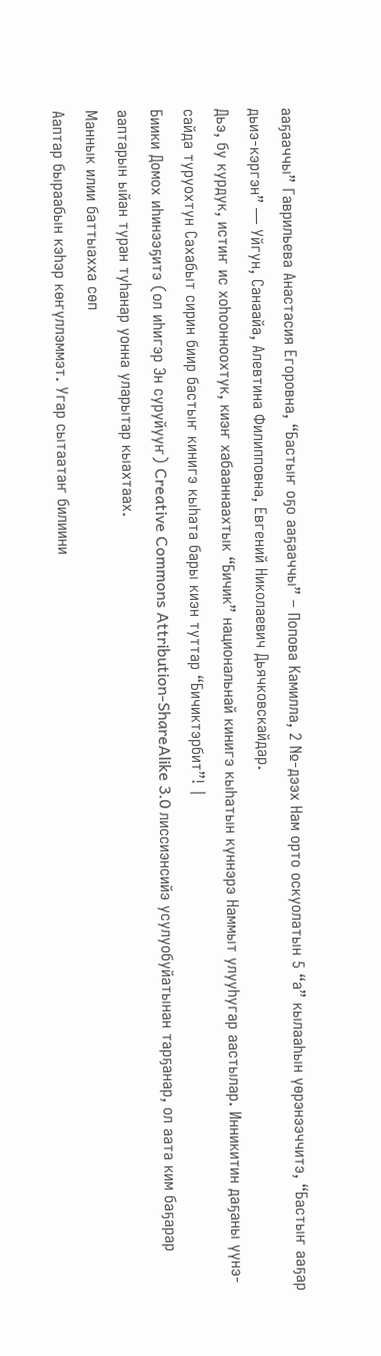ааҕааччы” Гаврильева Анастасия Егоровна, “Бастыҥ оҕо ааҕааччы” – Попова Камилла, 2 №-дээх Нам орто оскуолатын 5 “а” кылааһын үөрэнээччитэ, “Бастыҥ ааҕар дьиэ-кэргэн” — Уйгун, Санаайа, Алевтина Филипповна, Евгений Николаевич Дьячковскайдар.
Дьэ, бу курдук, истиҥ ис хоһоонноохтук, киэҥ хабааннаахтык “Бичик” национальнай кинигэ кыһатын күннэрэ Наммыт улууһугар аастылар. Инникитин даҕаны үүнэ-сайда туруохтун Сахабыт сирин биир бастыҥ кинигэ кыһата бары киэн туттар “Бичиктэрбит”! |
Биики Домох иһинээҕитэ (ол иһигэр Эн суруйууҥ) Creative Commons Attribution-ShareAlike 3.0 лиссиэнсийэ усулуобуйатынан тарҕанар, ол аата ким баҕарар ааптарын ыйан туран туһанар уонна уларытар кыахтаах.
Маннык илии баттыахха сөп
Ааптар быраабын кэһэр көҥүллэммэт. Угар сытаатаҥ билиини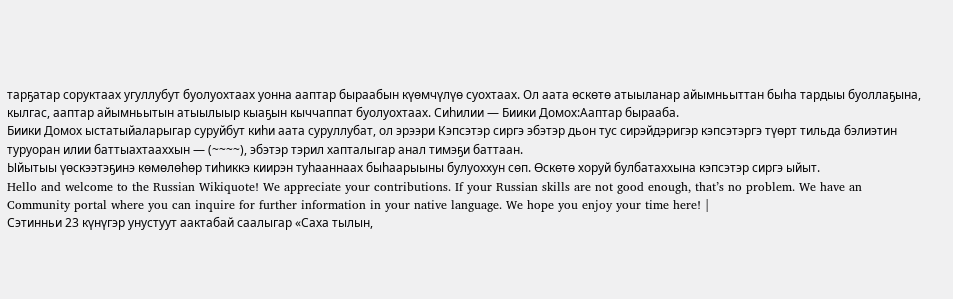тарҕатар соруктаах угуллубут буолуохтаах уонна ааптар быраабын күөмчүлүө суохтаах. Ол аата өскөтө атыыланар айымньыттан быһа тардыы буоллаҕына, кылгас, ааптар айымньытын атыылыыр кыаҕын кыччаппат буолуохтаах. Сиһилии — Биики Домох:Ааптар бырааба.
Биики Домох ыстатыйаларыгар суруйбут киһи аата суруллубат, ол эрээри Кэпсэтэр сиргэ эбэтэр дьон тус сирэйдэригэр кэпсэтэргэ түөрт тильда бэлиэтин туруоран илии баттыахтааххын — (~~~~), эбэтэр тэрил хапталыгар анал тимэҕи баттаан.
Ыйытыы үөскээтэҕинэ көмөлөһөр тиһиккэ киирэн туһааннаах быһаарыыны булуоххун сөп. Өскөтө хоруй булбатаххына кэпсэтэр сиргэ ыйыт.
Hello and welcome to the Russian Wikiquote! We appreciate your contributions. If your Russian skills are not good enough, that’s no problem. We have an Community portal where you can inquire for further information in your native language. We hope you enjoy your time here! |
Сэтинньи 23 күнүгэр унустуут аактабай саалыгар «Саха тылын,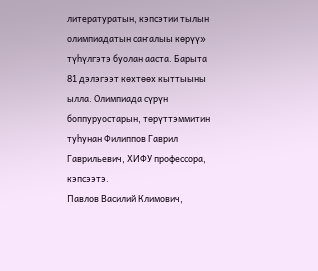литературатын, кэпсэтии тылын олимпиадатын саҥалыы көрүү» түһүлгэтэ буолан ааста. Барыта 81 дэлэгээт көхтөөх кыттыыны ылла. Олимпиада сүрүн боппуруостарын, төрүттэммитин туһунан Филиппов Гаврил Гаврильевич, ХИФУ профессора, кэпсээтэ.
Павлов Василий Климович,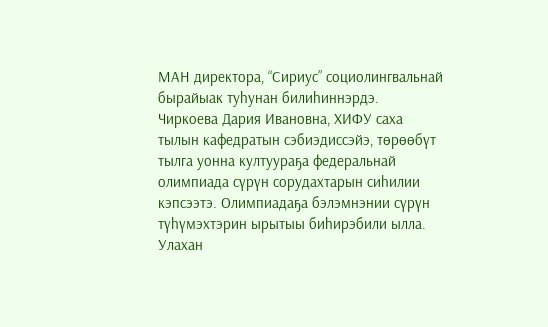МАН директора, “Сириус” социолингвальнай бырайыак туһунан билиһиннэрдэ.
Чиркоева Дария Ивановна, ХИФУ саха тылын кафедратын сэбиэдиссэйэ, төрөөбүт тылга уонна култуураҕа федеральнай олимпиада сүрүн сорудахтарын сиһилии кэпсээтэ. Олимпиадаҕа бэлэмнэнии сүрүн түһүмэхтэрин ырытыы биһирэбили ылла.
Улахан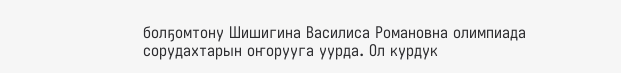болҕомтону Шишигина Василиса Романовна олимпиада сорудахтарын оҥорууга уурда. Ол курдук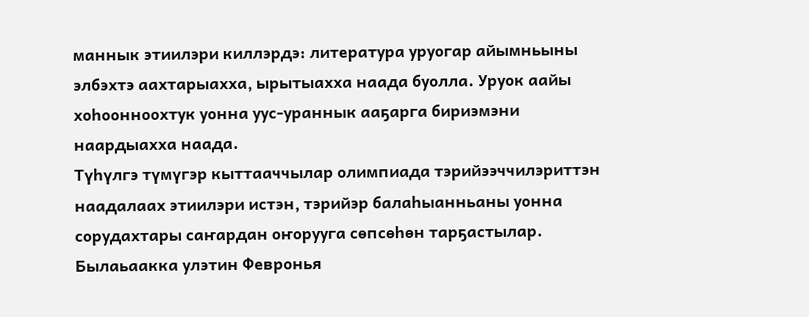маннык этиилэри киллэрдэ: литература уруогар айымньыны элбэхтэ аахтарыахха, ырытыахха наада буолла. Уруок аайы хоһоонноохтук уонна уус-ураннык ааҕарга бириэмэни наардыахха наада.
Түһүлгэ түмүгэр кыттааччылар олимпиада тэрийээччилэриттэн наадалаах этиилэри истэн, тэрийэр балаһыанньаны уонна сорудахтары саҥардан оҥорууга сөпсөһөн тарҕастылар. Былаьаакка улэтин Февронья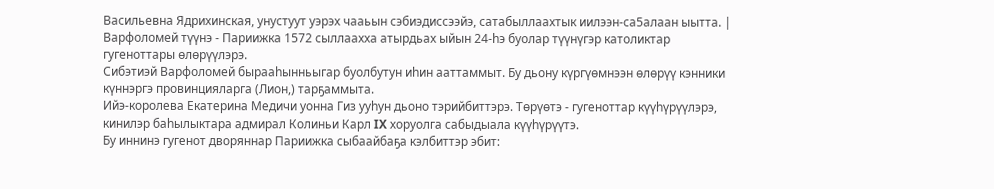Васильевна Ядрихинская, унустуут уэрэх чааьын сэбиэдиссээйэ, сатабыллаахтык иилээн-са5алаан ыытта. |
Варфоломей түүнэ - Париижка 1572 сыллаахха атырдьах ыйын 24-һэ буолар түүнүгэр католиктар гугеноттары өлөрүүлэрэ.
Сибэтиэй Варфоломей бырааһынньыгар буолбутун иһин ааттаммыт. Бу дьону күргүөмнээн өлөрүү кэнники күннэргэ провинцияларга (Лион,) тарҕаммыта.
Ийэ-королева Екатерина Медичи уонна Гиз ууһун дьоно тэрийбиттэрэ. Төрүөтэ - гугеноттар күүһүрүүлэрэ, кинилэр баһылыктара адмирал Колиньи Карл IX хоруолга сабыдыала күүһүрүүтэ.
Бу иннинэ гугенот дворяннар Париижка сыбаайбаҕа кэлбиттэр эбит: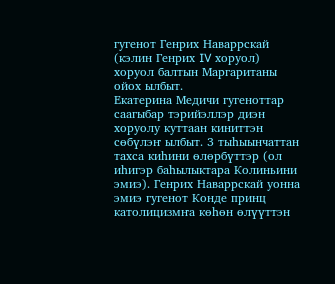гугенот Генрих Наваррскай (кэлин Генрих IV хоруол) хоруол балтын Маргаританы ойох ылбыт.
Екатерина Медичи гугеноттар саагыбар тэрийэллэр диэн хоруолу куттаан киниттэн сөбүлэҥ ылбыт. 3 тыһыынчаттан тахса киһини өлөрбүттэр (ол иһигэр баһылыктара Колиньини эмиэ). Генрих Наваррскай уонна эмиэ гугенот Конде принц католицизмҥа көһөн өлүүттэн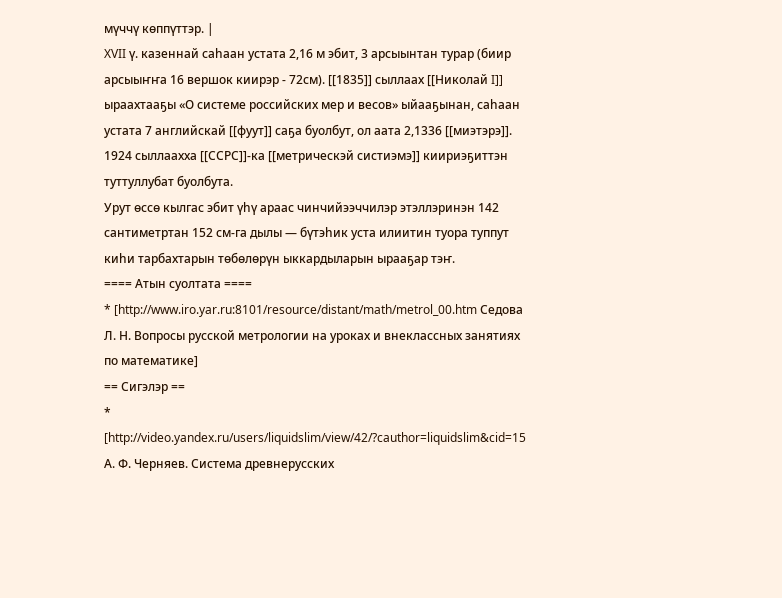мүччү көппүттэр. |
XVII ү. казеннай саһаан устата 2,16 м эбит, 3 арсыынтан турар (биир арсыыҥҥа 16 вершок киирэр - 72см). [[1835]] сыллаах [[Николай I]] ыраахтааҕы «О системе российских мер и весов» ыйааҕынан, саһаан устата 7 английскай [[фуут]] саҕа буолбут, ол аата 2,1336 [[миэтэрэ]]. 1924 сыллаахха [[ССРС]]-ка [[метрическэй систиэмэ]] киириэҕиттэн туттуллубат буолбута.
Урут өссө кылгас эбит үһү араас чинчийээччилэр этэллэринэн 142 сантиметртан 152 см-га дылы — бүтэһик уста илиитин туора туппут киһи тарбахтарын төбөлөрүн ыккардыларын ырааҕар тэҥ.
==== Атын суолтата ====
* [http://www.iro.yar.ru:8101/resource/distant/math/metrol_00.htm Седова Л. Н. Вопросы русской метрологии на уроках и внеклассных занятиях по математике]
== Сигэлэр ==
* [http://video.yandex.ru/users/liquidslim/view/42/?cauthor=liquidslim&cid=15 А. Ф. Черняев. Система древнерусских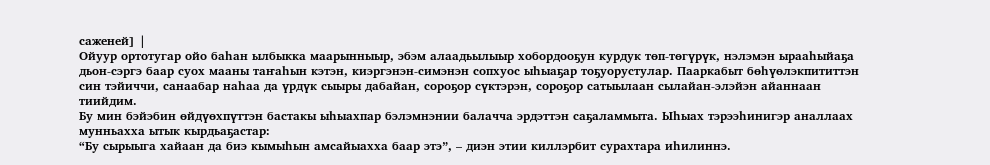саженей] |
Ойуур ортотугар ойо баһан ылбыкка маарынныыр, эбэм алаадьылыыр хобордооҕун курдук төп-төгүрүк, нэлэмэн ырааһыйаҕа дьон-сэргэ баар суох мааны таҥаһын кэтэн, киэргэнэн-симэнэн сопхуос ыһыаҕар тоҕуорустулар. Пааркабыт бөһүөлэкпититтэн син тэйиччи, санаабар наһаа да үрдүк сыыры дабайан, сороҕор сүктэрэн, сороҕор сатыылаан сылайан-элэйэн айаннаан тиийдим.
Бу мин бэйэбин өйдүөхпүттэн бастакы ыһыахпар бэлэмнэнии балачча эрдэттэн саҕаламмыта. Ыһыах тэрээһинигэр аналлаах мунньахха ытык кырдьаҕастар:
“Бу сырыыга хайаан да биэ кымыһын амсайыахха баар этэ”, – диэн этии киллэрбит сурахтара иһилиннэ.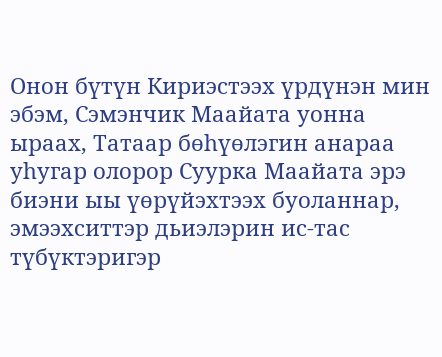Онон бүтүн Кириэстээх үрдүнэн мин эбэм, Сэмэнчик Маайата уонна ыраах, Татаар бөһүөлэгин анараа уһугар олорор Суурка Маайата эрэ биэни ыы үөрүйэхтээх буоланнар, эмээхситтэр дьиэлэрин ис-тас түбүктэригэр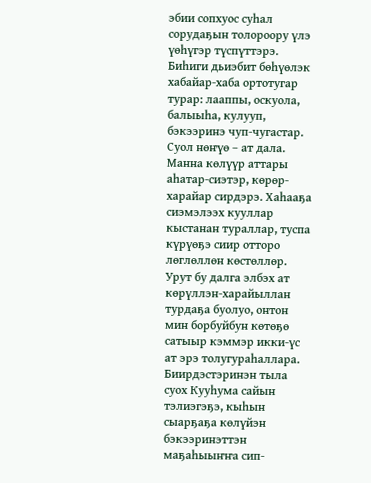эбии сопхуос суһал сорудаҕын толороору үлэ үөһүгэр түспүттэрэ.
Биһиги дьиэбит бөһүөлэк хабайар-хаба ортотугар турар: лааппы, оскуола, балыыһа, кулууп, бэкээринэ чуп-чугастар. Суол нөҥүө – ат дала. Манна көлүүр аттары аһатар-сиэтэр, көрөр-харайар сирдэрэ. Хаһааҕа сиэмэлээх кууллар кыстанан тураллар, туспа күрүөҕэ сиир отторо лөглөллөн көстөллөр. Урут бу далга элбэх ат көрүллэн-харайыллан турдаҕа буолуо, онтон мин борбуйбун көтөҕө сатыыр кэммэр икки-үс ат эрэ толугураһаллара.
Биирдэстэринэн тыла суох Кууһума сайын тэлиэгэҕэ, кыһын сыарҕаҕа көлүйэн бэкээринэттэн маҕаһыыҥҥа сип-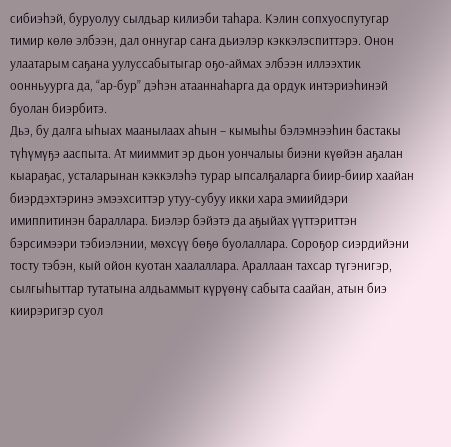сибиэһэй, буруолуу сылдьар килиэби таһара. Кэлин сопхуоспутугар тимир көлө элбээн, дал оннугар саҥа дьиэлэр кэккэлэспиттэрэ. Онон улаатарым саҕана уулуссабытыгар оҕо-аймах элбээн иллээхтик оонньуурга да, “ар-бур” дэһэн атааннаһарга да ордук интэриэһинэй буолан биэрбитэ.
Дьэ, бу далга ыһыах маанылаах аһын – кымыһы бэлэмнээһин бастакы түһүмүҕэ ааспыта. Ат мииммит эр дьон уончалыы биэни күөйэн аҕалан кыараҕас, усталарынан кэккэлэһэ турар ыпсалҕаларга биир-биир хаайан биэрдэхтэринэ эмээхситтэр утуу-субуу икки хара эмиийдэри имиппитинэн бараллара. Биэлэр бэйэтэ да аҕыйах үүттэриттэн бэрсимээри тэбиэлэнии, мөхсүү бөҕө буолаллара. Сороҕор сиэрдийэни тосту тэбэн, кый ойон куотан хаалаллара. Араллаан тахсар түгэнигэр, сылгыһыттар тутатына алдьаммыт күрүөнү сабыта саайан, атын биэ киирэригэр суол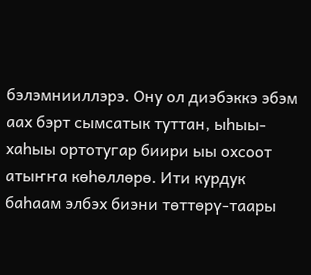бэлэмнииллэрэ. Ону ол диэбэккэ эбэм аах бэрт сымсатык туттан, ыһыы-хаһыы ортотугар биири ыы охсоот атыҥҥа көһөллөрө. Ити курдук баһаам элбэх биэни төттөрү-таары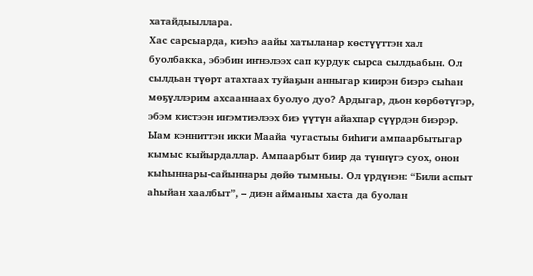хатайдыыллара.
Хас сарсыарда, киэһэ аайы хатыланар көстүүттэн хал буолбакка, эбэбин иҥнэлээх сап курдук сырса сылдьабын. Ол сылдьан түөрт атахтаах туйаҕын анныгар киирэн биэрэ сыһан мөҕүллэрим ахсааннаах буолуо дуо? Ардыгар, дьон көрбөтүгэр, эбэм кистээн иҥэмтиэлээх биэ үүтүн айахпар сүүрдэн биэрэр.
Ыам кэнниттэн икки Маайа чугастыы биһиги ампаарбытыгар кымыс кыйырдаллар. Ампаарбыт биир да түннүгэ суох, онон кыһыннары-сайыннары дөйө тымныы. Ол үрдүнэн: “Били аспыт аһыйан хаалбыт”, – диэн айманыы хаста да буолан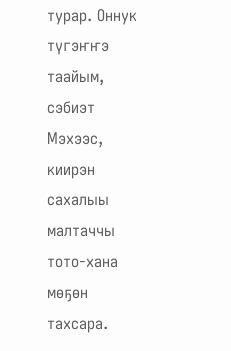турар. Оннук түгэҥҥэ таайым, сэбиэт Мэхээс, киирэн сахалыы малтаччы тото-хана мөҕөн тахсара.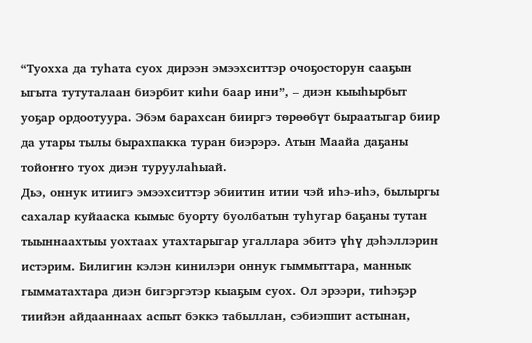“Туохха да туһата суох дирээн эмээхситтэр очоҕосторун сааҕын ыгыта тутуталаан биэрбит киһи баар ини”, – диэн кыыһырбыт уоҕар ордоотуура. Эбэм барахсан бииргэ төрөөбүт быраатыгар биир да утары тылы бырахпакка туран биэрэрэ. Атын Маайа даҕаны тойоҥҥо туох диэн туруулаһыай.
Дьэ, оннук итиигэ эмээхситтэр эбиитин итии чэй иһэ-иһэ, былыргы сахалар куйааска кымыс буорту буолбатын туһугар баҕаны тутан тыыннаахтыы уохтаах утахтарыгар угаллара эбитэ үһү дэһэллэрин истэрим. Билигин кэлэн кинилэри оннук гыммыттара, маннык гымматахтара диэн бигэргэтэр кыаҕым суох. Ол эрээри, тиһэҕэр тиийэн айдааннаах аспыт бэккэ табыллан, сэбиэппит астынан,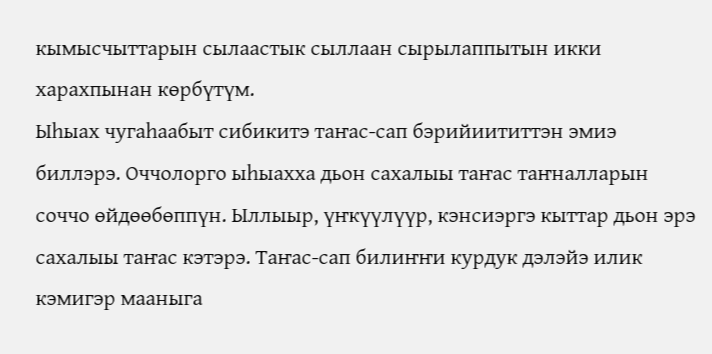кымысчыттарын сылаастык сыллаан сырылаппытын икки харахпынан көрбүтүм.
Ыһыах чугаһаабыт сибикитэ таҥас-сап бэрийиититтэн эмиэ биллэрэ. Оччолорго ыһыахха дьон сахалыы таҥас таҥналларын соччо өйдөөбөппүн. Ыллыыр, үҥкүүлүүр, кэнсиэргэ кыттар дьон эрэ сахалыы таҥас кэтэрэ. Таҥас-сап билиҥҥи курдук дэлэйэ илик кэмигэр мааныга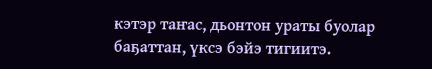кэтэр таҥас, дьонтон ураты буолар баҕаттан, үксэ бэйэ тигиитэ.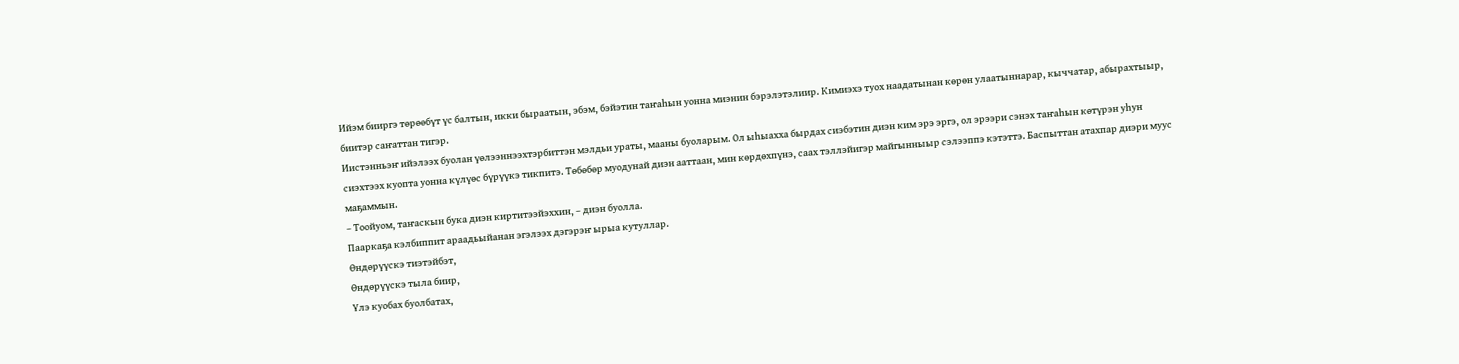Ийэм бииргэ төрөөбүт үс балтын, икки быраатын, эбэм, бэйэтин таҥаһын уонна миэнин бэрэлэтэлиир. Кимиэхэ туох наадатынан көрөн улаатыннарар, кыччатар, абырахтыыр, биитэр саҥаттан тигэр.
Иистэнньэҥ ийэлээх буолан үөлээннээхтэрбиттэн мэлдьи ураты, мааны буоларым. Ол ыһыахха бырдах сиэбэтин диэн ким эрэ эргэ, ол эрээри сэнэх таҥаһын көтүрэн уһун сиэхтээх куопта уонна күлүөс бүрүүкэ тикпитэ. Төбөбөр муодунай диэн ааттаан, мин көрдөхпүнэ, саах тэллэйигэр майгынныыр сэлээппэ кэтэттэ. Баспыттан атахпар диэри муус маҕаммын.
– Тоойуом, таҥаскын бука диэн киртитээйэххин, – диэн буолла.
Пааркаҕа кэлбиппит араадьыйанан эгэлээх дэгэрэҥ ырыа кутуллар.
Өндөрүүскэ тиэтэйбэт,
Өндөрүүскэ тыла биир,
Үлэ куобах буолбатах,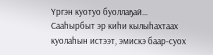Үргэн куотуо буоллаҕай…
Сааһырбыт эр киһи кылыһахтаах куолаһын истээт, эмискэ баар-суох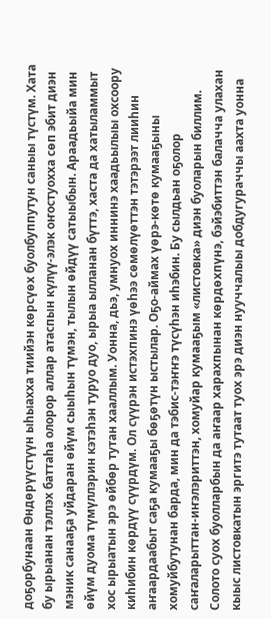доҕорбунаан Өндөрүүстүүн ыһыахха тиийэн көрсүөх буолбуппутун саныы түстүм. Хата бу ырыанан тэллэх баттаһа олорор аллар атаспын күлүү-элэк оҥостуохха сөп эбит диэн мэник санааҕа уйдаран өйүм сыыһын түмэн, тылын өйдүү сатыыбын. Араадьыйа мин өйүм дуома түмүллэрин кэтэһэн туруо дуо, ырыа ылланан бүттэ, хаста да хатыламмыт хос ырыатын эрэ өйбөр тутан хааллым. Уонна, дьэ, умнуох иннинэ хаадьылыы охсоору киһибин көрдүү сүүрдүм. Ол сүүрэн истэхпинэ үөһээ сөмөлүөттэн тэтэрээт лииһин аҥаардаабыт саҕа кумааҕы бөҕөтүн ыстылар. Оҕо-аймах үөрэ-көтө кумааҕыны хомуйбутунан барда, мин да тэбис-тэҥҥэ түсүһэн иһэбин. Бу сылдьан оҕолор саҥаларыттан-иҥэлэриттэн, хомуйар кумааҕым «листовка» диэн буоларын биллим. Солото суох буолларбын да аҥаар харахпынан көрдөхпүнэ, бэйэбиттэн балачча улахан кыыс листовкатын эргитэ тутаат туох эрэ диэн нууччалыы добдугураччы аахта уонна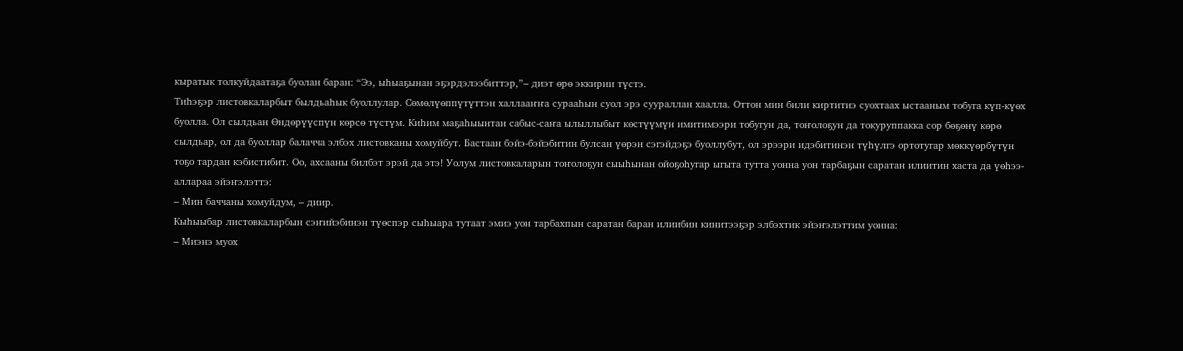кыратык толкуйдаатаҕа буолан баран: “Ээ, ыһыаҕынан эҕэрдэлээбиттэр,”– диэт өрө эккирии түстэ.
Тиһэҕэр листовкаларбыт былдьаһык буоллулар. Сөмөлүөппүтүттэн халлааҥҥа сурааһын суол эрэ суураллан хаалла. Оттон мин били киртитиэ суохтаах ыстааным тобуга күп-күөх буолла. Ол сылдьан Өндөрүүспүн көрсө түстүм. Киһим маҕаһыынтан сабыс-саҥа ылыллыбыт көстүүмүн имитимээри тобугун да, тоҥолоҕун да токуруппакка сор бөҕөнү көрө сылдьар, ол да буоллар балачча элбэх листовканы хомуйбут. Бастаан бэйэ-бэйэбитин булсан үөрэн сэгэйдэҕэ буоллубут, ол эрээри идэбитинэн түһүлгэ ортотугар мөккүөрбүтүн тоҕо тардан кэбистибит. Оо, ахсааны билбэт эрэй да этэ! Уолум листовкаларын тоҥолоҕун сыыһынан ойоҕоһугар ыгыта тутта уонна уон тарбаҕын саратан илиитин хаста да үөһээ-аллараа эйэҥэлэттэ:
– Мин баччаны хомуйдум, – диир.
Кыһыыбар листовкаларбын сэҥийэбинэн түөспэр сыһыара тутаат эмиэ уон тарбахпын саратан баран илиибин кинитээҕэр элбэхтик эйэҥэлэттим уонна:
– Миэнэ муох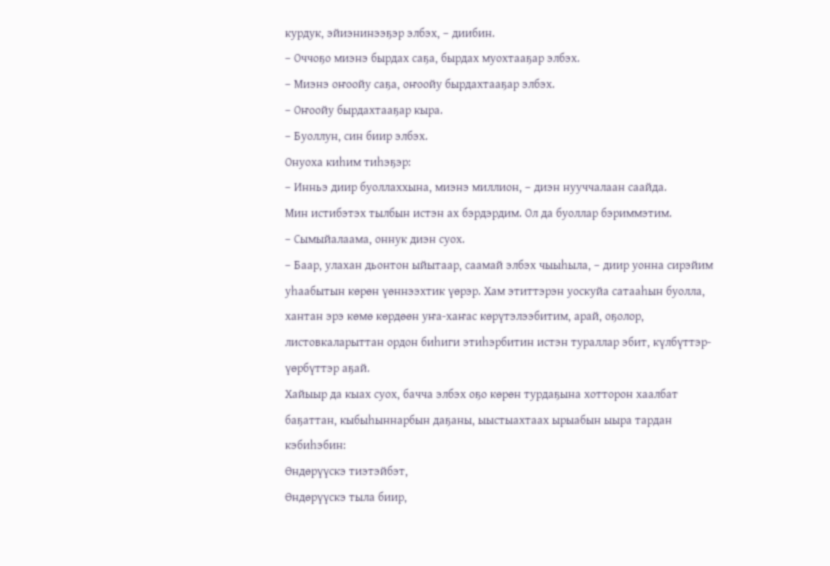курдук, эйиэнинээҕэр элбэх, – диибин.
– Оччоҕо миэнэ бырдах саҕа, бырдах муохтааҕар элбэх.
– Миэнэ оҥоойу саҕа, оҥоойу бырдахтааҕар элбэх.
– Оҥоойу бырдахтааҕар кыра.
– Буоллун, син биир элбэх.
Онуоха киһим тиһэҕэр:
– Инньэ диир буоллаххына, миэнэ миллион, – диэн нууччалаан саайда.
Мин истибэтэх тылбын истэн ах бэрдэрдим. Ол да буоллар бэриммэтим.
– Сымыйалаама, оннук диэн суох.
– Баар, улахан дьонтон ыйытаар, саамай элбэх чыыһыла, – диир уонна сирэйим уһаабытын көрөн үөннээхтик үөрэр. Хам этиттэрэн уоскуйа сатааһын буолла, хантан эрэ көмө көрдөөн уҥа-хаҥас көрүтэлээбитим, арай, оҕолор, листовкаларыттан ордон биһиги этиһэрбитин истэн тураллар эбит, күлбүттэр-үөрбүттэр аҕай.
Хайыыр да кыах суох, бачча элбэх оҕо көрөн турдаҕына хотторон хаалбат баҕаттан, кыбыһыннарбын даҕаны, ыыстыахтаах ырыабын ыыра тардан кэбиһэбин:
Өндөрүүскэ тиэтэйбэт,
Өндөрүүскэ тыла биир,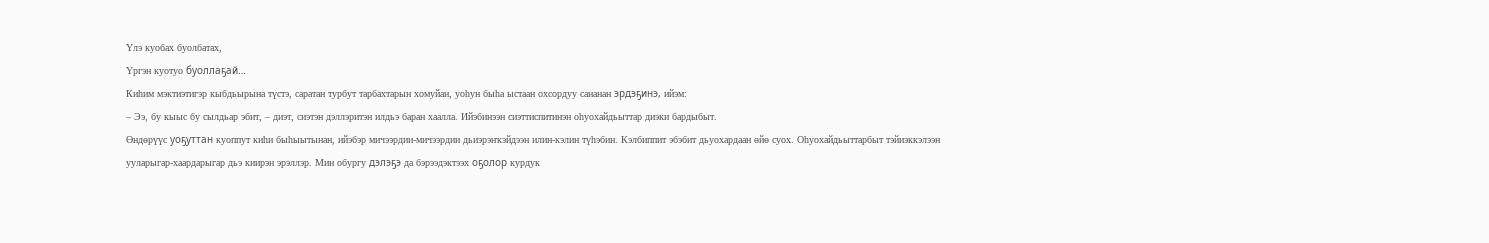Үлэ куобах буолбатах,
Үргэн куотуо буоллаҕай…
Киһим мэктиэтигэр кыбдьырына түстэ, саратан турбут тарбахтарын хомуйан, уоһун быһа ыстаан охсордуу сананан эрдэҕинэ, ийэм:
– Ээ, бу кыыс бу сылдьар эбит, – диэт, сиэтэн дэллэритэн илдьэ баран хаалла. Ийэбинээн сиэттиспитинэн оһуохайдьыттар диэки бардыбыт.
Өндөрүүс уоҕуттан куоппут киһи быһыытынан, ийэбэр мичээрдии-мичээрдии дьиэрэҥкэйдээн илин-кэлин түһэбин. Кэлбиппит эбэбит дьуохардаан өйө суох. Оһуохайдьыттарбыт тэйиэккэлээн ууларыгар-хаардарыгар дьэ киирэн эрэллэр. Мин обургу дэлэҕэ да бэрээдэктээх оҕолор курдук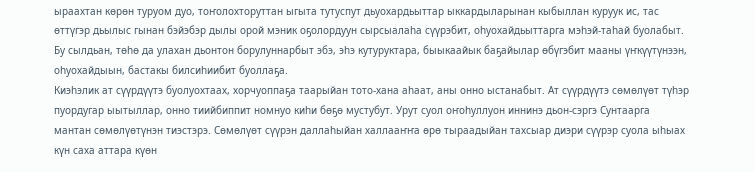ыраахтан көрөн туруом дуо, тоҥолохторуттан ыгыта тутуспут дьуохардьыттар ыккардыларынан кыбыллан куруук ис, тас өттүгэр дьылыс гынан бэйэбэр дылы орой мэник оҕолордуун сырсыалаһа сүүрэбит, оһуохайдьыттарга мэһэй-таһай буолабыт. Бу сылдьан, төһө да улахан дьонтон борулуннарбыт эбэ, эһэ кутуруктара, быыкаайык баҕайылар өбүгэбит мааны үҥкүүтүнээн, оһуохайдыын, бастакы билсиһиибит буоллаҕа.
Киэһэлик ат сүүрдүүтэ буолуохтаах, хорчуоппаҕа таарыйан тото-хана аһаат, аны онно ыстанабыт. Ат сүүрдүүтэ сөмөлүөт түһэр пуордугар ыытыллар, онно тиийбиппит номнуо киһи бөҕө мустубут. Урут суол оҥоһуллуон иннинэ дьон-сэргэ Сунтаарга мантан сөмөлүөтүнэн тиэстэрэ. Сөмөлүөт сүүрэн даллаһыйан халлааҥҥа өрө тыраадыйан тахсыар диэри сүүрэр суола ыһыах күн саха аттара күөн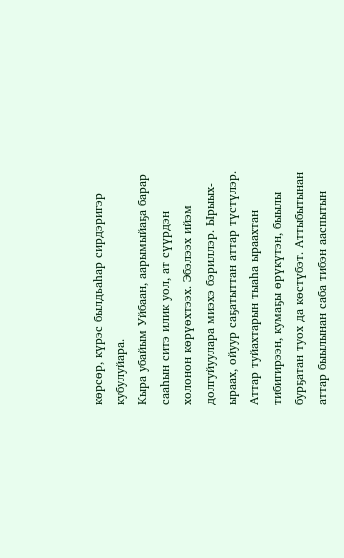көрсөр, күрэс былдьаһар сирдэригэр кубулуйара.
Кыра убайым Уйбаан, аарымыйаҕа барар сааһын ситэ илик уол, ат сүүрдэн холонон көрүөхтээх. Эбэлээх ийэм долгуйуулара миэхэ бэриллэр. Ырыых-ыраах, ойуур саҕатыттан аттар түстүлэр. Аттар туйахтарын тыаһа ыраахтан тибигирээн, кумаҕы өрүкүтэн, быылы бурҕатан туох да көстүбэт. Аттыбытынан аттар быылынан саба тибэн ааспытын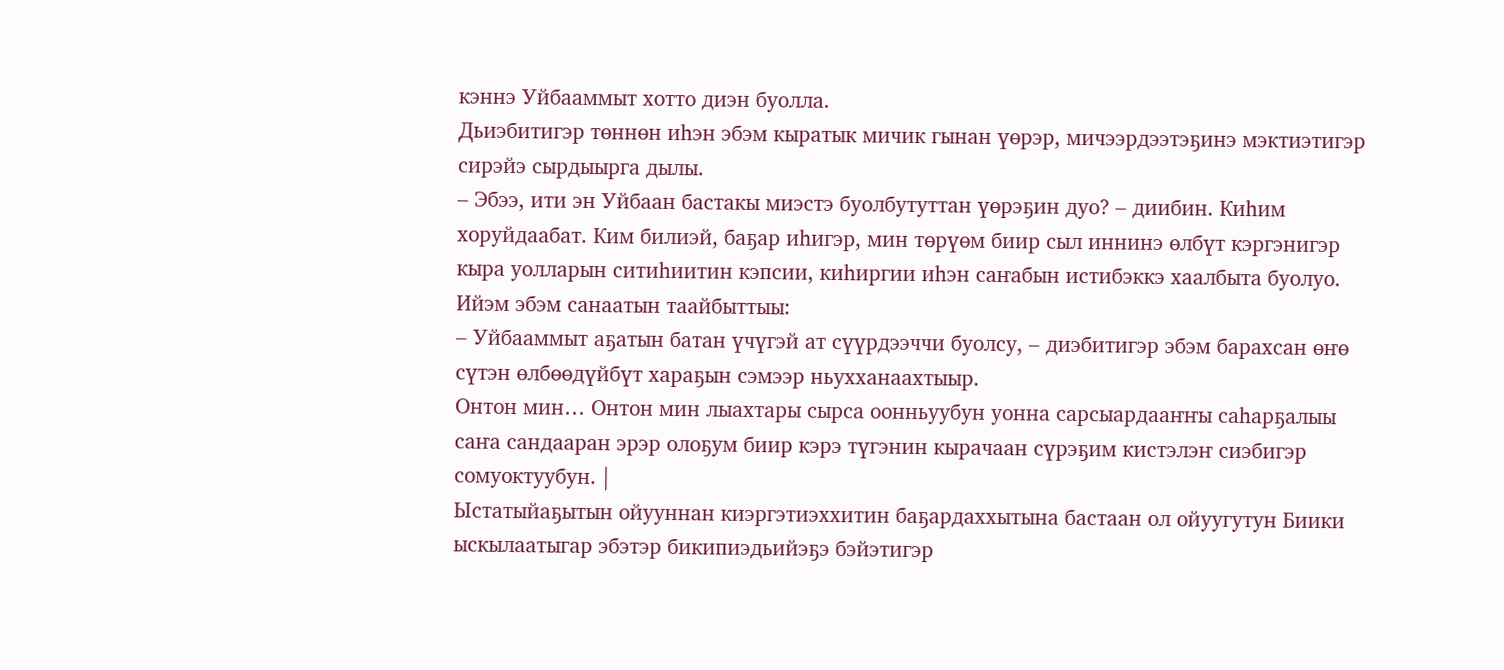кэннэ Уйбааммыт хотто диэн буолла.
Дьиэбитигэр төннөн иһэн эбэм кыратык мичик гынан үөрэр, мичээрдээтэҕинэ мэктиэтигэр сирэйэ сырдыырга дылы.
– Эбээ, ити эн Уйбаан бастакы миэстэ буолбутуттан үөрэҕин дуо? – диибин. Киһим хоруйдаабат. Ким билиэй, баҕар иһигэр, мин төрүөм биир сыл иннинэ өлбүт кэргэнигэр кыра уолларын ситиһиитин кэпсии, киһиргии иһэн саҥабын истибэккэ хаалбыта буолуо. Ийэм эбэм санаатын таайбыттыы:
– Уйбааммыт аҕатын батан үчүгэй ат сүүрдээччи буолсу, – диэбитигэр эбэм барахсан өҥө сүтэн өлбөөдүйбүт хараҕын сэмээр ньухханаахтыыр.
Онтон мин… Онтон мин лыахтары сырса оонньуубун уонна сарсыардааҥҥы саһарҕалыы саҥа сандааран эрэр олоҕум биир кэрэ түгэнин кырачаан сүрэҕим кистэлэҥ сиэбигэр сомуоктуубун. |
Ыстатыйаҕытын ойууннан киэргэтиэххитин баҕардаххытына бастаан ол ойуугутун Биики ыскылаатыгар эбэтэр бикипиэдьийэҕэ бэйэтигэр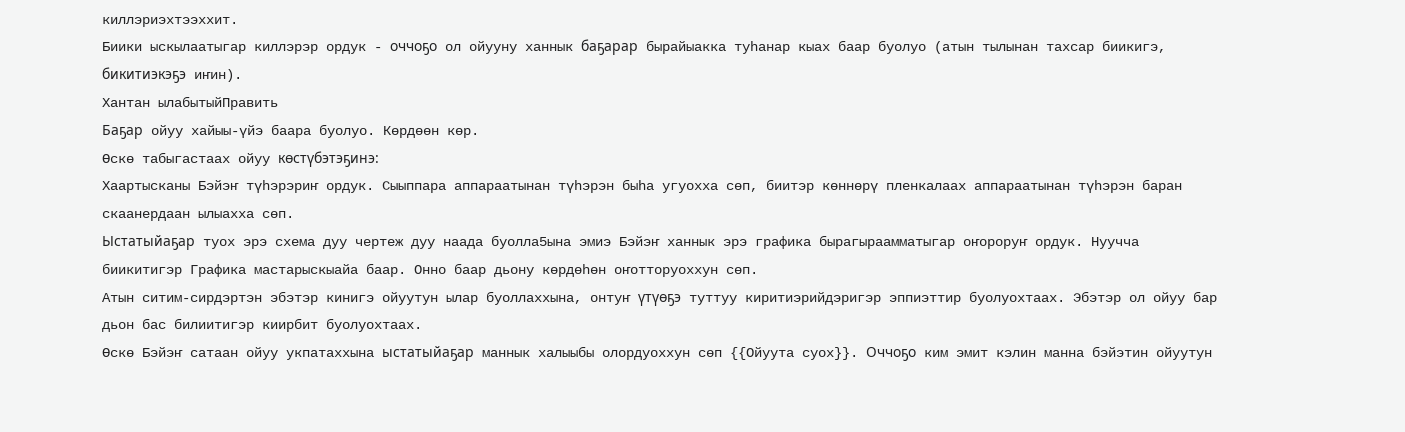киллэриэхтээххит.
Биики ыскылаатыгар киллэрэр ордук - оччоҕо ол ойууну ханнык баҕарар бырайыакка туһанар кыах баар буолуо (атын тылынан тахсар биикигэ, бикитиэкэҕэ иҥин).
Хантан ылабытыйПравить
Баҕар ойуу хайыы-үйэ баара буолуо. Көрдөөн көр.
Өскө табыгастаах ойуу көстүбэтэҕинэ:
Хаартысканы Бэйэҥ түһэрэриҥ ордук. Сыыппара аппараатынан түһэрэн быһа угуохха сөп, биитэр көннөрү пленкалаах аппараатынан түһэрэн баран скаанердаан ылыахха сөп.
Ыстатыйаҕар туох эрэ схема дуу чертеж дуу наада буолла5ына эмиэ Бэйэҥ ханнык эрэ графика бырагыраамматыгар оҥороруҥ ордук. Нуучча биикитигэр Графика мастарыскыайа баар. Онно баар дьону көрдөһөн оҥотторуоххун сөп.
Атын ситим-сирдэртэн эбэтэр кинигэ ойуутун ылар буоллаххына, онтуҥ үтүөҕэ туттуу киритиэрийдэригэр эппиэттир буолуохтаах. Эбэтэр ол ойуу бар дьон бас билиитигэр киирбит буолуохтаах.
Өскө Бэйэҥ сатаан ойуу укпатаххына ыстатыйаҕар маннык халыыбы олордуоххун сөп {{Ойуута суох}}. Оччоҕо ким эмит кэлин манна бэйэтин ойуутун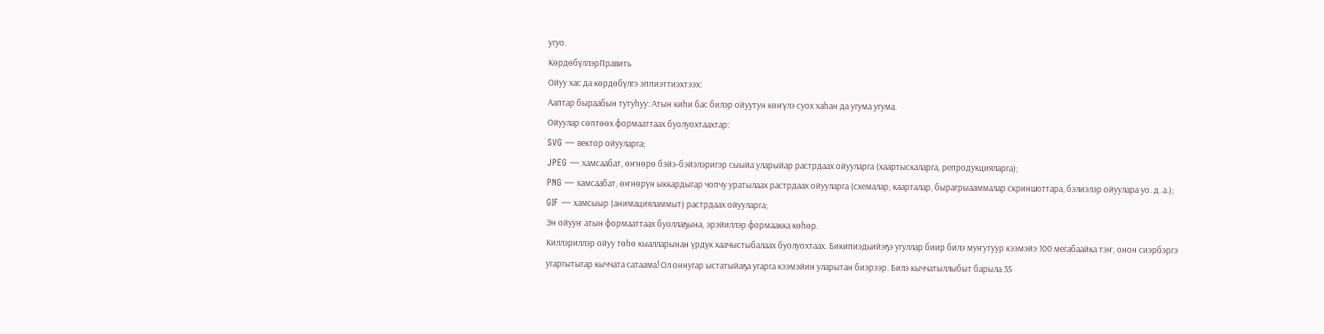угуо.
КөрдөбүллэрПравить
Ойуу хас да көрдөбүлгэ эппиэттиэхтээх:
Ааптар быраабын тутуһуу: Атын киһи бас билэр ойуутун көҥүлэ суох хаһан да угума угума.
Ойуулар сөптөөх формааттаах буолуохтаахтар:
SVG — вектор ойууларга;
JPEG — хамсаабат, өҥнөрө бэйэ-бэйэлэригэр сыыйа уларыйар растрдаах ойууларга (хаартыскаларга, репродукцияларга);
PNG — хамсаабат, өҥнөрүн ыккардыгар чопчу уратылаах растрдаах ойууларга (схемалар, каарталар, бырагрыааммалар скриншоттара, бэлиэлэр ойуулара уо. д. а.);
GIF — хамсыыр (анимацияламмыт) растрдаах ойууларга;
Эн ойууҥ атын формааттаах буоллаҕына, эрэйиллэр формаакка көһөр.
Киллэриллэр ойуу төһө кыалларынан үрдүк хаачыстыбалаах буолуохтаах. Бикипиэдьийэҕэ угуллар биир билэ муҥутуур кээмэйэ 100 мегабаайка тэҥ, онон сиэрбэргэ угаргытыгар кыччата сатаама! Ол оннугар ыстатыйаҕа угарга кээмэйин уларытан биэрээр. Билэ кыччатыллыбыт барыла 35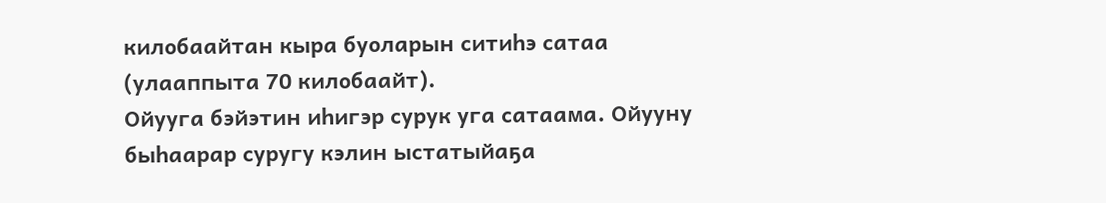килобаайтан кыра буоларын ситиһэ сатаа (улааппыта 70 килобаайт).
Ойууга бэйэтин иһигэр сурук уга сатаама. Ойууну быһаарар суругу кэлин ыстатыйаҕа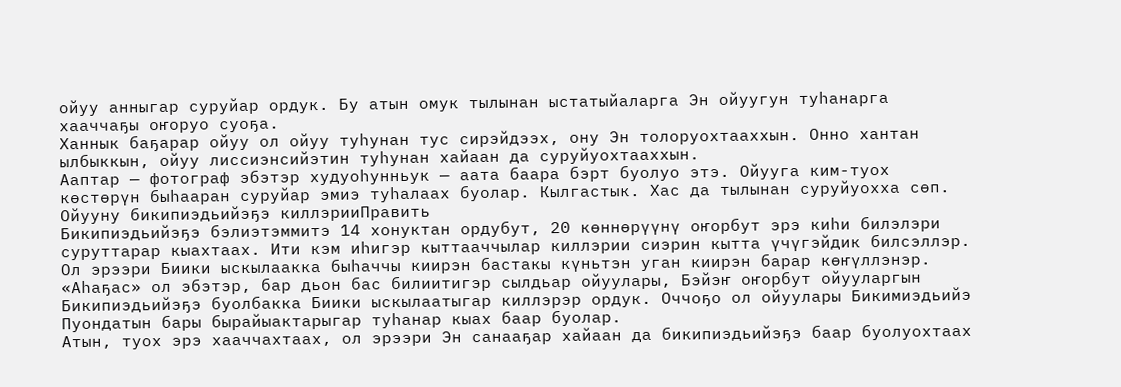ойуу анныгар суруйар ордук. Бу атын омук тылынан ыстатыйаларга Эн ойуугун туһанарга хааччаҕы оҥоруо суоҕа.
Ханнык баҕарар ойуу ол ойуу туһунан тус сирэйдээх, ону Эн толоруохтааххын. Онно хантан ылбыккын, ойуу лиссиэнсийэтин туһунан хайаан да суруйуохтааххын.
Ааптар — фотограф эбэтэр худуоһунньук — аата баара бэрт буолуо этэ. Ойууга ким-туох көстөрүн быһааран суруйар эмиэ туһалаах буолар. Кылгастык. Хас да тылынан суруйуохха сөп.
Ойууну бикипиэдьийэҕэ киллэрииПравить
Бикипиэдьийэҕэ бэлиэтэммитэ 14 хонуктан ордубут, 20 көннөрүүнү оҥорбут эрэ киһи билэлэри суруттарар кыахтаах. Ити кэм иһигэр кыттааччылар киллэрии сиэрин кытта үчүгэйдик билсэллэр. Ол эрээри Биики ыскылаакка быһаччы киирэн бастакы күньтэн уган киирэн барар көҥүллэнэр.
«Аһаҕас» ол эбэтэр, бар дьон бас билиитигэр сылдьар ойуулары, Бэйэҥ оҥорбут ойууларгын Бикипиэдьийэҕэ буолбакка Биики ыскылаатыгар киллэрэр ордук. Оччоҕо ол ойуулары Бикимиэдьийэ Пуондатын бары бырайыактарыгар туһанар кыах баар буолар.
Атын, туох эрэ хааччахтаах, ол эрээри Эн санааҕар хайаан да бикипиэдьийэҕэ баар буолуохтаах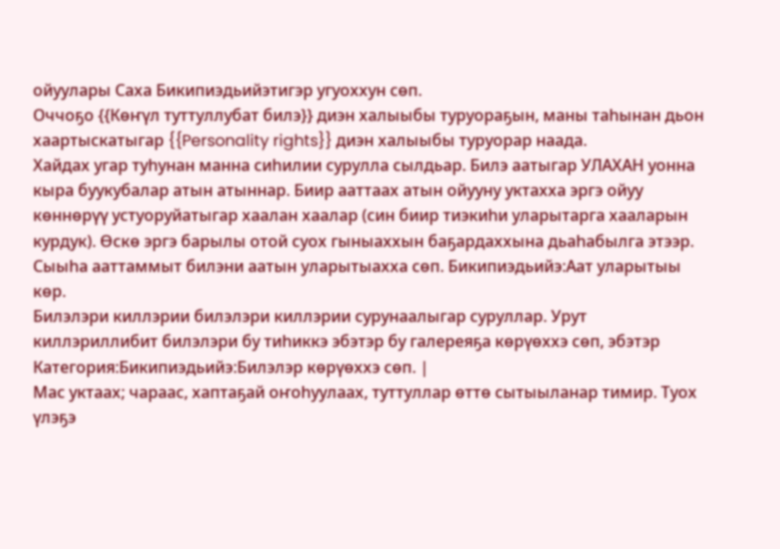ойуулары Саха Бикипиэдьийэтигэр угуоххун сөп.
Оччоҕо {{Көҥүл туттуллубат билэ}} диэн халыыбы туруораҕын, маны таһынан дьон хаартыскатыгар {{Personality rights}} диэн халыыбы туруорар наада.
Хайдах угар туһунан манна сиһилии сурулла сылдьар. Билэ аатыгар УЛАХАН уонна кыра буукубалар атын атыннар. Биир ааттаах атын ойууну уктахха эргэ ойуу көннөрүү устуоруйатыгар хаалан хаалар (син биир тиэкиһи уларытарга хааларын курдук). Өскө эргэ барылы отой суох гыныаххын баҕардаххына дьаһабылга этээр.
Сыыһа ааттаммыт билэни аатын уларытыахха сөп. Бикипиэдьийэ:Аат уларытыы көр.
Билэлэри киллэрии билэлэри киллэрии сурунаалыгар суруллар. Урут киллэриллибит билэлэри бу тиһиккэ эбэтэр бу галереяҕа көрүөххэ сөп, эбэтэр Категория:Бикипиэдьийэ:Билэлэр көрүөххэ сөп. |
Мас уктаах; чараас, хаптаҕай оҥоһуулаах, туттуллар өттө сытыыланар тимир. Туох үлэҕэ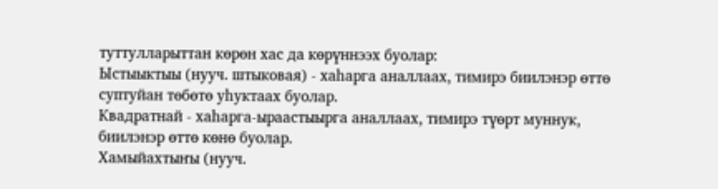туттулларыттан көрөн хас да көрүннээх буолар:
Ыстыыктыы (нууч. штыковая) - хаһарга аналлаах, тимирэ биилэнэр өттө суптуйан төбөтө уһуктаах буолар.
Квадратнай - хаһарга-ыраастыырга аналлаах, тимирэ түөрт муннук, биилэнэр өттө көнө буолар.
Хамыйахтыҥы (нууч.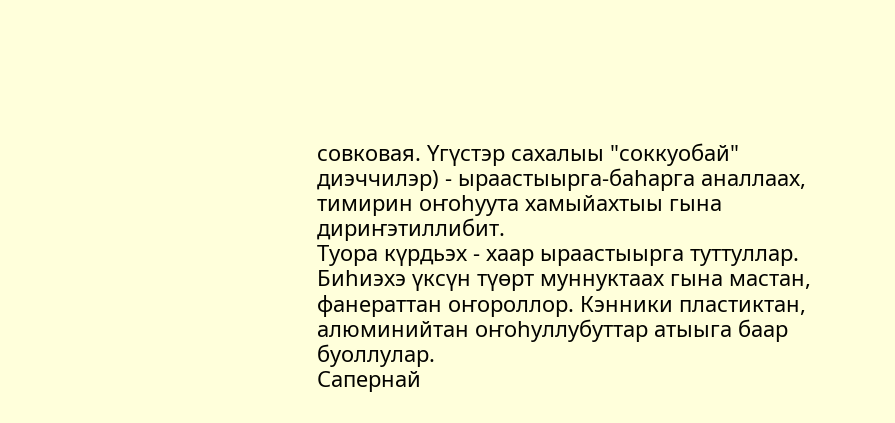совковая. Үгүстэр сахалыы "соккуобай" диэччилэр) - ыраастыырга-баһарга аналлаах, тимирин оҥоһуута хамыйахтыы гына дириҥэтиллибит.
Туора күрдьэх - хаар ыраастыырга туттуллар. Биһиэхэ үксүн түөрт муннуктаах гына мастан, фанераттан оҥороллор. Кэнники пластиктан, алюминийтан оҥоһуллубуттар атыыга баар буоллулар.
Сапернай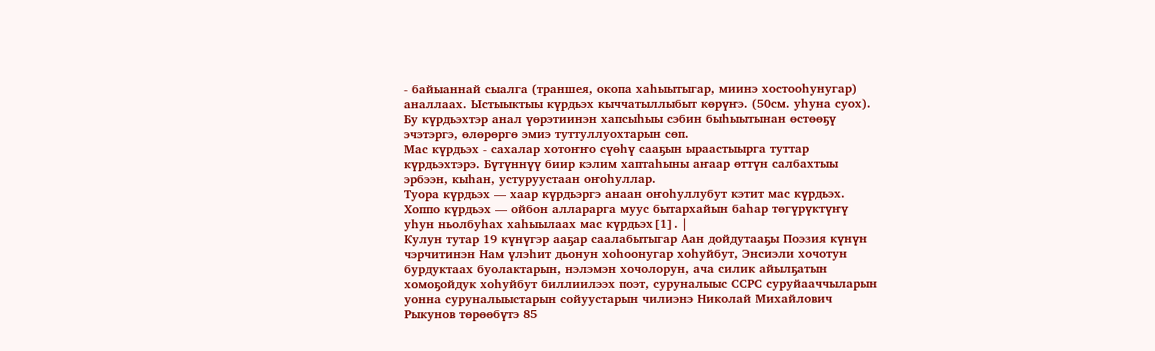- байыаннай сыалга (траншея, окопа хаһыытыгар, миинэ хостооһунугар) аналлаах. Ыстыыктыы күрдьэх кыччатыллыбыт көрүҥэ. (50см. уһуна суох). Бу күрдьэхтэр анал үөрэтиинэн хапсыһыы сэбин быһыытынан өстөөҕү эчэтэргэ, өлөрөргө эмиэ туттуллуохтарын сөп.
Мас күрдьэх - сахалар хотоҥҥо сүөһү сааҕын ыраастыырга туттар күрдьэхтэрэ. Бүтүннүү биир кэлим хаптаһыны аҥаар өттүн салбахтыы эрбээн, кыһан, устуруустаан оҥоһуллар.
Туора күрдьэх — хаар күрдьэргэ анаан оҥоһуллубут кэтит мас күрдьэх.
Хоппо күрдьэх — ойбон алларарга муус бытархайын баһар төгүрүктүҥү уһун ньолбуһах хаһыылаах мас күрдьэх[1]. |
Кулун тутар 19 күнүгэр ааҕар саалабытыгар Аан дойдутааҕы Поэзия күнүн чэрчитинэн Нам үлэһит дьонун хоһоонугар хоһуйбут, Энсиэли хочотун бурдуктаах буолактарын, нэлэмэн хочолорун, ача силик айылҕатын хомоҕойдук хоһуйбут биллиилээх поэт, суруналыыс ССРС суруйааччыларын уонна суруналыыстарын сойуустарын чилиэнэ Николай Михайлович Рыкунов төрөөбүтэ 85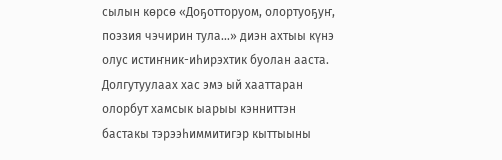сылын көрсө «Доҕотторуом, олортуоҕуҥ, поэзия чэчирин тула…» диэн ахтыы күнэ олус истиҥник-иһирэхтик буолан ааста.
Долгутуулаах хас эмэ ый хааттаран олорбут хамсык ыарыы кэнниттэн бастакы тэрээһиммитигэр кыттыыны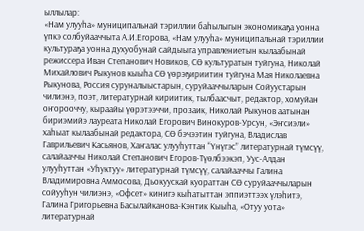ыллылар:
«Нам улууһа» муниципальнай тэриллии баһылыгын экономикаҕа уонна үпкэ солбуйааччыта А.И.Егорова, «Нам улууһа» муниципальнай тэриллии культураҕа уонна духуобунай сайдыыга управлениетын кылаабынай режиссера Иван Степанович Новиков, СӨ культуратын туйгуна, Николай Михайлович Рыкунов кыыһа СӨ үөрэҕириитин туйгуна Мая Николаевна Рыкунова, Россия суруналыыстарын, суруйааччыларын Сойуустарын чилиэнэ, поэт, литературнай кириитик, тылбаасчыт, редактор, хомуйан оҥорооччу, кыраайы үөрэтээччи, прозаик, Николай Рыкунов аатынан бириэмийэ лауреата Николай Егорович Винокуров-Урсун, «Эҥсиэли» хаһыат кылаабынай редактора, СӨ бэчээтин туйгуна, Владислав Гаврильевич Касьянов, Хаҥалас улууһуттан “Үнүгэс” литературнай түмсүү, салайааччы Николай Степанович Егоров-Түөлбээкэп, Уус-Алдан улууһуттан «Уһуктуу» литературнай түмсүү, салайааччы Галина Владимировна Аммосова, Дьокуускай куораттан СӨ суруйааччыларын сойууһун чилиэнэ, «Офсет» кинигэ кыһатыттан эппиэттээх үлэһитэ, Галина Григорьевна Басылайканова-Кэнтик Кыыһа, «Отуу уота» литературнай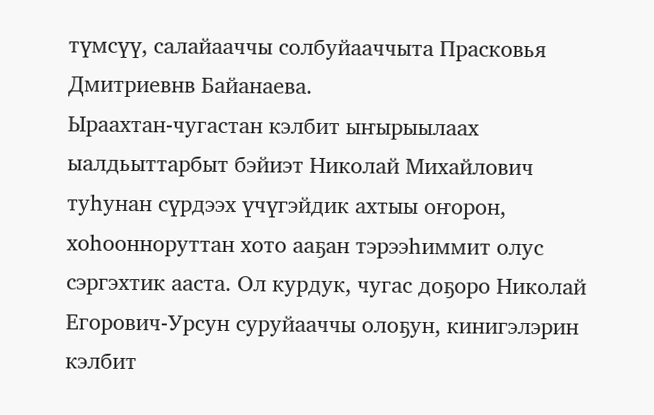түмсүү, салайааччы солбуйааччыта Прасковья Дмитриевнв Байанаева.
Ыраахтан-чугастан кэлбит ыҥырыылаах ыалдьыттарбыт бэйиэт Николай Михайлович туһунан сүрдээх үчүгэйдик ахтыы оҥорон, хоһоонноруттан хото ааҕан тэрээһиммит олус сэргэхтик ааста. Ол курдук, чугас доҕоро Николай Егорович-Урсун суруйааччы олоҕун, кинигэлэрин кэлбит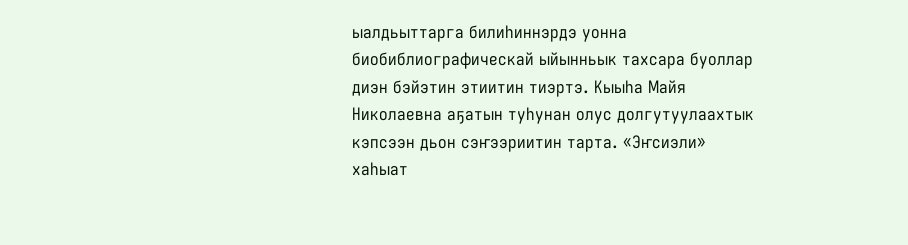ыалдьыттарга билиһиннэрдэ уонна биобиблиографическай ыйынньык тахсара буоллар диэн бэйэтин этиитин тиэртэ. Кыыһа Майя Николаевна аҕатын туһунан олус долгутуулаахтык кэпсээн дьон сэҥээриитин тарта. «Эҥсиэли» хаһыат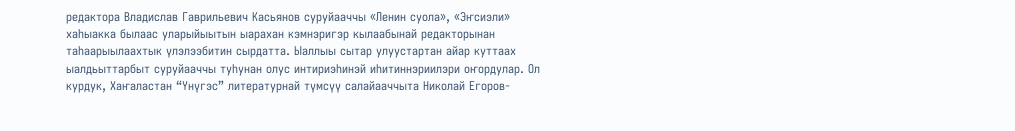редактора Владислав Гаврильевич Касьянов суруйааччы «Ленин суола», «Эҥсиэли» хаһыакка былаас уларыйыытын ыарахан кэмнэригэр кылаабынай редакторынан таһаарыылаахтык үлэлээбитин сырдатта. Ыаллыы сытар улуустартан айар куттаах ыалдьыттарбыт суруйааччы туһунан олус интириэһинэй иһитиннэриилэри оҥордулар. Ол курдук, Хаҥаластан “Үнүгэс” литературнай түмсүү салайааччыта Николай Егоров-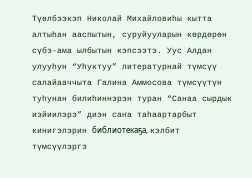Түөлбээкэп Николай Михайловиһы кытта алтыһан ааспытын, суруйууларын көрдөрөн сүбэ-ама ылбытын кэпсээтэ. Уус Алдан улууһун “Уһуктуу” литературнай түмсүү салайааччыта Галина Аммосова түмсүүтүн туһунан билиһиннэрэн туран “Санаа сырдык иэйиилэрэ” диэн саҥа таһаартарбыт кинигэлэрин библиотекаҕа, кэлбит түмсүүлэргэ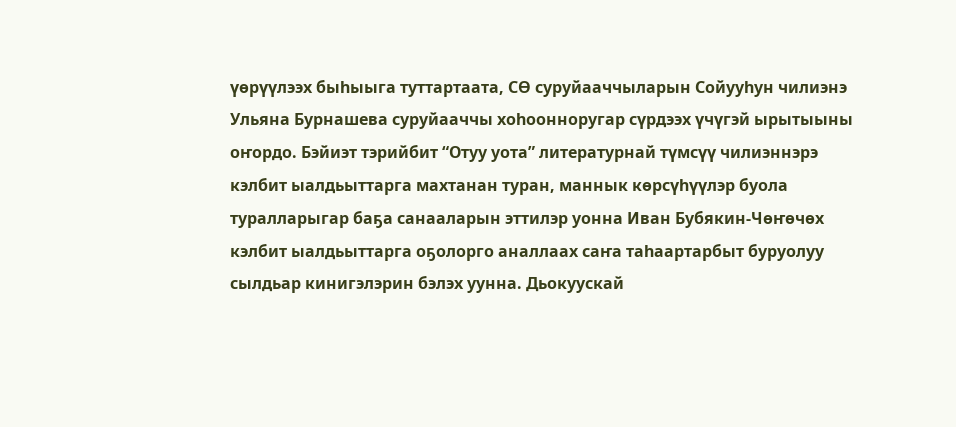үөрүүлээх быһыыга туттартаата, СӨ суруйааччыларын Сойууһун чилиэнэ Ульяна Бурнашева суруйааччы хоһоонноругар сүрдээх үчүгэй ырытыыны оҥордо. Бэйиэт тэрийбит “Отуу уота” литературнай түмсүү чилиэннэрэ кэлбит ыалдьыттарга махтанан туран, маннык көрсүһүүлэр буола туралларыгар баҕа санааларын эттилэр уонна Иван Бубякин-Чөҥөчөх кэлбит ыалдьыттарга оҕолорго аналлаах саҥа таһаартарбыт буруолуу сылдьар кинигэлэрин бэлэх уунна. Дьокуускай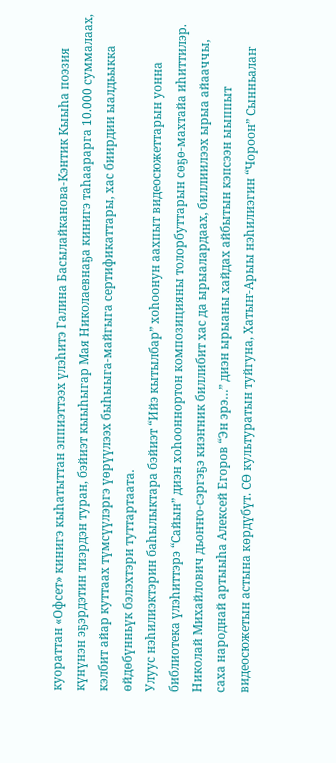куораттан «Офсет» кинигэ кыһатыттан эппиэттээх үлэһитэ Галина Басылайканова-Кэнтик Кыыһа поэзия күнүнэн эҕэрдэтин тиэрдэн туран, бэйиэт кыыһыгар Мая Николаевнаҕа кинигэ таһаарарга 10.000 суммалаах, кэлбит айар куттаах түмсүүлэргэ үөрүүлээх быһыыга-майгыга сертификаттары, хас биирдии ыалдьыкка өйдөбүнньүк бэлэхтэри туттартаата.
Улуус нэһилиэктэрин баһылыктара бэйиэт “Ийэ кытылбар” хоһоонун аахпыт видеосюжеттарын уонна библиотека үлэһиттэрэ “Сайын” диэн хоһооннортон композицияны толорбуттарын сөҕө-махтайа иһиттилэр.
Николай Михайлович дьоҥҥо-сэргэҕэ киэҥник биллибит хас да ырыалардаах, биллиилээх ырыа айааччы, саха народнай артыыһа Алексей Егоров “Эн эрэ…” диэн ырыаны хайдах айбытын кэпсээн ыыппыт видеосюжетын астына көрдүбүт. СӨ культуратын туйгуна, Хатыҥ-Арыы нэһилиэгин “Чороон” Сынньалаҥ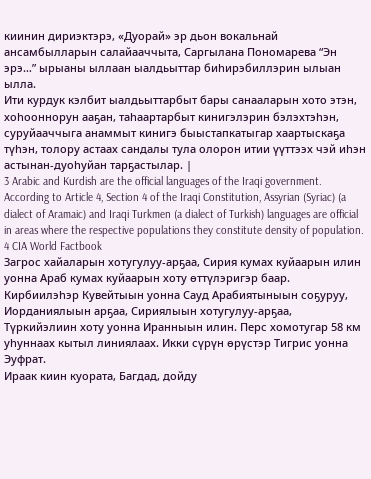киинин дириэктэрэ, «Дуорай» эр дьон вокальнай ансамбылларын салайааччыта, Саргылана Пономарева “Эн эрэ…” ырыаны ыллаан ыалдьыттар биһирэбиллэрин ылыан ылла.
Ити курдук кэлбит ыалдьыттарбыт бары санааларын хото этэн, хоһооннорун ааҕан, таһаартарбыт кинигэлэрин бэлэхтэһэн, суруйааччыга анаммыт кинигэ быыстапкатыгар хаартыскаҕа түһэн, толору астаах сандалы тула олорон итии үүттээх чэй иһэн астынан-дуоһуйан тарҕастылар. |
3 Arabic and Kurdish are the official languages of the Iraqi government. According to Article 4, Section 4 of the Iraqi Constitution, Assyrian (Syriac) (a dialect of Aramaic) and Iraqi Turkmen (a dialect of Turkish) languages are official in areas where the respective populations they constitute density of population.
4 CIA World Factbook
Загрос хайаларын хотугулуу-арҕаа, Сирия кумах куйаарын илин уонна Араб кумах куйаарын хоту өттүлэригэр баар. Кирбиилэhэр Кувейтыын уонна Сауд Арабиятыныын соҕуруу, Иорданиялыын арҕаа, Сириялыын хотугулуу-арҕаа, Түркийэлиин хоту уонна Иранныын илин. Перс хомотугар 58 км уhуннаах кытыл линиялаах. Икки сүрүн өрүстэр Тигрис уонна Эуфрат.
Ираак киин куората, Багдад, дойду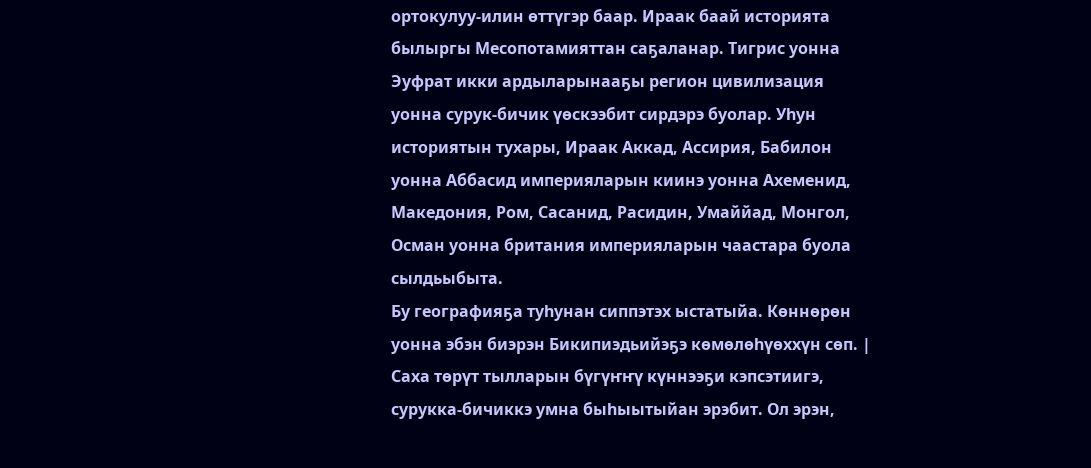ортокулуу-илин өттүгэр баар. Ираак баай историята былыргы Месопотамияттан саҕаланар. Тигрис уонна Эуфрат икки ардыларынааҕы регион цивилизация уонна сурук-бичик үөскээбит сирдэрэ буолар. Уhун историятын тухары, Ираак Аккад, Ассирия, Бабилон уонна Аббасид империяларын киинэ уонна Ахеменид, Македония, Ром, Сасанид, Расидин, Умаййад, Монгол, Осман уонна британия империяларын чаастара буола сылдьыбыта.
Бу географияҕа туһунан сиппэтэх ыстатыйа. Көннөрөн уонна эбэн биэрэн Бикипиэдьийэҕэ көмөлөһүөххүн сөп. |
Саха төрүт тылларын бүгүҥҥү күннээҕи кэпсэтиигэ, сурукка-бичиккэ умна быһыытыйан эрэбит. Ол эрэн,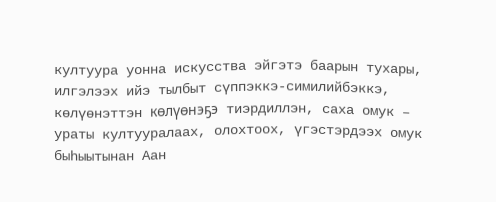култуура уонна искусства эйгэтэ баарын тухары, илгэлээх ийэ тылбыт сүппэккэ-симилийбэккэ, көлүөнэттэн көлүөнэҕэ тиэрдиллэн, саха омук – ураты култууралаах, олохтоох, үгэстэрдээх омук быһыытынан Аан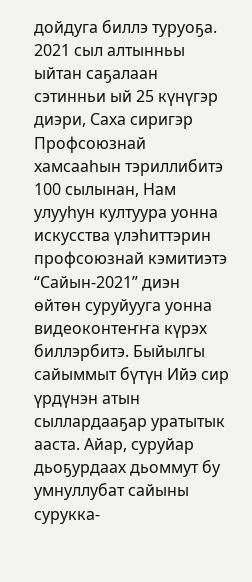дойдуга биллэ туруоҕа.
2021 сыл алтынньы ыйтан саҕалаан сэтинньи ый 25 күнүгэр диэри, Саха сиригэр Профсоюзнай хамсааһын тэриллибитэ 100 сылынан, Нам улууһун култуура уонна искусства үлэһиттэрин профсоюзнай кэмитиэтэ “Сайын-2021” диэн өйтөн суруйууга уонна видеоконтеҥҥа күрэх биллэрбитэ. Быйылгы сайыммыт бүтүн Ийэ сир үрдүнэн атын сыллардааҕар уратытык ааста. Айар, суруйар дьоҕурдаах дьоммут бу умнуллубат сайыны сурукка-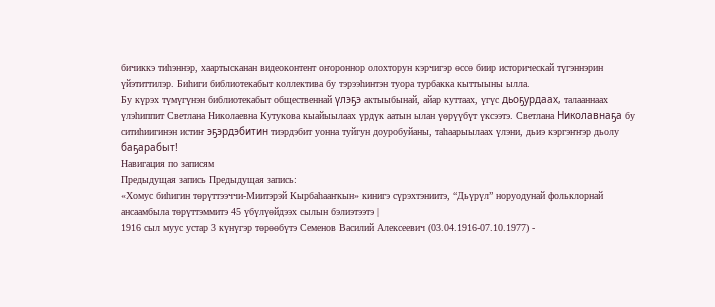бичиккэ тиһэннэр, хаартысканан видеоконтент оҥороннор олохторун кэрчигэр өссө биир историческай түгэннэрин үйэтиттилэр. Биһиги библиотекабыт коллектива бу тэрээһинтэн туора турбакка кыттыыны ылла.
Бу күрэх түмүгүнэн библиотекабыт общественнай үлэҕэ актыыбынай, айар куттаах, үгүс дьоҕурдаах, талааннаах үлэһиппит Светлана Николаевна Кутукова кыайыылаах үрдүк аатын ылан үөрүүбүт үксээтэ. Светлана Николавнаҕа бу ситиһиигинэн истиҥ эҕэрдэбитин тиэрдэбит уонна туйгун доуробуйаны, таһаарыылаах үлэни, дьиэ кэргэҥҥэр дьолу баҕарабыт!
Навигация по записям
Предыдущая запись Предыдущая запись:
«Хомус биһигин төрүттээччи-Миитэрэй Кырбаһааҥкын» кинигэ сүрэхтэниитэ, “Дьүрүл” норуодунай фольклорнай ансаамбыла төрүттэммитэ 45 үбүлүөйдээх сылын бэлиэтээтэ |
1916 сыл муус устар 3 күнүгэр төрөөбүтэ Семенов Василий Алексеевич (03.04.1916-07.10.1977) -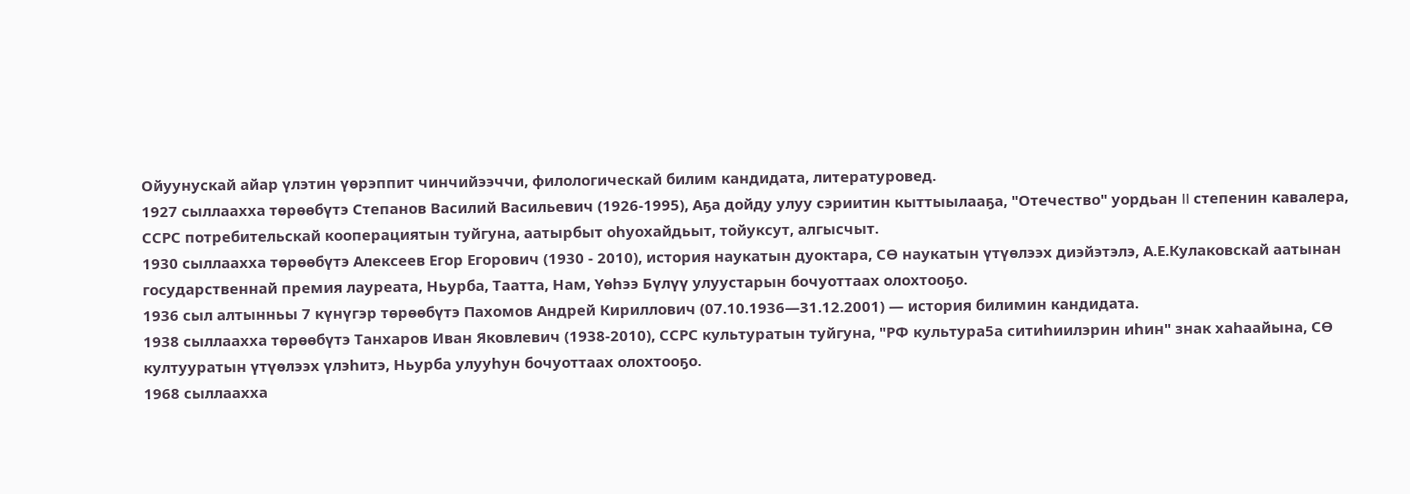Ойуунускай айар үлэтин үөрэппит чинчийээччи, филологическай билим кандидата, литературовед.
1927 сыллаахха төрөөбүтэ Cтепанов Василий Васильевич (1926-1995), Аҕа дойду улуу сэриитин кыттыылааҕа, "Отечество" уордьан II степенин кавалера, ССРС потребительскай кооперациятын туйгуна, аатырбыт оhуохайдьыт, тойуксут, алгысчыт.
1930 сыллаахха төрөөбүтэ Алексеев Егор Егорович (1930 - 2010), история наукатын дуоктара, СӨ наукатын үтүөлээх диэйэтэлэ, А.Е.Кулаковскай аатынан государственнай премия лауреата, Ньурба, Таатта, Нам, Үөhээ Бүлүү улуустарын бочуоттаах олохтооҕо.
1936 сыл алтынньы 7 күнүгэр төрөөбүтэ Пахомов Андрей Кириллович (07.10.1936—31.12.2001) — история билимин кандидата.
1938 сыллаахха төрөөбүтэ Танхаров Иван Яковлевич (1938-2010), ССРС культуратын туйгуна, "РФ культура5а ситиhиилэрин иhин" знак хаhаайына, СӨ култууратын үтүөлээх үлэhитэ, Ньурба улууhун бочуоттаах олохтооҕо.
1968 сыллаахха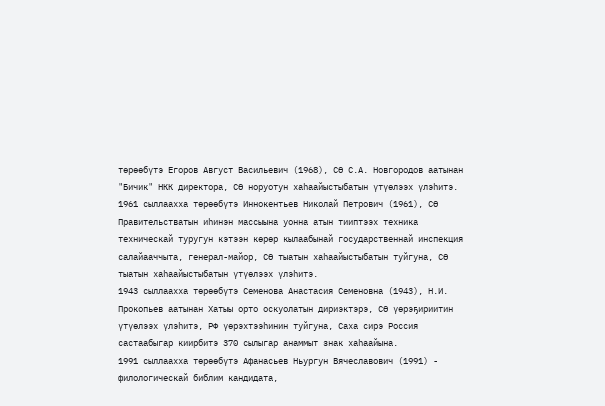төрөөбүтэ Егоров Август Васильевич (1968), СӨ С.А. Новгородов аатынан "Бичик" НКК директора, СӨ норуотун хаhаайыстыбатын үтүөлээх үлэhитэ.
1961 сыллаахха төрөөбүтэ Иннокентьев Николай Петрович (1961), СӨ Правительстватын иhинэн массыына уонна атын тииптээх техника техническай туругун кэтээн көрөр кылаабынай государственнай инспекция салайааччыта, генерал-майор, СӨ тыатын хаhаайыстыбатын туйгуна, СӨ тыатын хаhаайыстыбатын үтүөлээх үлэhитэ.
1943 сыллаахха төрөөбүтэ Cеменова Анастасия Семеновна (1943), Н.И. Прокопьев аатынан Хатыы орто оскуолатын дириэктэрэ, СӨ үөрэҕириитин үтүөлээх үлэhитэ, РФ үөрэхтээhинин туйгуна, Саха сирэ Россия састаабыгар киирбитэ 370 сылыгар анаммыт знак хаhаайына.
1991 сыллаахха төрөөбүтэ Афанасьев Ньургун Вячеславович (1991) - филологическай библим кандидата,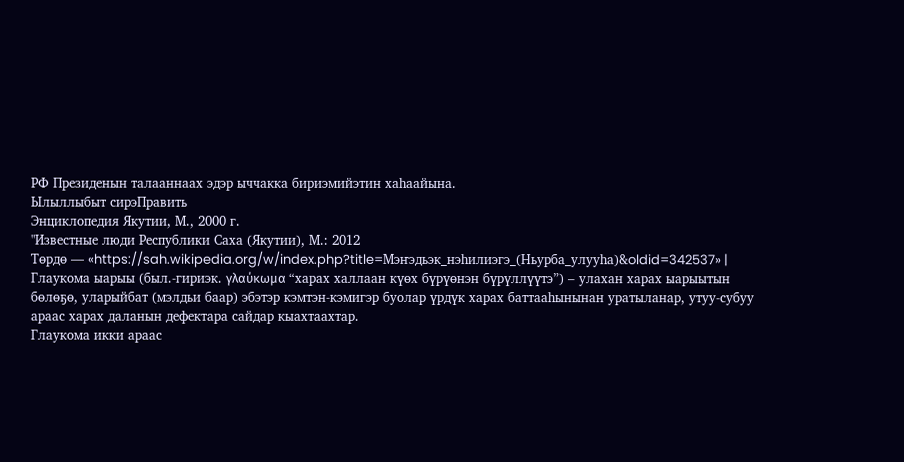РФ Президенын талааннаах эдэр ыччакка бириэмийэтин хаhаайына.
Ылыллыбыт сирэПравить
Энциклопедия Якутии, М., 2000 г.
"Известные люди Республики Саха (Якутии), М.: 2012
Төрдө — «https://sah.wikipedia.org/w/index.php?title=Мэҥэдьэк_нэһилиэгэ_(Ньурба_улууһа)&oldid=342537» |
Глаукома ыарыы (был.-гириэк. γλαύκωμα “харах халлаан күөх бүрүөнэн бүрүллүүтэ”) – улахан харах ыарыытын бөлөҕө, уларыйбат (мэлдьи баар) эбэтэр кэмтэн-кэмигэр буолар үрдүк харах баттааһынынан уратыланар, утуу-субуу араас харах даланын дефектара сайдар кыахтаахтар.
Глаукома икки араас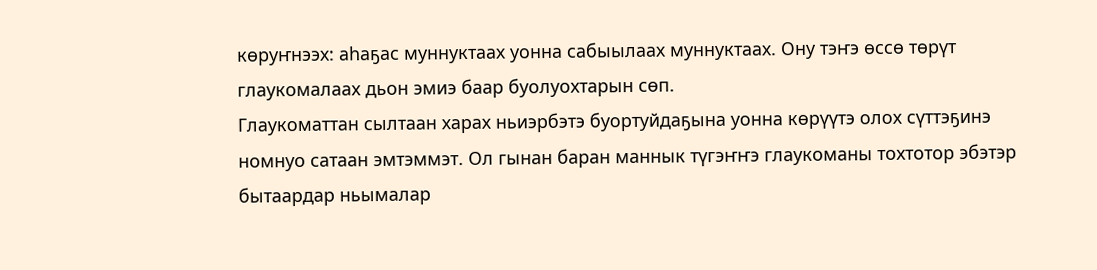көруҥнээх: аһаҕас муннуктаах уонна сабыылаах муннуктаах. Ону тэҥэ өссө төрүт глаукомалаах дьон эмиэ баар буолуохтарын сөп.
Глаукоматтан сылтаан харах ньиэрбэтэ буортуйдаҕына уонна көрүүтэ олох сүттэҕинэ номнуо сатаан эмтэммэт. Ол гынан баран маннык түгэҥҥэ глаукоманы тохтотор эбэтэр бытаардар ньымалар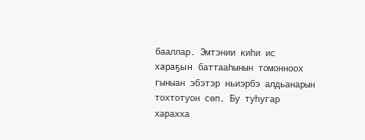бааллар. Эмтэнии киһи ис хараҕын баттааһынын томонноох гыныан эбэтэр ньиэрбэ алдьанарын тохтотуон сөп. Бу туһугар харахха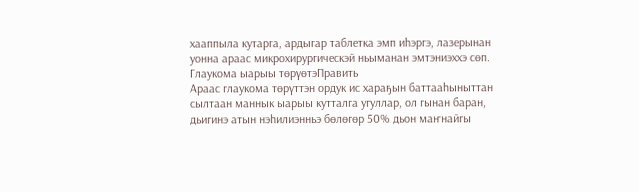хааппыла кутарга, ардыгар таблетка эмп иһэргэ, лазерынан уонна араас микрохирургическэй ньыманан эмтэниэххэ сөп.
Глаукома ыарыы төрүөтэПравить
Араас глаукома төрүттэн ордук ис хараҕын баттааһыныттан сылтаан маннык ыарыы кутталга угуллар, ол гынан баран, дьигинэ атын нэһилиэнньэ бөлөгөр 50% дьон маҥнайгы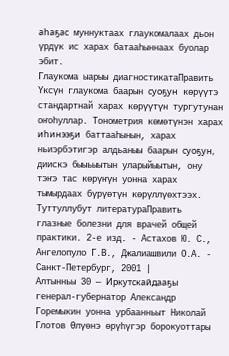аһаҕас муннуктаах глаукомалаах дьон үрдүк ис харах батааһыннаах буолар эбит.
Глаукома ыарыы диагностикатаПравить
Үксүн глаукома баарын суоҕун көрүүтэ стандартнай харах көрүүтүн тургутунан оҥоһуллар. Тонометрия көмөтүнэн харах иһинээҕи баттааһынын, харах ньиэрбэтигэр алдьаныы баарын суоҕун, диискэ быыьыытын уларыйыытын, ону тэҥэ тас көрүҥүн уонна харах тымырдаах бүрүөтүн көрүллүөхтээх.
Туттуллубут литератураПравить
глазные болезни для врачей общей практики. 2-е изд. - Астахов Ю. С., Ангелопуло Г.В., Джалиашвили О.А. - Санкт-Петербург, 2001 |
Алтынньы 30 — Иркутскайдааҕы генерал-губернатор Александр Горемыкин уонна урбаанньыт Николай Глотов Өлүөнэ өрүһүгэр борокуоттары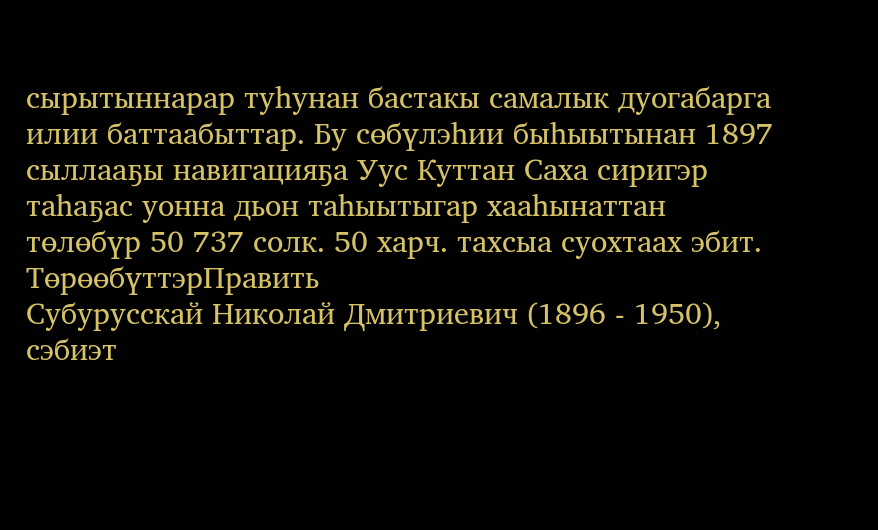сырытыннарар туһунан бастакы самалык дуогабарга илии баттаабыттар. Бу сөбүлэһии быһыытынан 1897 сыллааҕы навигацияҕа Уус Куттан Саха сиригэр таһаҕас уонна дьон таһыытыгар хааһынаттан төлөбүр 50 737 солк. 50 харч. тахсыа суохтаах эбит.
ТөрөөбүттэрПравить
Субурусскай Николай Дмитриевич (1896 - 1950), сэбиэт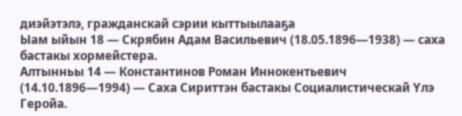диэйэтэлэ, гражданскай сэрии кыттыылааҕа
Ыам ыйын 18 — Скрябин Адам Васильевич (18.05.1896—1938) — саха бастакы хормейстера.
Алтынньы 14 — Константинов Роман Иннокентьевич (14.10.1896—1994) — Саха Сириттэн бастакы Социалистическай Үлэ Геройа.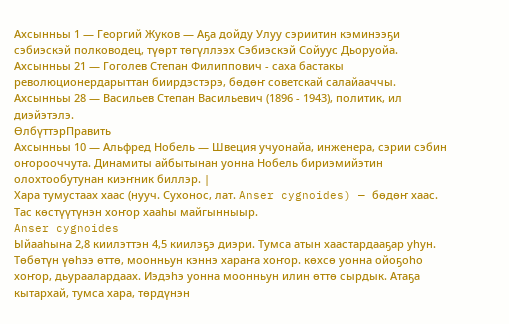Ахсынньы 1 — Георгий Жуков — Аҕа дойду Улуу сэриитин кэминээҕи сэбиэскэй полководец, түөрт төгүллээх Сэбиэскэй Сойуус Дьоруойа.
Ахсынньы 21 — Гоголев Степан Филиппович - саха бастакы революционердарыттан биирдэстэрэ, бөдөҥ советскай салайааччы.
Ахсынньы 28 — Васильев Степан Васильевич (1896 - 1943), политик, ил диэйэтэлэ.
ӨлбүттэрПравить
Ахсынньы 10 — Альфред Нобель — Швеция учуонайа, инженера, сэрии сэбин оҥорооччута. Динамиты айбытынан уонна Нобель бириэмийэтин олохтообутунан киэҥник биллэр. |
Хара тумустаах хаас (нууч. Сухонос, лат. Anser cygnoides) — бөдөҥ хаас. Тас көстүүтүнэн хоҥор хааһы майгынныыр.
Anser cygnoides
Ыйааһына 2,8 киилэттэн 4,5 киилэҕэ диэри. Тумса атын хаастардааҕар уһун. Төбөтүн үөһээ өттө, моонньун кэннэ хараҥа хоҥор. көхсө уонна ойоҕоһо хоҥор, дьураалардаах. Иэдэһэ уонна моонньун илин өттө сырдык. Атаҕа кытархай, тумса хара, төрдүнэн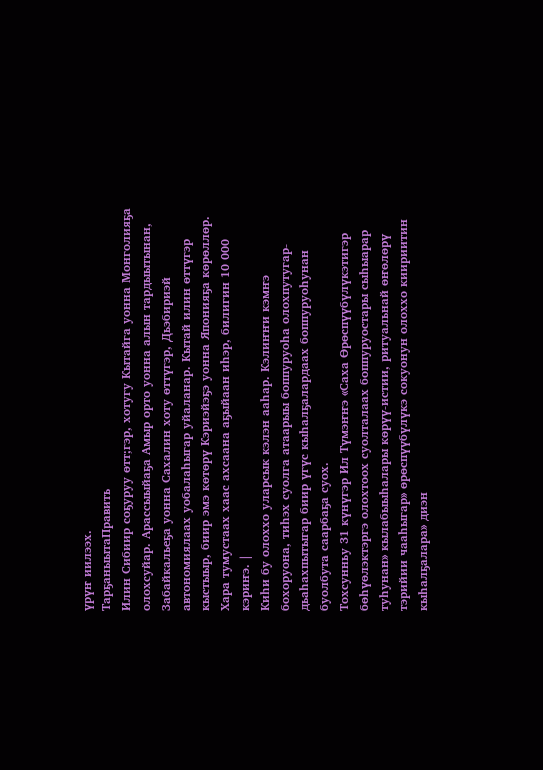үрүҥ иилээх.
ТарҕаныытаПравить
Илин Сибиир соҕуруу өтт;гэр, хотугу Кытайга уонна Монголияҕа олохсуйар. Арассыыйаҕа Амыр орто уонна алын тардыытынан, Забайкальеҕа уонна Сахалин хоту өттүгэр, Дьэбириэй автономиялаах уобалаһыгар уйаланар. Кытай илин өттүгэр кыстыыр, биир эмэ көтөрү Кэриэйэҕэ уонна Японияҕа көрөллөр. Хара тумустаах хаас ахсаана аҕыйаан иһэр, билигин 10 000 кэриҥэ. |
Киһи бу олоххо уларсык кэлэн ааһар. Кэлиҥҥи кэмҥэ бохоруона, тиһэх суолга атаарыы боппуруоһа олохпутугар-дьаһахпытыгар биир үгүс кыһалҕалардаах боппуруоһунан буолбута саарбаҕа суох.
Тохсунньу 31 күнүгэр Ил Түмэҥҥэ «Саха Өрөспүүбүлүкэтигэр бөһүөлэктэргэ олохтоох суолталаах боппуруостары сыһыарар туһунан» кылабыыһалары көрүү-истии, ритуальнай өҥөлөрү тэрийии чааһыгар» өрөспүүбүлүкэ сокуонун олоххо киириитин кыһалҕалара» диэн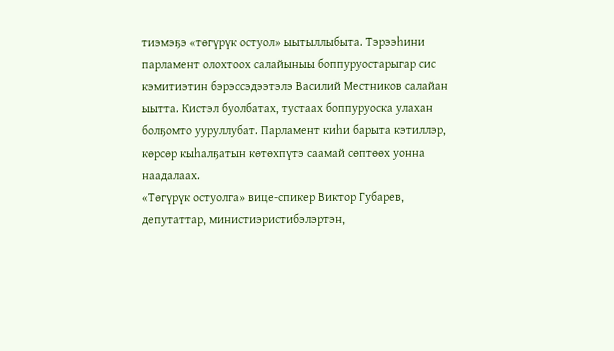тиэмэҕэ «төгүрүк остуол» ыытыллыбыта. Тэрээһини парламент олохтоох салайыныы боппуруостарыгар сис кэмитиэтин бэрэссэдээтэлэ Василий Местников салайан ыытта. Кистэл буолбатах, тустаах боппуруоска улахан болҕомто ууруллубат. Парламент киһи барыта кэтиллэр, көрсөр кыһалҕатын көтөхпүтэ саамай сөптөөх уонна наадалаах.
«Төгүрүк остуолга» вице-спикер Виктор Губарев, депутаттар, министиэристибэлэртэн,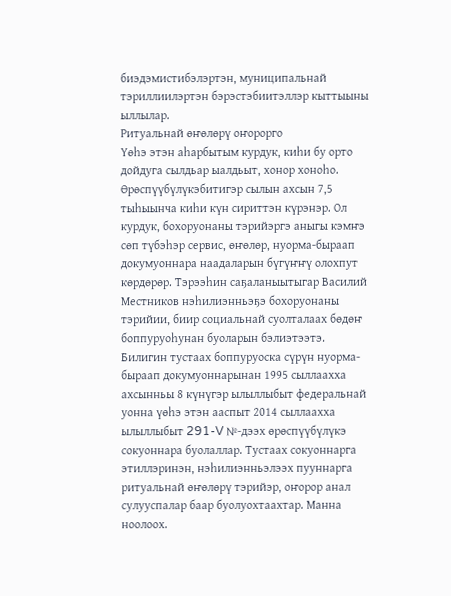биэдэмистибэлэртэн, муниципальнай тэриллиилэртэн бэрэстэбиитэллэр кыттыыны ыллылар.
Ритуальнай өҥөлөрү оҥорорго
Үөһэ этэн аһарбытым курдук, киһи бу орто дойдуга сылдьар ыалдьыт, хонор хоноһо. Өрөспүүбүлүкэбитигэр сылын ахсын 7,5 тыһыынча киһи күн сириттэн күрэнэр. Ол курдук, бохоруонаны тэрийэргэ аныгы кэмҥэ сөп түбэһэр сервис, өҥөлөр, нуорма-быраап докумуоннара наадаларын бүгүҥҥү олохпут көрдөрөр. Тэрээһин саҕаланыытыгар Василий Местников нэһилиэнньэҕэ бохоруонаны тэрийии, биир социальнай суолталаах бөдөҥ боппуруоһунан буоларын бэлиэтээтэ.
Билигин тустаах боппуруоска сүрүн нуорма-быраап докумуоннарынан 1995 сыллаахха ахсынньы 8 күнүгэр ылыллыбыт федеральнай уонна үөһэ этэн ааспыт 2014 сыллаахха ылыллыбыт 291-V №-дээх өрөспүүбүлүкэ сокуоннара буолаллар. Тустаах сокуоннарга этиллэринэн, нэһилиэнньэлээх пууннарга ритуальнай өҥөлөрү тэрийэр, оҥорор анал сулууспалар баар буолуохтаахтар. Манна ноолоох.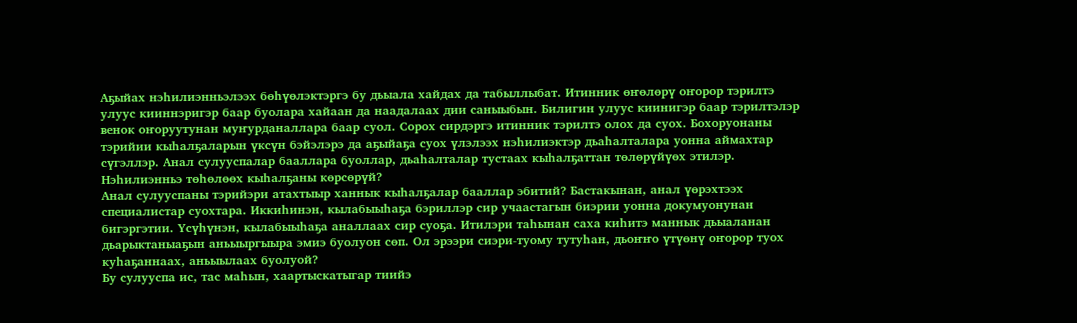Аҕыйах нэһилиэнньэлээх бөһүөлэктэргэ бу дьыала хайдах да табыллыбат. Итинник өҥөлөрү оҥорор тэрилтэ улуус кииннэригэр баар буолара хайаан да наадалаах дии саныыбын. Билигин улуус киинигэр баар тэрилтэлэр венок оҥоруутунан муҥурданаллара баар суол. Сорох сирдэргэ итинник тэрилтэ олох да суох. Бохоруонаны тэрийии кыһалҕаларын үксүн бэйэлэрэ да аҕыйаҕа суох үлэлээх нэһилиэктэр дьаһалталара уонна аймахтар сүгэллэр. Анал сулууспалар бааллара буоллар, дьаһалталар тустаах кыһалҕаттан төлөрүйүөх этилэр.
Нэһилиэнньэ төһөлөөх кыһалҕаны көрсөрүй?
Анал сулууспаны тэрийэри атахтыыр ханнык кыһалҕалар бааллар эбитий? Бастакынан, анал үөрэхтээх специалистар суохтара. Иккиһинэн, кылабыыһаҕа бэриллэр сир учаастагын биэрии уонна докумуонунан бигэргэтии. Үсүһүнэн, кылабыыһаҕа аналлаах сир суоҕа. Итилэри таһынан саха киһитэ маннык дьыаланан дьарыктаныаҕын аньыыргыыра эмиэ буолуон сөп. Ол эрээри сиэри-туому тутуһан, дьоҥҥо үтүөнү оҥорор туох куһаҕаннаах, аньыылаах буолуой?
Бу сулууспа ис, тас маһын, хаартыскатыгар тиийэ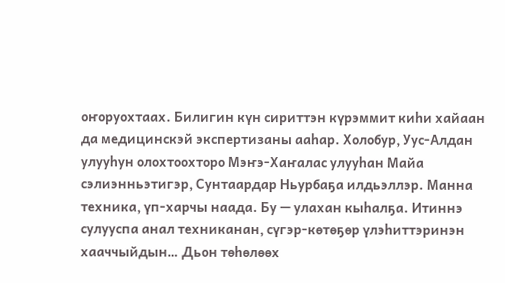оҥоруохтаах. Билигин күн сириттэн күрэммит киһи хайаан да медицинскэй экспертизаны ааһар. Холобур, Уус-Алдан улууһун олохтоохторо Мэҥэ-Хаҥалас улууһан Майа сэлиэнньэтигэр, Сунтаардар Ньурбаҕа илдьэллэр. Манна техника, үп-харчы наада. Бу — улахан кыһалҕа. Итиннэ сулууспа анал техниканан, сүгэр-көтөҕөр үлэһиттэринэн хааччыйдын… Дьон төһөлөөх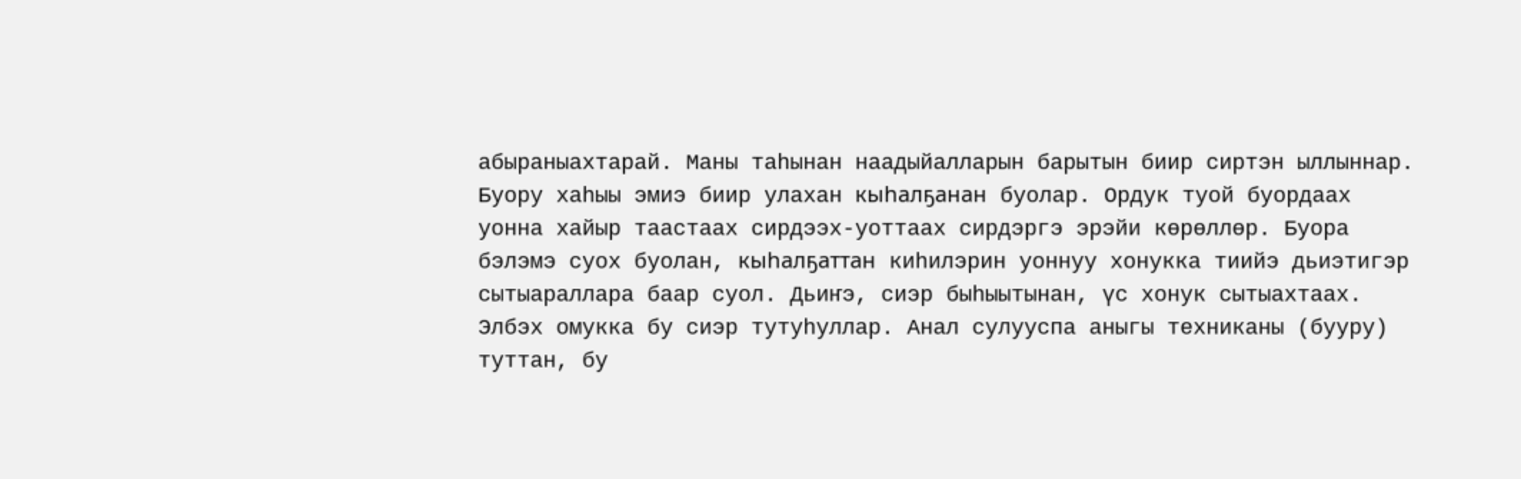абыраныахтарай. Маны таһынан наадыйалларын барытын биир сиртэн ыллыннар.
Буору хаһыы эмиэ биир улахан кыһалҕанан буолар. Ордук туой буордаах уонна хайыр таастаах сирдээх-уоттаах сирдэргэ эрэйи көрөллөр. Буора бэлэмэ суох буолан, кыһалҕаттан киһилэрин уоннуу хонукка тиийэ дьиэтигэр сытыараллара баар суол. Дьиҥэ, сиэр быһыытынан, үс хонук сытыахтаах. Элбэх омукка бу сиэр тутуһуллар. Анал сулууспа аныгы техниканы (бууру) туттан, бу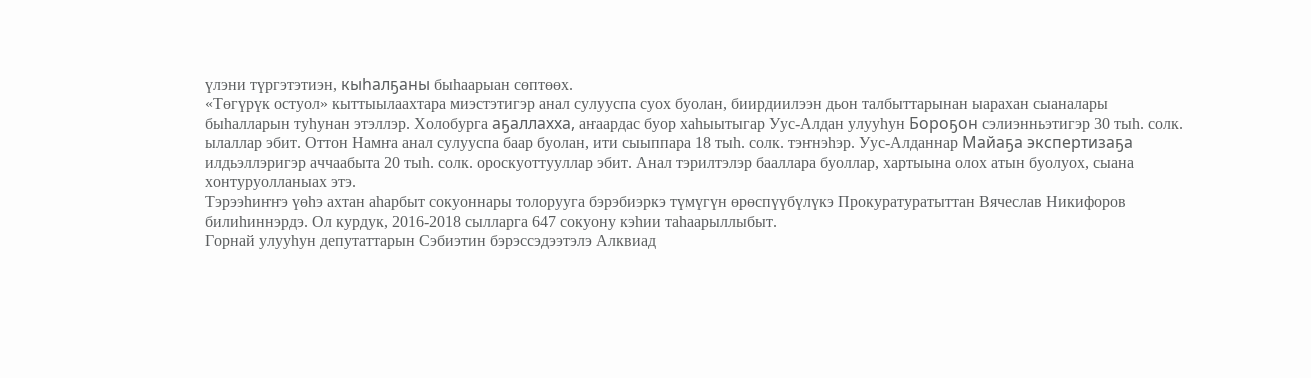үлэни түргэтэтиэн, кыһалҕаны быһаарыан сөптөөх.
«Төгүрүк остуол» кыттыылаахтара миэстэтигэр анал сулууспа суох буолан, биирдиилээн дьон талбыттарынан ыарахан сыаналары быһалларын туһунан этэллэр. Холобурга аҕаллахха, аҥаардас буор хаһыытыгар Уус-Алдан улууһун Бороҕон сэлиэнньэтигэр 30 тыһ. солк. ылаллар эбит. Оттон Намҥа анал сулууспа баар буолан, ити сыыппара 18 тыһ. солк. тэҥнэһэр. Уус-Алданнар Майаҕа экспертизаҕа илдьэллэригэр аччаабыта 20 тыһ. солк. ороскуоттууллар эбит. Анал тэрилтэлэр бааллара буоллар, хартыына олох атын буолуох, сыана хонтуруолланыах этэ.
Тэрээһиҥҥэ үөһэ ахтан аһарбыт сокуоннары толорууга бэрэбиэркэ түмүгүн өрөспүүбүлүкэ Прокуратуратыттан Вячеслав Никифоров билиһиннэрдэ. Ол курдук, 2016-2018 сылларга 647 сокуону кэһии таһаарыллыбыт.
Горнай улууһун депутаттарын Сэбиэтин бэрэссэдээтэлэ Алквиад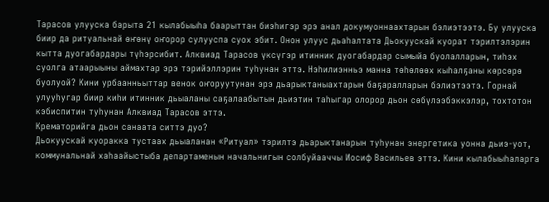Тарасов улууска барыта 21 кылабыыһа баарыттан биэһигэр эрэ анал докумуоннаахтарын бэлиэтээтэ. Бу улууска биир да ритуальнай өҥөнү оҥорор сулууспа суох эбит. Онон улуус дьаһалтата Дьокуускай куорат тэрилтэлэрин кытта дуогабардары түһэрсибит. Алквиад Тарасов үксүгэр итинник дуогабардар сымыйа буолалларын, тиһэх суолга атаарыыны аймахтар эрэ тэрийэллэрин туһунан эттэ. Нэһилиэнньэ манна төһөлөөх кыһалҕаны көрсөрө буолуой? Кини урбаанньыттар венок оҥоруутунан эрэ дьарыктаныахтарын баҕаралларын бэлиэтээтэ. Горнай улууһугар биир киһи итинник дьыаланы саҕалаабытын дьиэтин таһыгар олорор дьон сөбүлээбэккэлэр, тохтотон кэбиспитин туһунан Алквиад Тарасов эттэ.
Крематорийга дьон санаата ситтэ дуо?
Дьокуускай куоракка тустаах дьыаланан «Ритуал» тэрилтэ дьарыктанарын туһунан энергетика уонна дьиэ-уот, коммунальнай хаһаайыстыба департаменын начальнигын солбуйааччы Иосиф Васильев эттэ. Кини кылабыыһаларга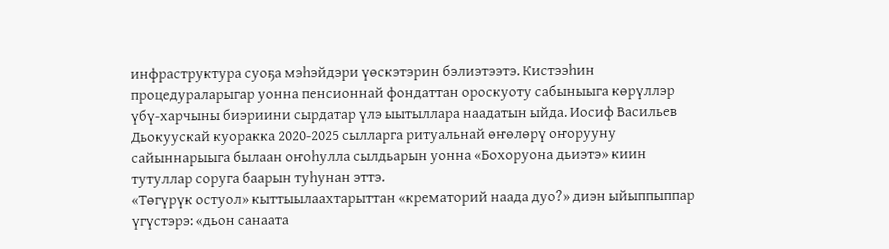инфраструктура суоҕа мэһэйдэри үөскэтэрин бэлиэтээтэ. Кистээһин процедураларыгар уонна пенсионнай фондаттан ороскуоту сабыныыга көрүллэр үбү-харчыны биэриини сырдатар үлэ ыытыллара наадатын ыйда. Иосиф Васильев Дьокуускай куоракка 2020-2025 сылларга ритуальнай өҥөлөрү оҥорууну сайыннарыыга былаан оҥоһулла сылдьарын уонна «Бохоруона дьиэтэ» киин тутуллар соруга баарын туһунан эттэ.
«Төгүрүк остуол» кыттыылаахтарыттан «крематорий наада дуо?» диэн ыйыппыппар үгүстэрэ: «дьон санаата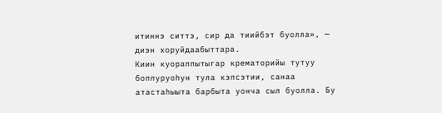итиннэ ситтэ, сир да тиийбэт буолла», — диэн хоруйдаабыттара.
Киин куораппытыгар крематорийы тутуу боппуруоһун тула кэпсэтии, санаа атастаһыыта барбыта уонча сыл буолла. Бу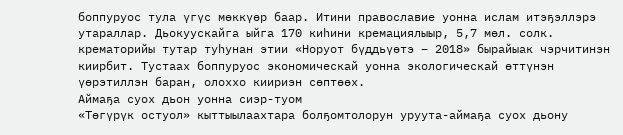боппуруос тула үгүс мөккүөр баар. Итини православие уонна ислам итэҕэллэрэ утараллар. Дьокуускайга ыйга 170 киһини кремациялыыр, 5,7 мөл. солк. крематорийы тутар туһунан этии «Норуот бүддьүөтэ – 2018» бырайыак чэрчитинэн киирбит. Тустаах боппуруос экономическай уонна экологическай өттүнэн үөрэтиллэн баран, олоххо киириэн сөптөөх.
Аймаҕа суох дьон уонна сиэр-туом
«Төгүрүк остуол» кыттыылаахтара болҕомтолорун уруута-аймаҕа суох дьону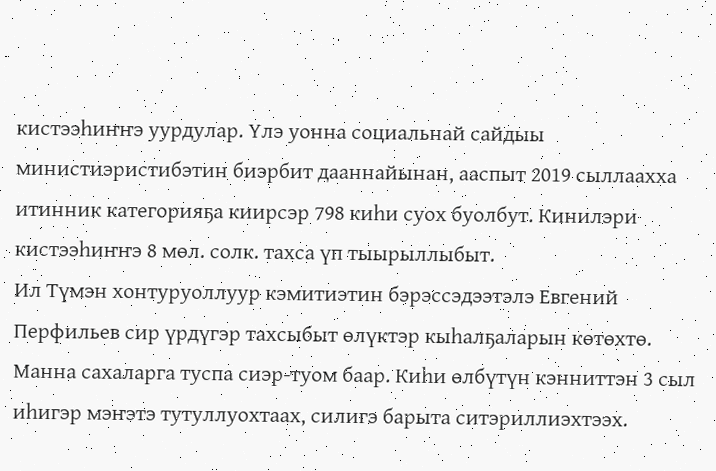кистээһиҥҥэ уурдулар. Үлэ уонна социальнай сайдыы министиэристибэтин биэрбит дааннайынан, ааспыт 2019 сыллаахха итинник категорияҕа киирсэр 798 киһи суох буолбут. Кинилэри кистээһиҥҥэ 8 мөл. солк. тахса үп тыырыллыбыт.
Ил Түмэн хонтуруоллуур кэмитиэтин бэрэссэдээтэлэ Евгений Перфильев сир үрдүгэр тахсыбыт өлүктэр кыһалҕаларын көтөхтө. Манна сахаларга туспа сиэр-туом баар. Киһи өлбүтүн кэнниттэн 3 сыл иһигэр мэҥэтэ тутуллуохтаах, силигэ барыта ситэриллиэхтээх.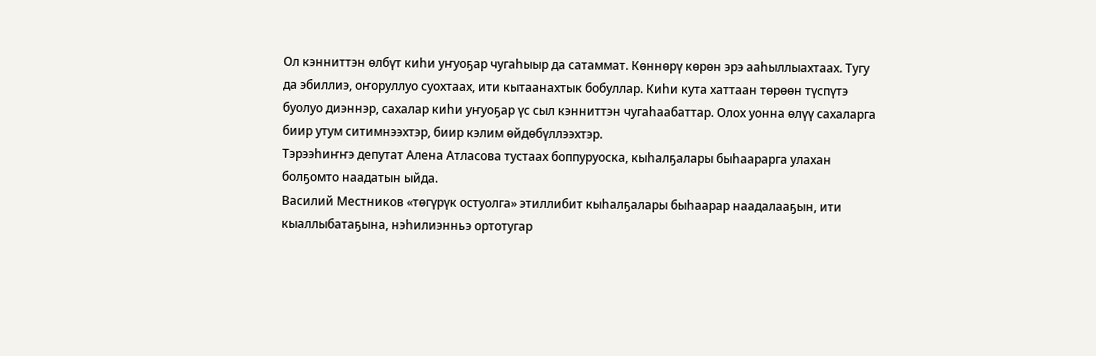Ол кэнниттэн өлбүт киһи уҥуоҕар чугаһыыр да сатаммат. Көннөрү көрөн эрэ ааһыллыахтаах. Тугу да эбиллиэ, оҥоруллуо суохтаах, ити кытаанахтык бобуллар. Киһи кута хаттаан төрөөн түспүтэ буолуо диэннэр, сахалар киһи уҥуоҕар үс сыл кэнниттэн чугаһаабаттар. Олох уонна өлүү сахаларга биир утум ситимнээхтэр, биир кэлим өйдөбүллээхтэр.
Тэрээһиҥҥэ депутат Алена Атласова тустаах боппуруоска, кыһалҕалары быһаарарга улахан болҕомто наадатын ыйда.
Василий Местников «төгүрүк остуолга» этиллибит кыһалҕалары быһаарар наадалааҕын, ити кыаллыбатаҕына, нэһилиэнньэ ортотугар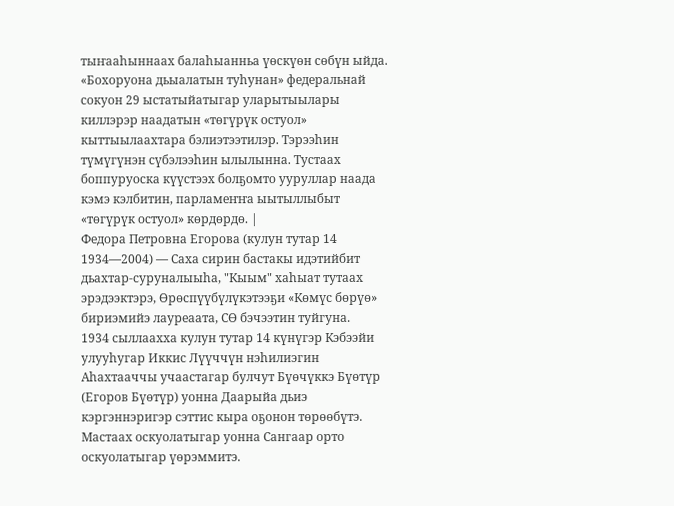тыҥааһыннаах балаһыанньа үөскүөн сөбүн ыйда. «Бохоруона дьыалатын туһунан» федеральнай сокуон 29 ыстатыйатыгар уларытыылары киллэрэр наадатын «төгүрүк остуол» кыттыылаахтара бэлиэтээтилэр. Тэрээһин түмүгүнэн сүбэлээһин ылылынна. Тустаах боппуруоска күүстээх болҕомто ууруллар наада кэмэ кэлбитин, парламеҥҥа ыытыллыбыт «төгүрүк остуол» көрдөрдө. |
Федора Петровна Егорова (кулун тутар 14 1934—2004) — Саха сирин бастакы идэтийбит дьахтар-суруналыыһа, "Кыым" хаһыат тутаах эрэдээктэрэ, Өрөспүүбүлүкэтээҕи «Көмүс бөрүө» бириэмийэ лауреаата, СӨ бэчээтин туйгуна.
1934 сыллаахха кулун тутар 14 күнүгэр Кэбээйи улууһугар Иккис Лүүччүн нэһилиэгин Аһахтааччы учаастагар булчут Бүөчүккэ Бүөтүр (Егоров Бүөтүр) уонна Даарыйа дьиэ кэргэннэригэр сэттис кыра оҕонон төрөөбүтэ.
Мастаах оскуолатыгар уонна Сангаар орто оскуолатыгар үөрэммитэ.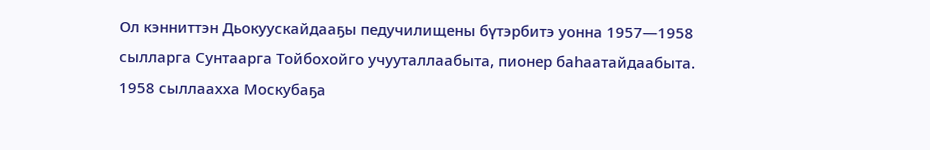Ол кэнниттэн Дьокуускайдааҕы педучилищены бүтэрбитэ уонна 1957—1958 сылларга Сунтаарга Тойбохойго учууталлаабыта, пионер баһаатайдаабыта.
1958 сыллаахха Москубаҕа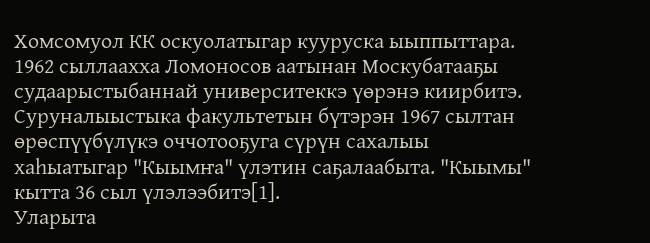Хомсомуол КК оскуолатыгар кууруска ыыппыттара.
1962 сыллаахха Ломоносов аатынан Москубатааҕы судаарыстыбаннай университеккэ үөрэнэ киирбитэ. Суруналыыстыка факультетын бүтэрэн 1967 сылтан өрөспүүбүлүкэ оччотооҕуга сүрүн сахалыы хаһыатыгар "Кыымҥа" үлэтин саҕалаабыта. "Кыымы" кытта 36 сыл үлэлээбитэ[1].
Уларыта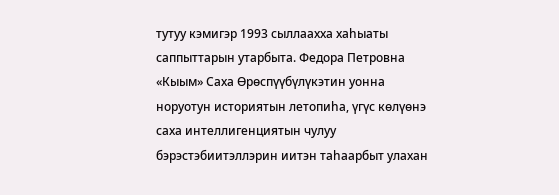тутуу кэмигэр 1993 сыллаахха хаһыаты саппыттарын утарбыта. Федора Петровна «Кыым» Саха Өрөспүүбүлүкэтин уонна норуотун историятын летопиһа, үгүс көлүөнэ саха интеллигенциятын чулуу бэрэстэбиитэллэрин иитэн таһаарбыт улахан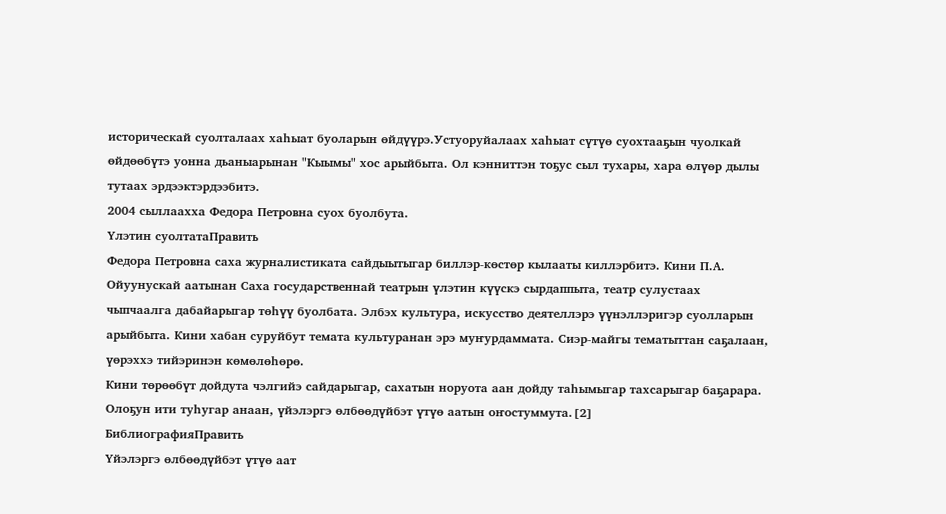историческай суолталаах хаһыат буоларын өйдүүрэ.Устуоруйалаах хаһыат сүтүө суохтааҕын чуолкай өйдөөбүтэ уонна дьаныарынан "Кыымы" хос арыйбыта. Ол кэнниттэн тоҕус сыл тухары, хара өлүөр дылы тутаах эрдээктэрдээбитэ.
2004 сыллаахха Федора Петровна суох буолбута.
Үлэтин суолтатаПравить
Федора Петровна саха журналистиката сайдыытыгар биллэр-көстөр кылааты киллэрбитэ. Кини П.А. Ойуунускай аатынан Саха государственнай театрын үлэтин күүскэ сырдаппыта, театр сулустаах чыпчаалга дабайарыгар төһүү буолбата. Элбэх культура, искусство деятеллэрэ үүнэллэригэр суолларын арыйбыта. Кини хабан суруйбут темата культуранан эрэ муҥурдаммата. Сиэр-майгы тематыттан саҕалаан, үөрэххэ тийэринэн көмөлөһөрө.
Кини төрөөбүт дойдута чэлгийэ сайдарыгар, сахатын норуота аан дойду таһымыгар тахсарыгар баҕарара. Олоҕун ити туһугар анаан, үйэлэргэ өлбөөдүйбэт үтүө аатын оҥостуммута.[2]
БиблиографияПравить
Үйэлэргэ өлбөөдүйбэт үтүө аат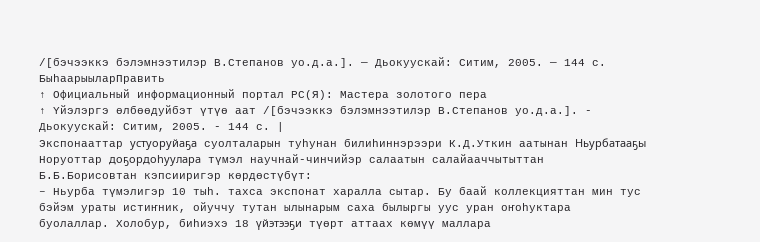/[бэчээккэ бэлэмнээтилэр В.Степанов уо.д.а.]. — Дьокуускай: Ситим, 2005. — 144 с.
БыһаарыыларПравить
↑ Официальный информационный портал РС(Я): Мастера золотого пера
↑ Үйэлэргэ өлбөөдуйбэт үтүө аат /[бэчээккэ бэлэмнээтилэр В.Степанов уо.д.а.]. - Дьокуускай: Ситим, 2005. - 144 с. |
Экспонааттар устуоруйаҕа суолталарын туһунан билиһиннэрээри К.Д.Уткин аатынан Ньурбатааҕы Норуоттар доҕордоһуулара түмэл научнай-чинчийэр салаатын салайааччытыттан Б.Б.Борисовтан кэпсииригэр көрдөстүбүт:
– Ньурба түмэлигэр 10 тыһ. тахса экспонат харалла сытар. Бу баай коллекцияттан мин тус бэйэм ураты истиҥник, ойуччу тутан ылынарым саха былыргы уус уран оҥоһуктара буолаллар. Холобур, биһиэхэ 18 үйэтээҕи түөрт аттаах көмүү маллара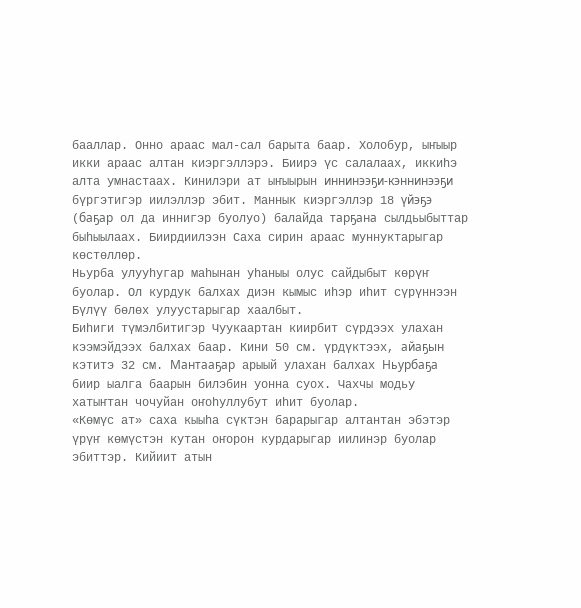бааллар. Онно араас мал-сал барыта баар. Холобур, ыҥыыр икки араас алтан киэргэллэрэ. Биирэ үс салалаах, иккиһэ алта умнастаах. Кинилэри ат ыҥыырын иннинээҕи-кэннинээҕи бүргэтигэр иилэллэр эбит. Маннык киэргэллэр 18 үйэҕэ (баҕар ол да иннигэр буолуо) балайда тарҕана сылдьыбыттар быһыылаах. Биирдиилээн Саха сирин араас муннуктарыгар көстөллөр.
Ньурба улууһугар маһынан уһаныы олус сайдыбыт көрүҥ буолар. Ол курдук балхах диэн кымыс иһэр иһит сүрүннээн Бүлүү бөлөх улуустарыгар хаалбыт.
Биһиги түмэлбитигэр Чуукаартан киирбит сүрдээх улахан кээмэйдээх балхах баар. Кини 50 см. үрдүктээх, айаҕын кэтитэ 32 см. Мантааҕар арыый улахан балхах Ньурбаҕа биир ыалга баарын билэбин уонна суох. Чахчы модьу хатыҥтан чочуйан оҥоһуллубут иһит буолар.
«Көмүс ат» саха кыыһа сүктэн барарыгар алтантан эбэтэр үрүҥ көмүстэн кутан оҥорон курдарыгар иилинэр буолар эбиттэр. Кийиит атын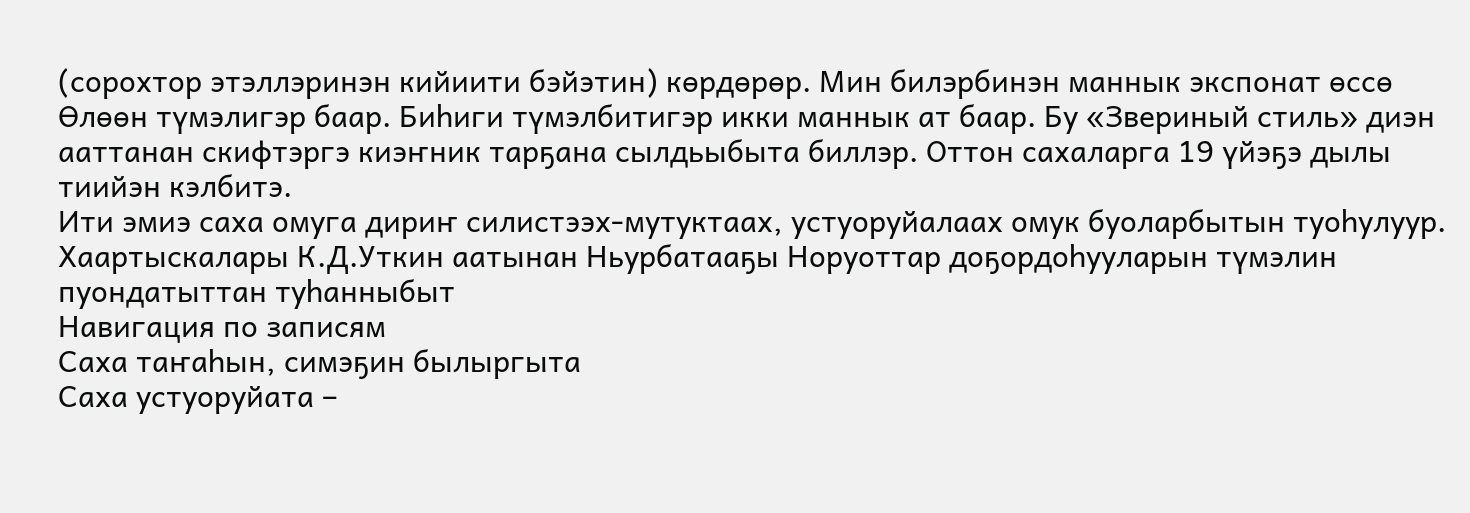(сорохтор этэллэринэн кийиити бэйэтин) көрдөрөр. Мин билэрбинэн маннык экспонат өссө Өлөөн түмэлигэр баар. Биһиги түмэлбитигэр икки маннык ат баар. Бу «Звериный стиль» диэн ааттанан скифтэргэ киэҥник тарҕана сылдьыбыта биллэр. Оттон сахаларга 19 үйэҕэ дылы тиийэн кэлбитэ.
Ити эмиэ саха омуга дириҥ силистээх-мутуктаах, устуоруйалаах омук буоларбытын туоһулуур.
Хаартыскалары К.Д.Уткин аатынан Ньурбатааҕы Норуоттар доҕордоһууларын түмэлин пуондатыттан туһанныбыт
Навигация по записям
Саха таҥаһын, симэҕин былыргыта
Саха устуоруйата –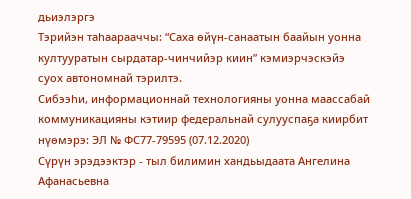дьиэлэргэ
Тэрийэн таһаарааччы: “Саха өйүн-санаатын баайын уонна култууратын сырдатар-чинчийэр киин” кэмиэрчэскэйэ суох автономнай тэрилтэ.
Сибээһи, информационнай технологияны уонна маассабай коммуникацияны кэтиир федеральнай сулууспаҕа киирбит нүөмэрэ: ЭЛ № ФС77-79595 (07.12.2020)
Сүрүн эрэдээктэр - тыл билимин хандьыдаата Ангелина Афанасьевна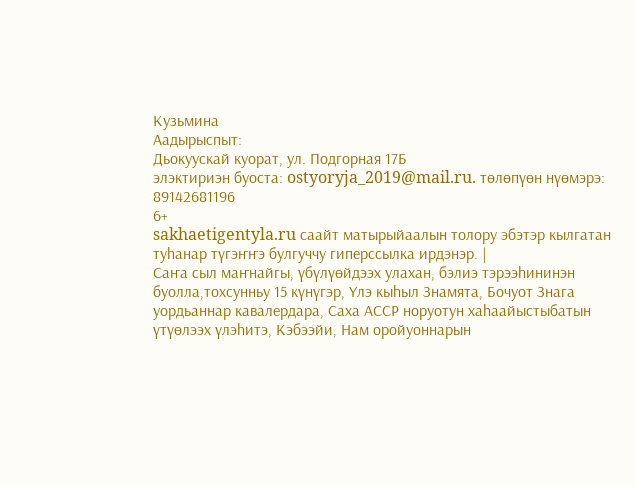Кузьмина
Аадырыспыт:
Дьокуускай куорат, ул. Подгорная 17Б
элэктириэн буоста: ostyoryja_2019@mail.ru. төлөпүөн нүөмэрэ: 89142681196
6+
sakhaetigentyla.ru саайт матырыйаалын толору эбэтэр кылгатан туһанар түгэҥҥэ булгуччу гиперссылка ирдэнэр. |
Саҥа сыл маҥнайгы, үбүлүөйдээх улахан, бэлиэ тэрээһининэн буолла,тохсунньу 15 күнүгэр, Үлэ кыһыл Знамята, Бочуот Знага уордьаннар кавалердара, Саха АССР норуотун хаһаайыстыбатын үтүөлээх үлэһитэ, Кэбээйи, Нам оройуоннарын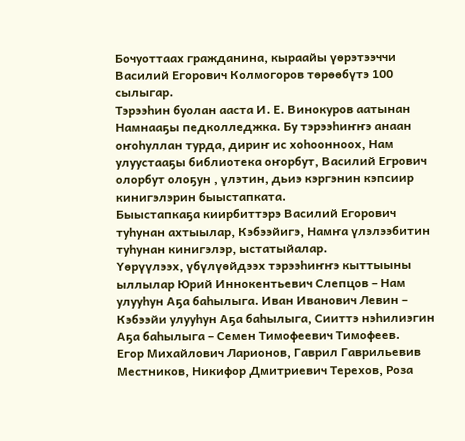Бочуоттаах гражданина, кыраайы үөрэтээччи Василий Егорович Колмогоров төрөөбүтэ 100 сылыгар.
Тэрээһин буолан ааста И. Е. Винокуров аатынан Намнааҕы педколледжка. Бу тэрээһиҥҥэ анаан оҥоһуллан турда, дириҥ ис хоһоонноох, Нам улуустааҕы библиотека оҥорбут, Василий Егрович олорбут олоҕун , үлэтин, дьиэ кэргэнин кэпсиир кинигэлэрин быыстапката.
Быыстапкаҕа киирбиттэрэ Василий Егорович туһунан ахтыылар, Кэбээйигэ, Намҥа үлэлээбитин туһунан кинигэлэр, ыстатыйалар.
Үөрүүлээх, үбүлүөйдээх тэрээһиҥҥэ кыттыыны ыллылар Юрий Иннокентьевич Слепцов – Нам улууһун Аҕа баһылыга. Иван Иванович Левин – Кэбээйи улууһун Аҕа баһылыга, Сииттэ нэһилиэгин Аҕа баһылыга – Семен Тимофеевич Тимофеев.
Егор Михайлович Ларионов, Гаврил Гаврильевив Местников, Никифор Дмитриевич Терехов, Роза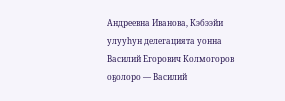Андреевна Иванова, Кэбээйи улууһун делегацията уонна Василий Егорович Колмогоров оҕолоро — Василий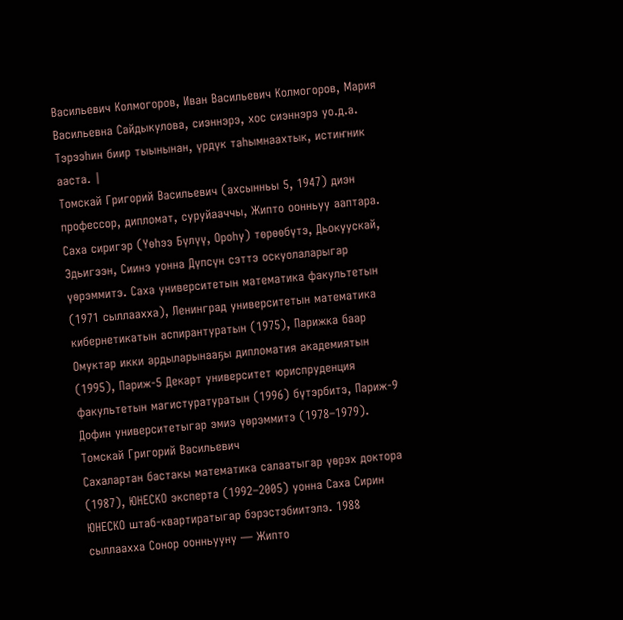Васильевич Колмогоров, Иван Васильевич Колмогоров, Мария Васильевна Сайдыкулова, сиэннэрэ, хос сиэннэрэ уо.д.а. Тэрээһин биир тыынынан, үрдүк таһымнаахтык, истиҥник ааста. |
Томскай Григорий Васильевич (ахсынньы 5, 1947) диэн профессор, дипломат, суруйааччы, Жипто оонньуу ааптара. Саха сиригэр (Үөһээ Бүлүү, Ороhу) төрөөбүтэ, Дьокуускай, Эдьигээн, Сиинэ уонна Дүпсүн сэттэ оскуолаларыгар үөрэммитэ. Саха университетын математика факультетын (1971 сыллаахха), Ленинград университетын математика кибернетикатын аспирантуратын (1975), Парижка баар Омуктар икки ардыларынааҕы дипломатия академиятын (1995), Париж-5 Декарт университет юриспруденция факультетын магистуратуратын (1996) бүтэрбитэ, Париж-9 Дофин университетыгар эмиэ үөрэммитэ (1978–1979).
Томскай Григорий Васильевич
Сахалартан бастакы математика салаатыгар үөрэх доктора (1987), ЮНЕСКО эксперта (1992–2005) уонна Саха Сирин ЮНЕСКО штаб-квартиратыгар бэрэстэбиитэлэ. 1988 сыллаахха Сонор оонньууну — Жипто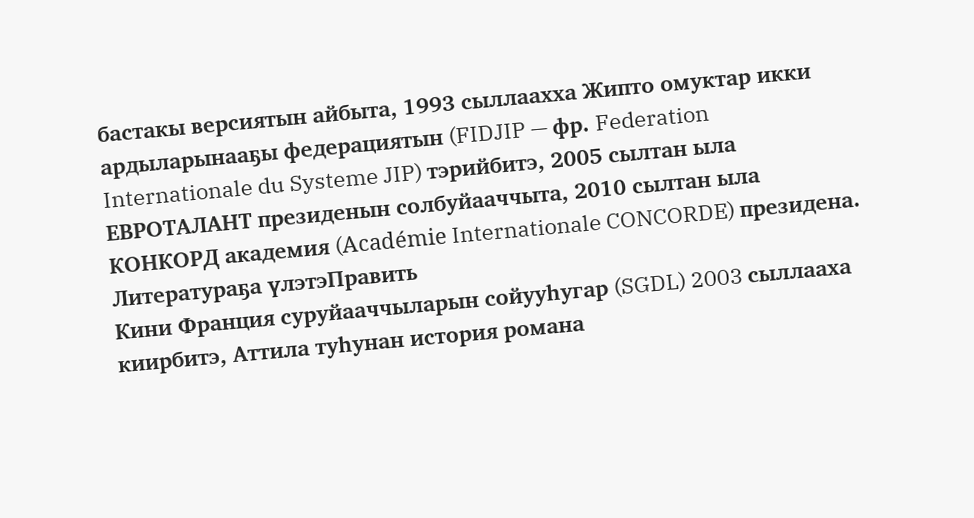бастакы версиятын айбыта, 1993 сыллаахха Жипто омуктар икки ардыларынааҕы федерациятын (FIDJIP — фр. Federation Internationale du Systeme JIP) тэрийбитэ, 2005 сылтан ыла ЕВРОТАЛАНТ президенын солбуйааччыта, 2010 сылтан ыла КОНКОРД академия (Académie Internationale CONCORDE) президена.
Литератураҕа үлэтэПравить
Кини Франция суруйааччыларын сойууһугар (SGDL) 2003 сыллааха киирбитэ, Аттила туhунан история романа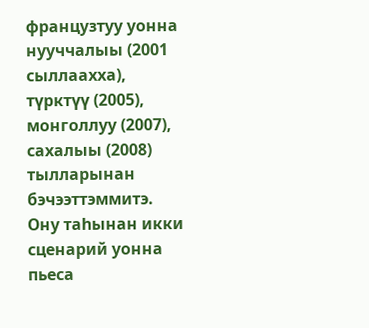французтуу уонна нууччалыы (2001 сыллаахха), түрктүү (2005), монголлуу (2007), сахалыы (2008) тылларынан бэчээттэммитэ. Ону таhынан икки сценарий уонна пьеса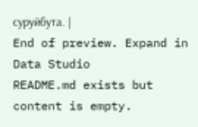суруйбута. |
End of preview. Expand in Data Studio
README.md exists but content is empty.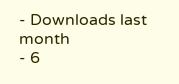- Downloads last month
- 6